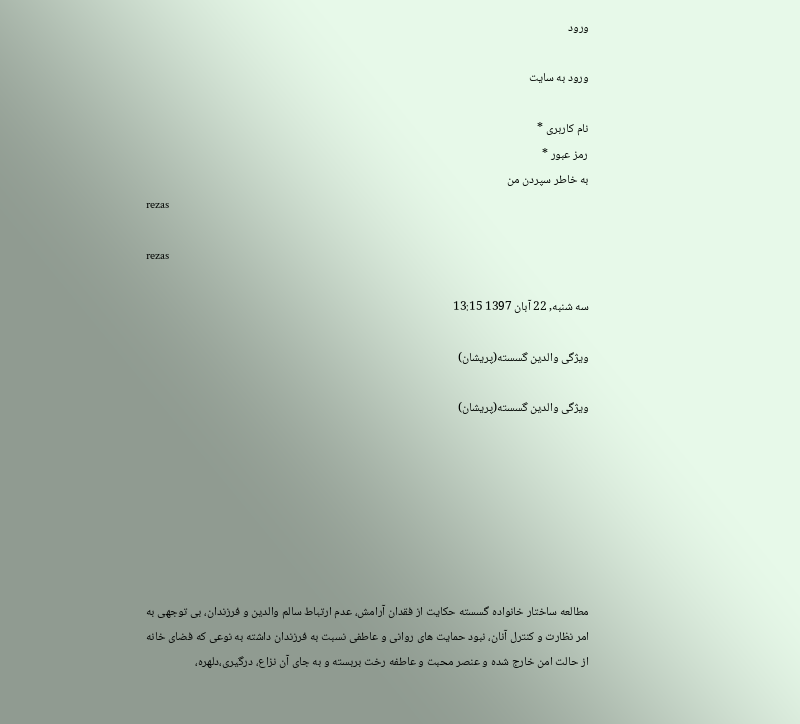ورود

ورود به سایت

نام کاربری *
رمز عبور *
به خاطر سپردن من
rezas

rezas

سه شنبه, 22 آبان 1397 13:15

ویژگی والدین گسسته(پریشان)

ویژگی والدین گسسته(پریشان)







مطالعه ساختار خانواده گسسته حکایت از فقدان آرامش، عدم ارتباط سالم والدین و فرزندان، بی توجهی به امر نظارت و کنترل آنان، نبود حمایت های روانی و عاطفی نسبت به فرزندان داشته به نوعی که فضای خانه از حالت امن خارج شده و عنصر محبت و عاطفه رخت بربسته و به جای آن نزاع، درگیری،دلهره،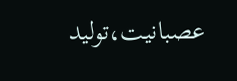عصبانیت،تولید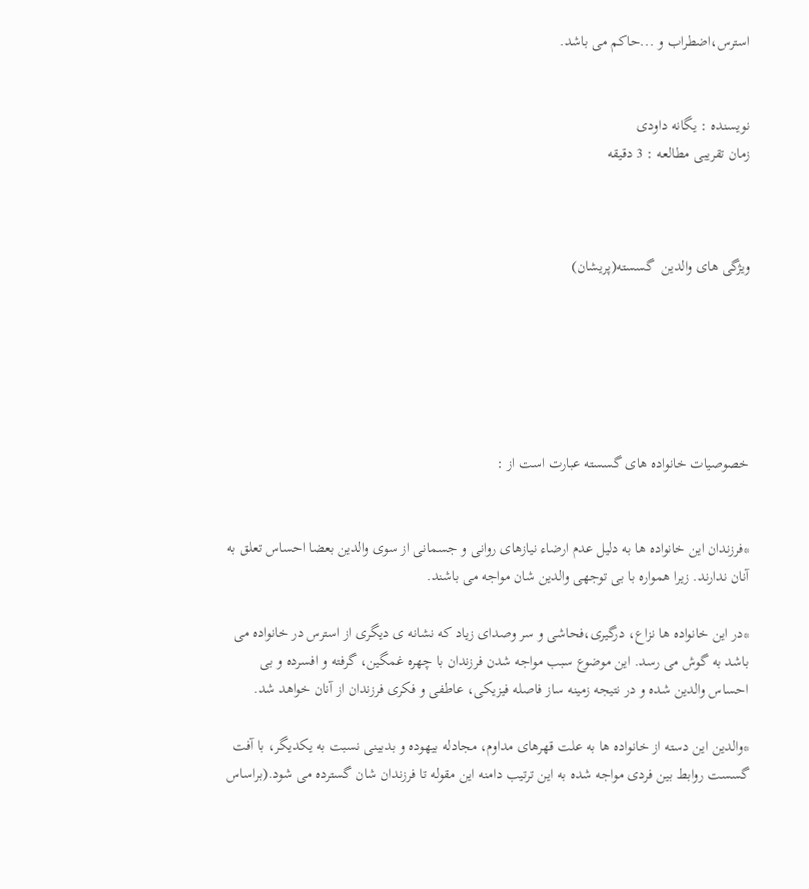استرس،اضطراب و ...حاکم می باشد.


نویسنده : یگانه داودی
زمان تقریبی مطالعه : 3 دقیقه



ویژگی های والدین  گسسته(پریشان)






خصوصیات خانواده های گسسته عبارت است از :


*فرزندان این خانواده ها به دلیل عدم ارضاء نیازهای روانی و جسمانی از سوی والدین بعضا احساس تعلق به آنان ندارند. زیرا همواره با بی توجهی والدین شان مواجه می باشند.

*در این خانواده ها نزاع، درگیری،فحاشی و سر وصدای زیاد که نشانه ی دیگری از استرس در خانواده می باشد به گوش می رسد. این موضوع سبب مواجه شدن فرزندان با چهره غمگین، گرفته و افسرده و بی احساس والدین شده و در نتیجه زمینه ساز فاصله فیزیکی، عاطفی و فکری فرزندان از آنان خواهد شد.

*والدین این دسته از خانواده ها به علت قهرهای مداوم، مجادله بیهوده و بدبینی نسبت به یکدیگر، با آفت گسست روابط بین فردی مواجه شده به این ترتیب دامنه این مقوله تا فرزندان شان گسترده می شود.(براساس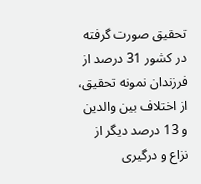تحقیق صورت گرفته در کشور 31 درصد از فرزندان نمونه تحقیق، از اختلاف بین والدین و 13 درصد دیگر از نزاع و درگیری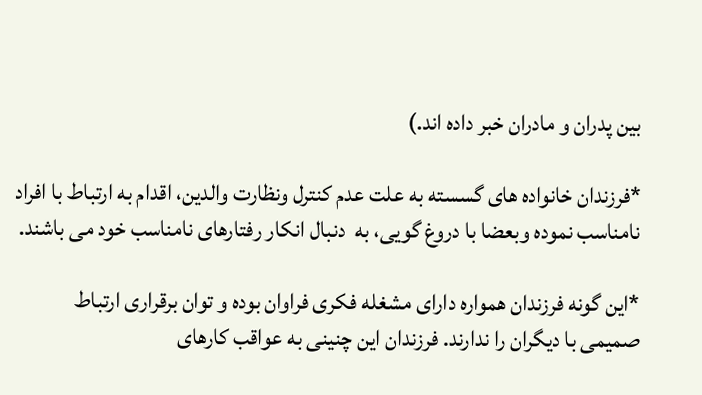بین پدران و مادران خبر داده اند.)

*فرزندان خانواده های گسسته به علت عدم کنترل ونظارت والدین، اقدام به ارتباط با افراد نامناسب نموده وبعضا با دروغ گویی، به  دنبال انکار رفتارهای نامناسب خود می باشند.

*این گونه فرزندان همواره دارای مشغله فکری فراوان بوده و توان برقراری ارتباط صمیمی با دیگران را ندارند. فرزندان این چنینی به عواقب کارهای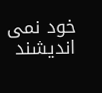خود نمی اندیشند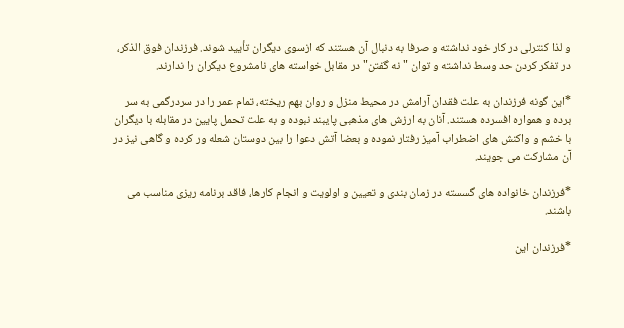و لذا کنترلی در کار خود نداشته و صرفا به دنبال آن هستند که ازسوی دیگران تأیید شوند. فرزندان فوق الذکر، در تفکر کردن حد وسط نداشته و توان "نه گفتن" در مقابل خواسته های نامشروع دیگران را ندارند.

*این گونه فرزندان به علت فقدان آرامش در محیط منزل و روان بهم ریخته، تمام عمر را در سردرگمی به سر برده و همواره افسرده هستند. آنان به ارزش های مذهبی پایبند نبوده و به علت تحمل پایین در مقابله با دیگران با خشم و واکنش های اضطراب آمیز رفتار نموده و بعضا آتش دعوا را بین دوستان شعله ور کرده و گاهی نیز در آن مشارکت می جویند.

*فرزندان خانواده های گسسته در زمان بندی و تعیین و اولویت و انجام کارها، فاقد برنامه ریزی مناسب می باشند.

*فرزندان این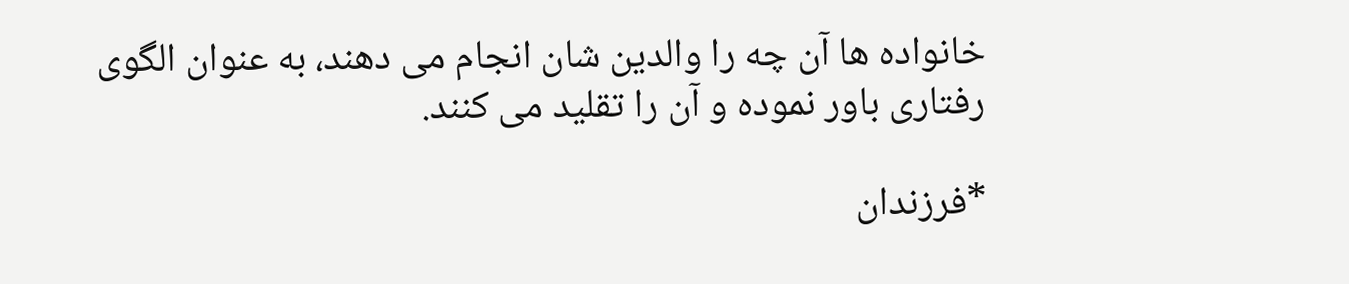خانواده ها آن چه را والدین شان انجام می دهند، به عنوان الگوی رفتاری باور نموده و آن را تقلید می کنند.

*فرزندان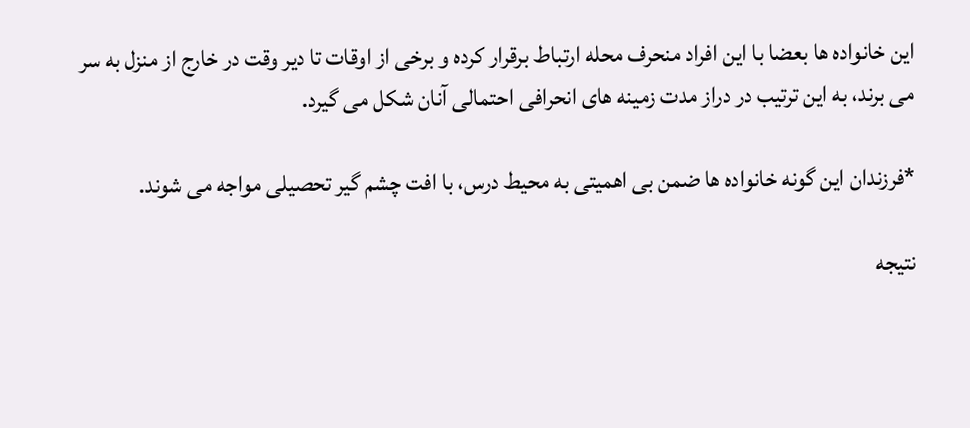این خانواده ها بعضا با این افراد منحرف محله ارتباط برقرار کرده و برخی از اوقات تا دیر وقت در خارج از منزل به سر می برند، به این ترتیب در دراز مدت زمینه های انحرافی احتمالی آنان شکل می گیرد.

*فرزندان این گونه خانواده ها ضمن بی اهمیتی به محیط درس، با افت چشم گیر تحصیلی مواجه می شوند.

نتیجه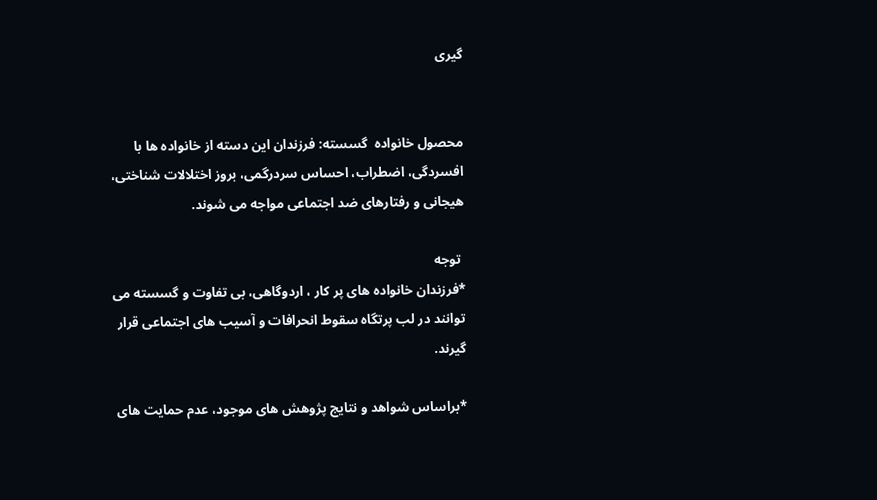گیری


محصول خانواده  گسسته: فرزندان این دسته از خانواده ها با افسردگی، اضطراب، احساس سردرگمی، بروز اختلالات شناختی، هیجانی و رفتارهای ضد اجتماعی مواجه می شوند.

 توجه
*فرزندان خانواده های پر کار ، اردوگاهی، بی تفاوت و گسسته می توانند در لب پرتگاه سقوط انحرافات و آسیب های اجتماعی قرار گیرند.

*براساس شواهد و نتایج پژوهش های موجود، عدم حمایت های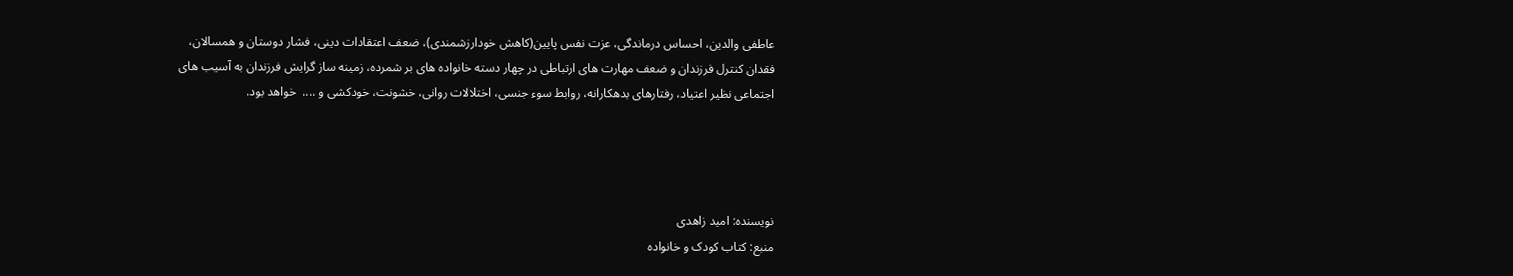عاطفی والدین، احساس درماندگی، عزت نفس پایین(کاهش خودارزشمندی)، ضعف اعتقادات دینی، فشار دوستان و همسالان، فقدان کنترل فرزندان و ضعف مهارت های ارتباطی در چهار دسته خانواده های بر شمرده، زمینه ساز گرایش فرزندان به آسیب های اجتماعی نظیر اعتیاد، رفتارهای بدهکارانه، روابط سوء جنسی، اختلالات روانی، خشونت، خودکشی و ....  خواهد بود.




نویسنده: امید زاهدی
منبع: کتاب کودک و خانواده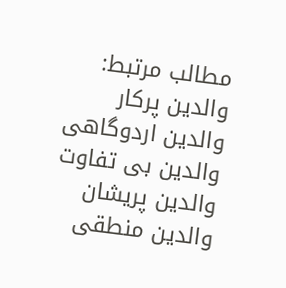مطالب مرتبط:
والدین پرکار
والدین اردوگاهی
والدین بی تفاوت
والدین پریشان
والدین منطقی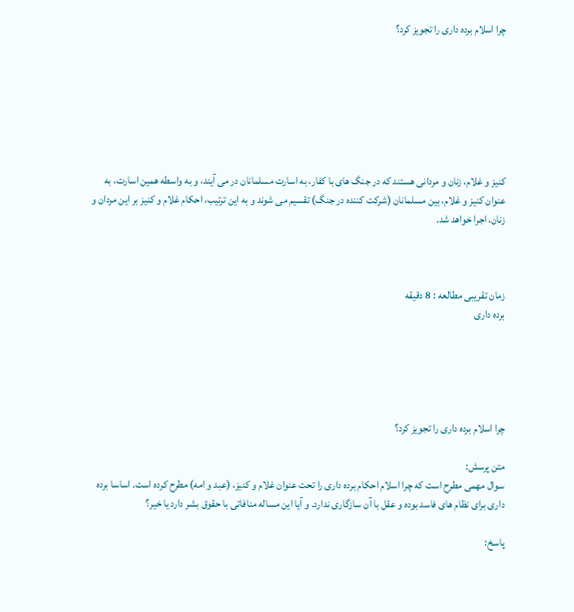چرا اسلام برده داری را تجویز کرد؟







کنیز و غلام، زنان و مردانی هستند که در جنگ های با کفار، به اسارت مسلمانان در می آیند، و به واسطه همین اسارت، به عنوان کنیز و غلام، بین مسلمانان (شرکت کننده در جنگ) تقسیم می شوند و به این ترتیب، احکام غلام و کنیز بر این مردان و زنان، اجرا خواهد شد.



زمان تقریبی مطالعه : 8 دقیقه
برده داری





چرا اسلام برده داری را تجویز کرد؟

متن پرسش:
سوال مهمی مطرح است که چرا اسلام احکام برده داری را تحت عنوان غلام و کنیز، (عبد و امه) مطرح کرده است. اساسا برده داری برای نظام های فاسد بوده و عقل با آن سازگاری ندارد. و آیا این مساله منافاتی با حقوق بشر دارد یا خیر؟

پاسخ: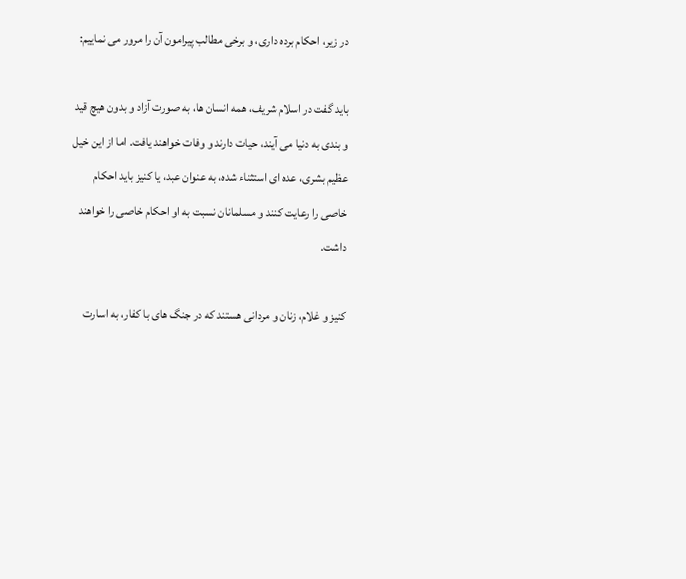در زیر، احکام برده داری، و برخی مطالب پیرامون آن را مرور می نماییم:

باید گفت در اسلام شریف، همه انسان ها، به صورت آزاد و بدون هیچ قید و بندی به دنیا می آیند، حیات دارند و وفات خواهند یافت. اما از این خیل عظیم بشری، عده ای استثناء شده، به عنوان عبد، یا کنیز باید احکام خاصی را رعایت کنند و مسلمانان نسبت به او احکام خاصی را خواهند داشت.

کنیز و غلام، زنان و مردانی هستند که در جنگ های با کفار، به اسارت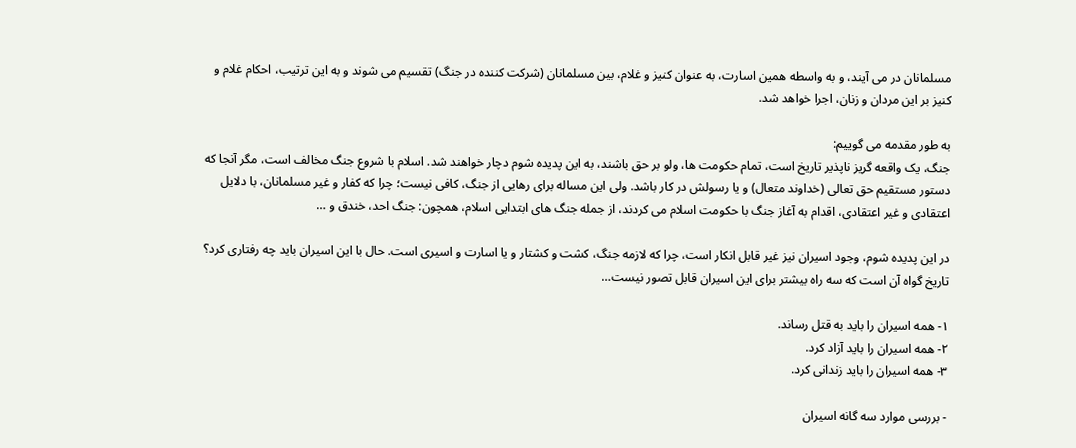مسلمانان در می آیند، و به واسطه همین اسارت، به عنوان کنیز و غلام، بین مسلمانان (شرکت کننده در جنگ) تقسیم می شوند و به این ترتیب، احکام غلام و کنیز بر این مردان و زنان، اجرا خواهد شد.

به طور مقدمه می گوییم:
جنگ، یک واقعه گریز ناپذیر تاریخ است، تمام حکومت ها، ولو بر حق باشند، به این پدیده شوم دچار خواهند شد. اسلام با شروع جنگ مخالف است، مگر آنجا که دستور مستقیم حق تعالی (خداوند متعال) و یا رسولش در کار باشد. ولی این مساله برای رهایی از جنگ، کافی نیست؛ چرا که کفار و غیر مسلمانان، با دلایل اعتقادی و غیر اعتقادی، اقدام به آغاز جنگ با حکومت اسلام می کردند، از جمله جنگ های ابتدایی اسلام، همچون: جنگ احد، خندق و …

در این پدیده شوم، وجود اسیران نیز غیر قابل انکار است، چرا که لازمه جنگ، کشت و کشتار و یا اسارت و اسیری است. حال با این اسیران باید چه رفتاری کرد؟ تاریخ گواه آن است که سه راه بیشتر برای این اسیران قابل تصور نیست…

۱- همه اسیران را باید به قتل رساند.
۲- همه اسیران را باید آزاد کرد.
۳- همه اسیران را باید زندانی کرد.

- بررسی موارد سه گانه اسیران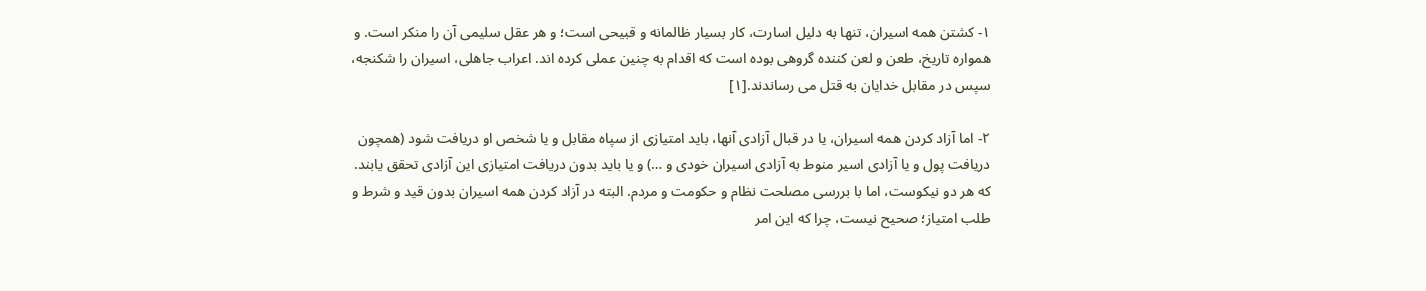۱- کشتن همه اسیران، تنها به دلیل اسارت، کار بسیار ظالمانه و قبیحی است؛ و هر عقل سلیمی آن را منکر است. و همواره تاریخ، طعن و لعن کننده گروهی بوده است که اقدام به چنین عملی کرده اند. اعراب جاهلی، اسیران را شکنجه، سپس در مقابل خدایان به قتل می رساندند.[۱]

۲- اما آزاد کردن همه اسیران، یا در قبال آزادی آنها، باید امتیازی از سپاه مقابل و یا شخص او دریافت شود (همچون دریافت پول و یا آزادی اسیر منوط به آزادی اسیران خودی و …) و یا باید بدون دریافت امتیازی این آزادی تحقق یابند. که هر دو نیکوست، اما با بررسی مصلحت نظام و حکومت و مردم. البته در آزاد کردن همه اسیران بدون قید و شرط و طلب امتیاز؛ صحیح نیست، چرا که این امر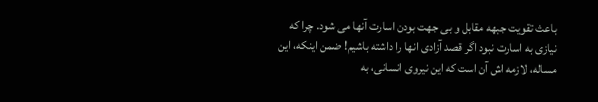باعث تقویت جبهه مقابل و بی جهت بودن اسارت آنها می شود. چرا که نیازی به اسارت نبود اگر قصد آزادی انها را داشته باشیم! ضمن اینکه، این مساله، لازمه اش آن است که این نیروی انسانی، به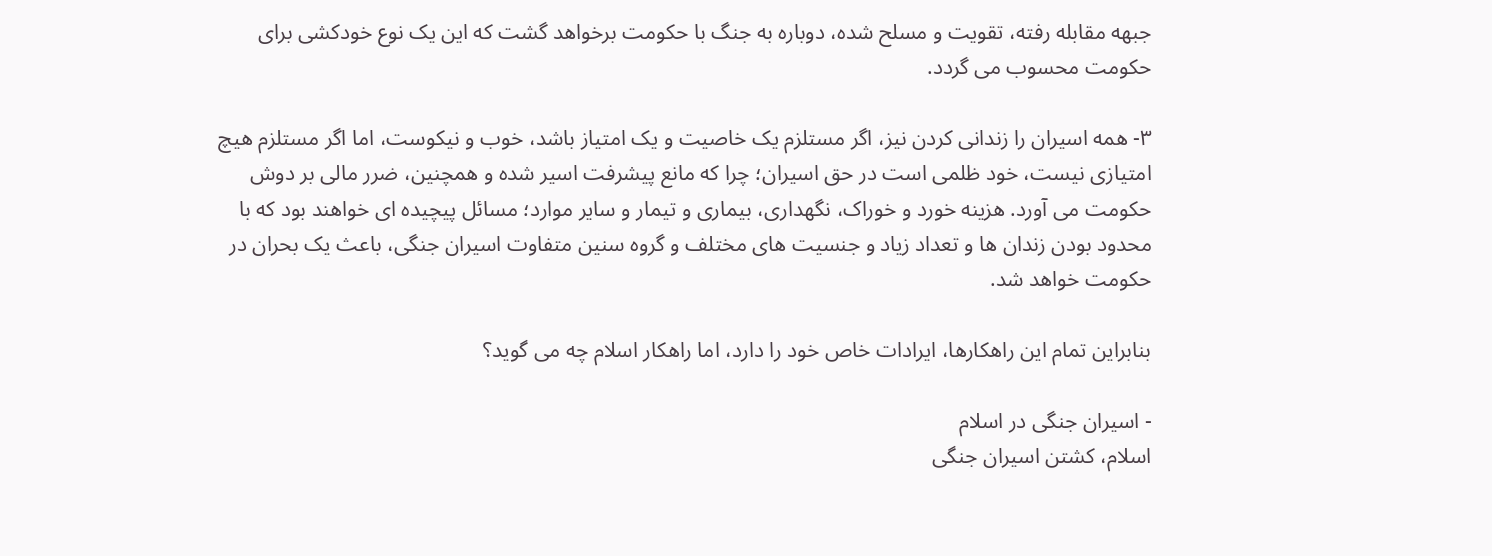جبهه مقابله رفته، تقویت و مسلح شده، دوباره به جنگ با حکومت برخواهد گشت که این یک نوع خودکشی برای حکومت محسوب می گردد.

۳- همه اسیران را زندانی کردن نیز، اگر مستلزم یک خاصیت و یک امتیاز باشد، خوب و نیکوست، اما اگر مستلزم هیچ امتیازی نیست، خود ظلمی است در حق اسیران؛ چرا که مانع پیشرفت اسیر شده و همچنین، ضرر مالی بر دوش حکومت می آورد. هزینه خورد و خوراک، نگهداری، بیماری و تیمار و سایر موارد؛ مسائل پیچیده ای خواهند بود که با محدود بودن زندان ها و تعداد زیاد و جنسیت های مختلف و گروه سنین متفاوت اسیران جنگی، باعث یک بحران در حکومت خواهد شد.

بنابراین تمام این راهکارها، ایرادات خاص خود را دارد، اما راهکار اسلام چه می گوید؟

- اسیران جنگی در اسلام
اسلام، کشتن اسیران جنگی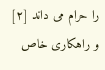را حرام می داند [۲] و راهکاری خاص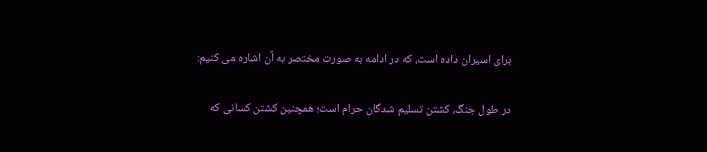برای اسیران داده است، که در ادامه به صورت مختصر به آن اشاره می کنیم:

در طول جنگ، کشتن تسلیم شدگان حرام است؛ همچنین کشتن کسانی که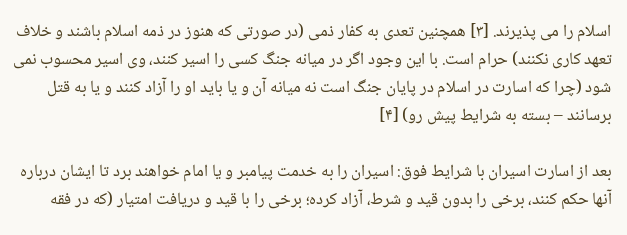اسلام را می پذیرند. [۳] همچنین تعدی به کفار ذمی (در صورتی که هنوز در ذمه اسلام باشند و خلاف تعهد کاری نکنند) حرام است. با این وجود اگر در میانه جنگ کسی را اسیر کنند، وی اسیر محسوب نمی شود (چرا که اسارت در اسلام در پایان جنگ است نه میانه آن و یا باید او را آزاد کنند و یا به قتل برسانند – بسته به شرایط پیش رو) [۴]

بعد از اسارت اسیران با شرایط فوق: اسیران را به خدمت پیامبر و یا امام خواهند برد تا ایشان درباره آنها حکم کنند، برخی را بدون قید و شرط، آزاد کرده؛ برخی را با قید و دریافت امتیار (که در فقه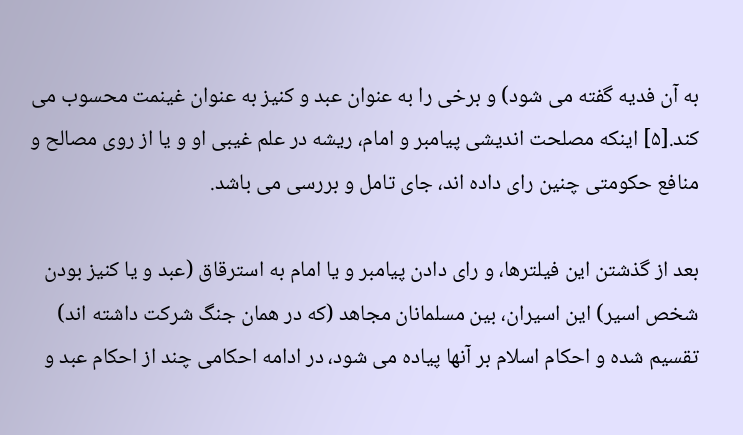به آن فدیه گفته می شود) و برخی را به عنوان عبد و کنیز به عنوان غینمت محسوب می کند.[۵] اینکه مصلحت اندیشی پیامبر و امام، ریشه در علم غیبی او و یا از روی مصالح و منافع حکومتی چنین رای داده اند، جای تامل و بررسی می باشد.

بعد از گذشتن این فیلترها، و رای دادن پیامبر و یا امام به استرقاق (عبد و یا کنیز بودن شخص اسیر) این اسیران، بین مسلمانان مجاهد (که در همان جنگ شرکت داشته اند) تقسیم شده و احکام اسلام بر آنها پیاده می شود، در ادامه احکامی چند از احکام عبد و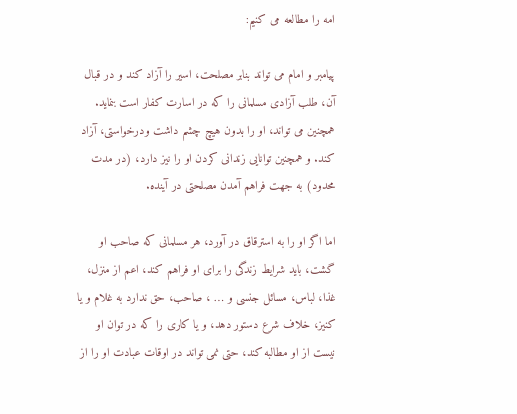امه را مطالعه می کنیم:

پیامبر و امام می تواند بنابر مصلحت، اسیر را آزاد کند و در قبال آن، طلب آزادی مسلمانی را که در اسارت کفار است بنماید. همچنین می تواند، او را بدون هیچ چشم داشت ودرخواستی، آزاد کند. و همچنین توانایی زندانی کردن او را نیز دارد، (در مدت محدود) به جهت فراهم آمدن مصلحتی در آینده.

اما اگر او را به استرقاق در آورد، هر مسلمانی که صاحب او گشت، باید شرایط زندگی را برای او فراهم کند، اعم از منزل، غذا، لباس، مسائل جنسی و … ، صاحب، حق ندارد به غلام و یا کنیز، خلاف شرع دستور دهد، و یا کاری را که در توان او نیست از او مطالبه کند، حتی نمی تواند در اوقات عبادت او را از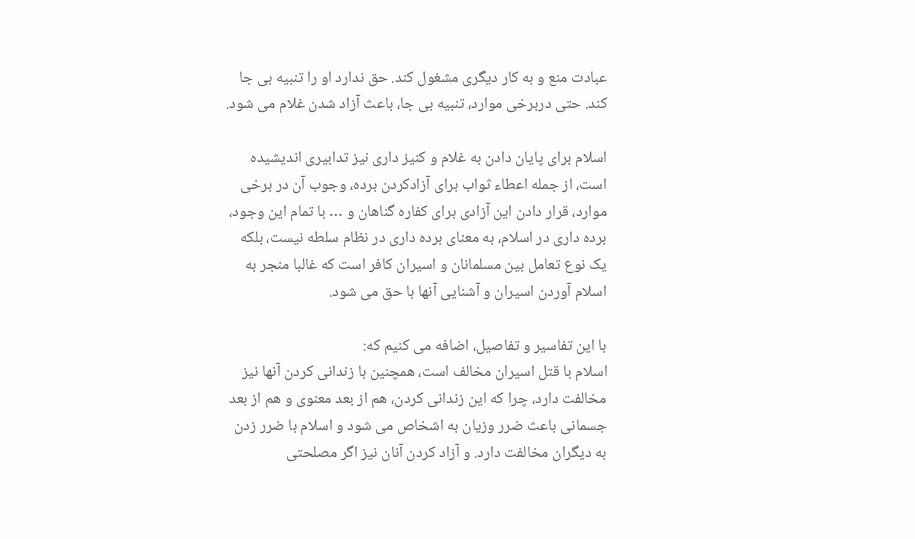عبادت منع و به کار دیگری مشغول کند. حق ندارد او را تنبیه بی جا کند. حتی دربرخی موارد، تنبیه بی جا، باعث آزاد شدن غلام می شود.

اسلام برای پایان دادن به غلام و کنیز داری نیز تدابیری اندیشیده است، از جمله اعطاء ثواب برای آزادکردن برده، وجوب آن در برخی موارد، قرار دادن این آزادی برای کفاره گناهان و … با تمام این وجود، برده داری در اسلام، به معنای برده داری در نظام سلطه نیست، بلکه یک نوع تعامل بین مسلمانان و اسیران کافر است که غالبا منجر به اسلام آوردن اسیران و آشنایی آنها با حق می شود.

با این تفاسیر و تفاصیل، اضافه می کنیم که:
اسلام با قتل اسیران مخالف است، همچنین با زندانی کردن آنها نیز مخالفت دارد، چرا که این زندانی کردن، هم از بعد معنوی و هم از بعد جسمانی باعث ضرر وزیان به اشخاص می شود و اسلام با ضرر زدن به دیگران مخالفت دارد. و آزاد کردن آنان نیز اگر مصلحتی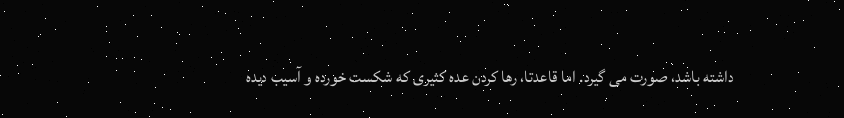داشته باشد، صورت می گیرد. اما قاعدتا، رها کردن عده کثیری که شکست خورده و آسیب دیده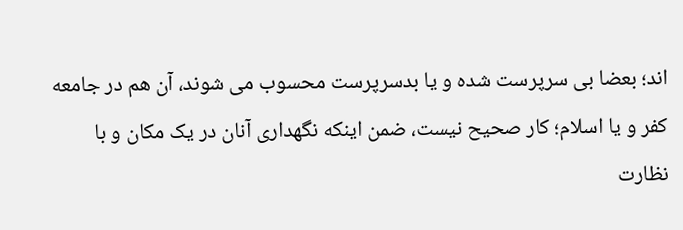اند؛ بعضا بی سرپرست شده و یا بدسرپرست محسوب می شوند، آن هم در جامعه کفر و یا اسلام؛ کار صحیح نیست، ضمن اینکه نگهداری آنان در یک مکان و با نظارت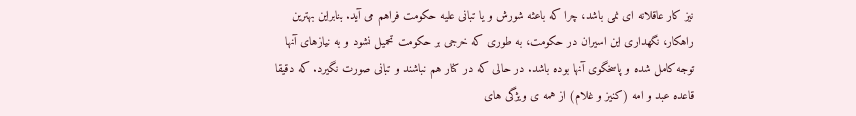نیز کار عاقلانه ای نمی باشد، چرا که باعثه شورش و یا تبانی علیه حکومت فراهم می آید. بنابراین بهترین راهکار، نگهداری این اسیران در حکومت، به طوری که خرجی بر حکومت تحمیل نشود و به نیازهای آنها توجه کامل شده و پاسخگوی آنها بوده باشد. در حالی که در کنار هم نباشند و تبانی صورت نگیرد. که دقیقا قاعده عبد و امه (کنیز و غلام) از همه ی ویژگی های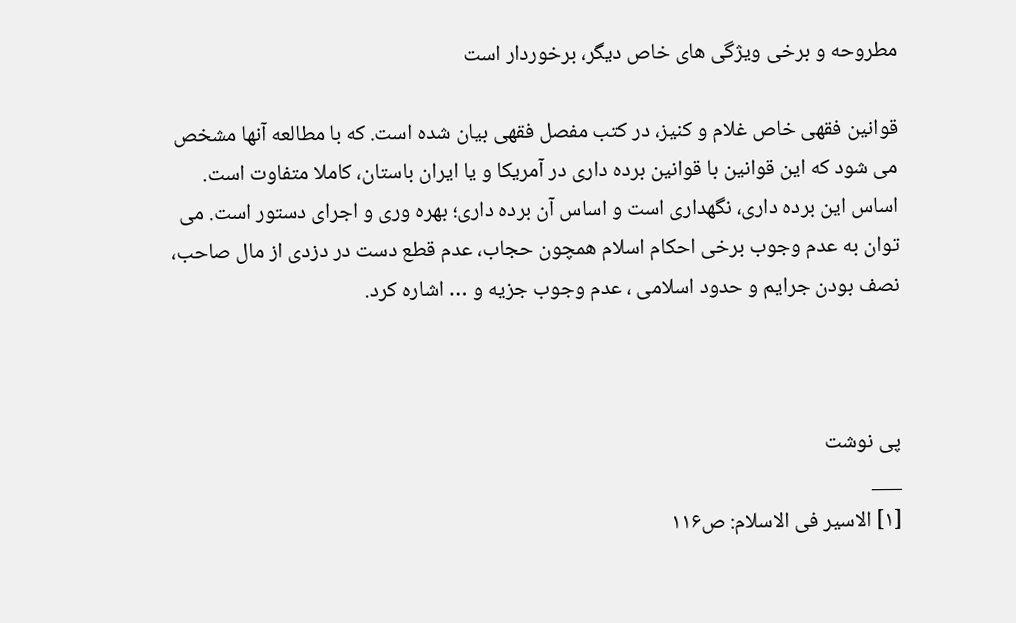مطروحه و برخی ویژگی های خاص دیگر، برخوردار است

قوانین فقهی خاص غلام و کنیز، در کتب مفصل فقهی بیان شده است. که با مطالعه آنها مشخص می شود که این قوانین با قوانین برده داری در آمریکا و یا ایران باستان، کاملا متفاوت است. اساس این برده داری، نگهداری است و اساس آن برده داری؛ بهره وری و اجرای دستور است. می توان به عدم وجوب برخی احکام اسلام همچون حجاب، عدم قطع دست در دزدی از مال صاحب، نصف بودن جرایم و حدود اسلامی ، عدم وجوب جزیه و … اشاره کرد.



پی نوشت
___
[۱] الاسیر فی الاسلام: ص‌۱۱۶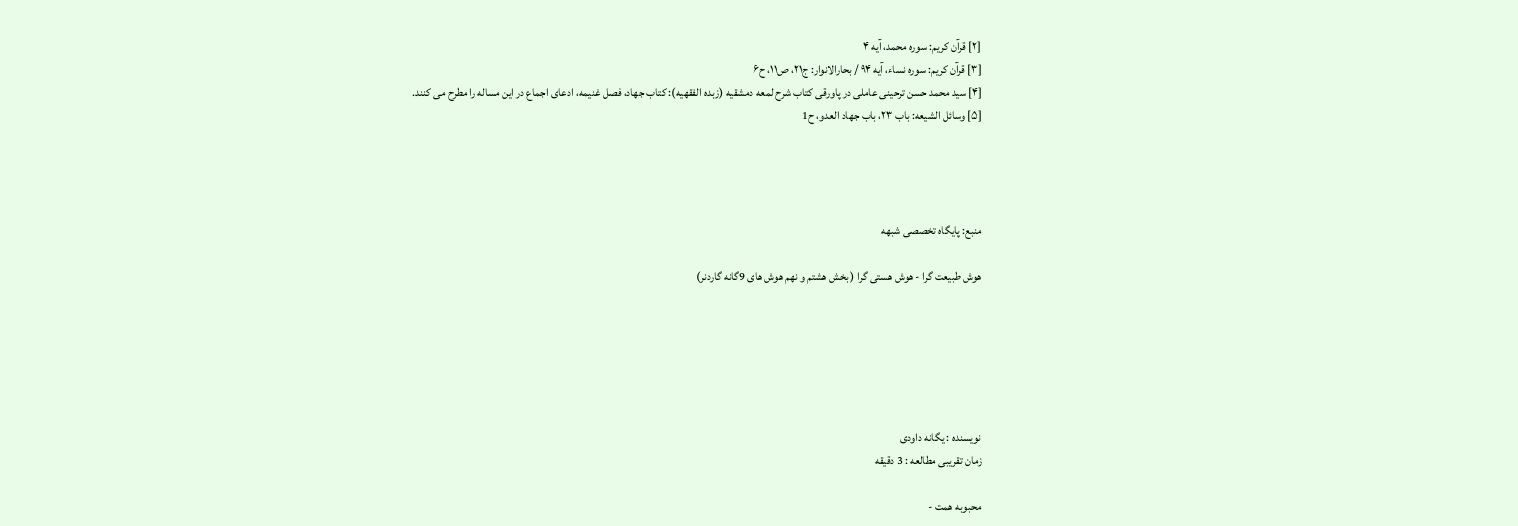[۲] قرآن کریم: سوره محمد، آیه ۴
[۳] قرآن کریم: سوره نساء، آیه ۹۴ / بحارالانوار: ج۲۱، ص۱۱، ح۶
[۴] سید محمد حسن ترحینی عاملی در پاورقی کتاب شرح لمعه دمشقیه (زبده الفقهیه): کتاب جهاد، فصل غنیمه، ادعای اجماع در این مساله را مطرح می کنند.
[۵] وسائل الشیعه: باب ۲۳، باب جهاد العدو، ح1




منبع: پایگاه تخصصی شبهه

هوش طبیعت گرا - هوش هستی گرا ( بخش هشتم و نهم هوش های 9گانه گاردنر)






نویسنده : یگانه داودی
زمان تقریبی مطالعه : 3 دقیقه

محبوبه همت -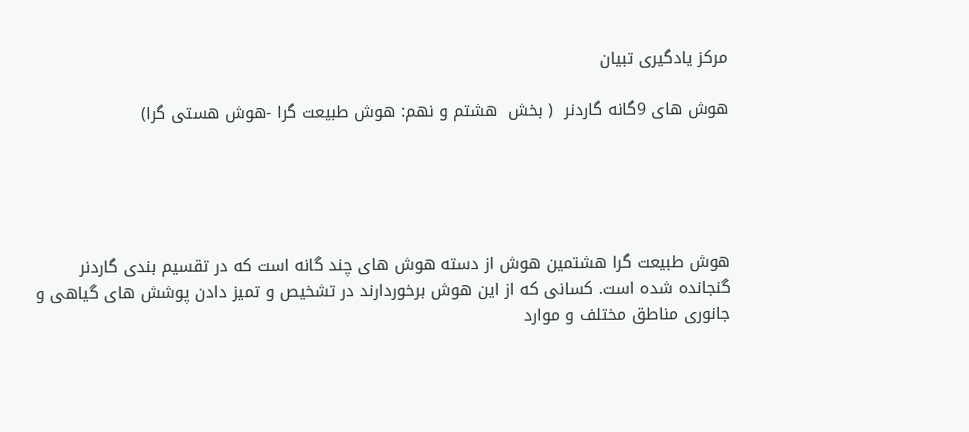مرکز یادگیری تبیان

هوش های 9گانه گاردنر  ( بخش  هشتم و نهم: هوش طبیعت گرا -هوش هستی گرا)





هوش طبیعت گرا هشتمین هوش از دسته هوش های چند گانه است که در تقسیم بندی گاردنر گنجانده شده است. کسانی که از این هوش برخوردارند در تشخیص و تمیز دادن پوشش های گیاهی و جانوری مناطق مختلف و موارد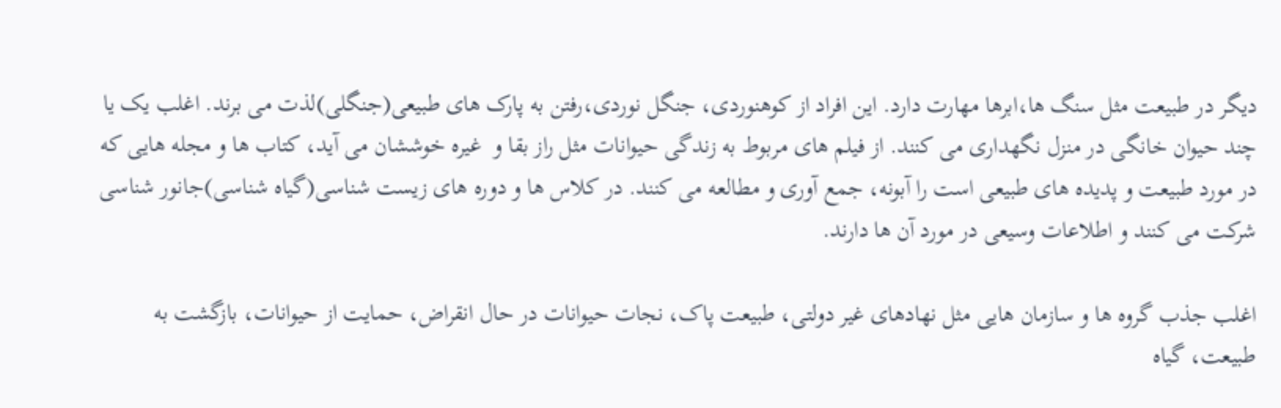دیگر در طبیعت مثل سنگ ها،ابرها مهارت دارد. این افراد از کوهنوردی، جنگل نوردی،رفتن به پارک های طبیعی(جنگلی)لذت می برند. اغلب یک یا چند حیوان خانگی در منزل نگهداری می کنند. از فیلم های مربوط به زندگی حیوانات مثل راز بقا و  غیره خوششان می آید، کتاب ها و مجله هایی که در مورد طبیعت و پدیده های طبیعی است را آبونه، جمع آوری و مطالعه می کنند. در کلاس ها و دوره های زیست شناسی(گیاه شناسی)جانور شناسی شرکت می کنند و اطلاعات وسیعی در مورد آن ها دارند.

اغلب جذب گروه ها و سازمان هایی مثل نهادهای غیر دولتی، طبیعت پاک، نجات حیوانات در حال انقراض، حمایت از حیوانات، بازگشت به طبیعت، گیاه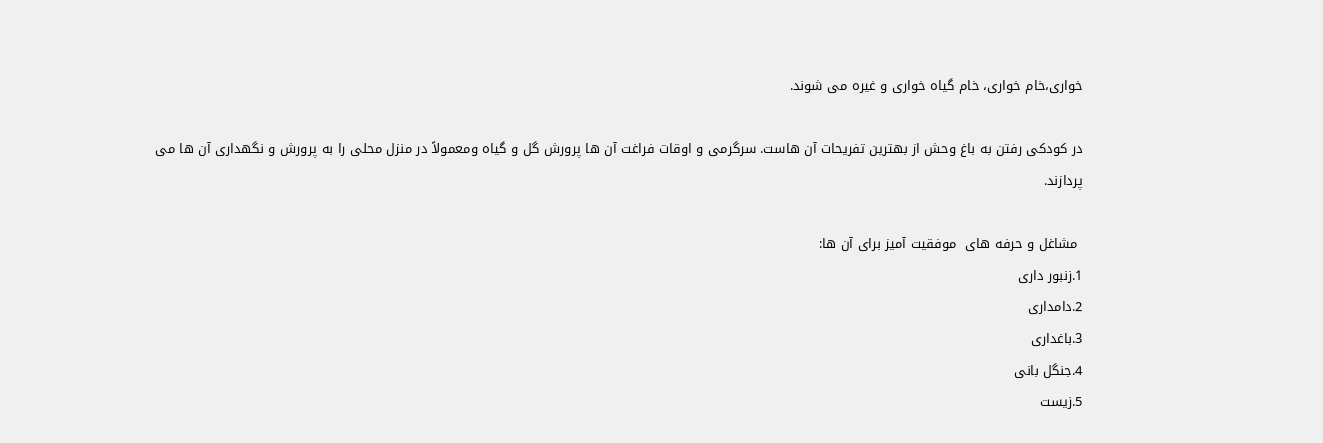خواری،خام خواری، خام گیاه خواری و غیره می شوند.

در کودکی رفتن به باغ وحش از بهترین تفریحات آن هاست. سرگرمی و اوقات فراغت آن ها پرورش گل و گیاه ومعمولاً در منزل محلی را به پرورش و نگهداری آن ها می پردازند.

 مشاغل و حرفه های  موفقیت آمیز برای آن ها:
1.زنبور داری
2.دامداری
3.باغداری
4.جنگل بانی
5.زیست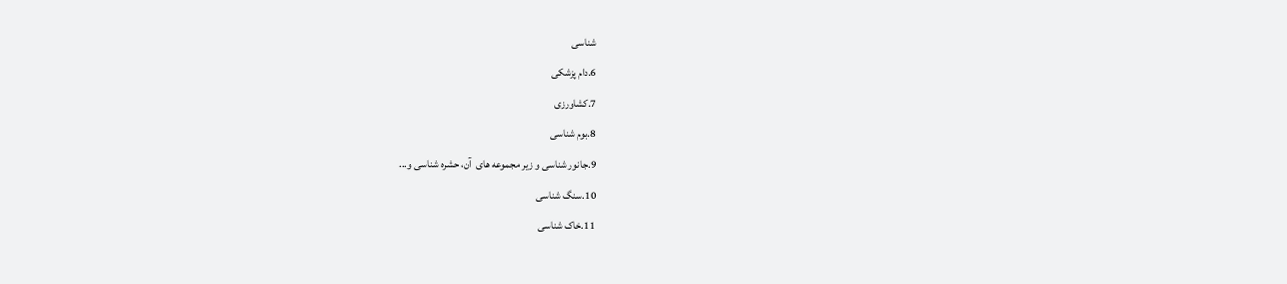شناسی
6.دام پزشکی
7.کشاورزی
8.بوم شناسی
9.جانور شناسی و زیر مجموعه های  آن، حشره شناسی و...
10.سنگ شناسی
11.خاک شناسی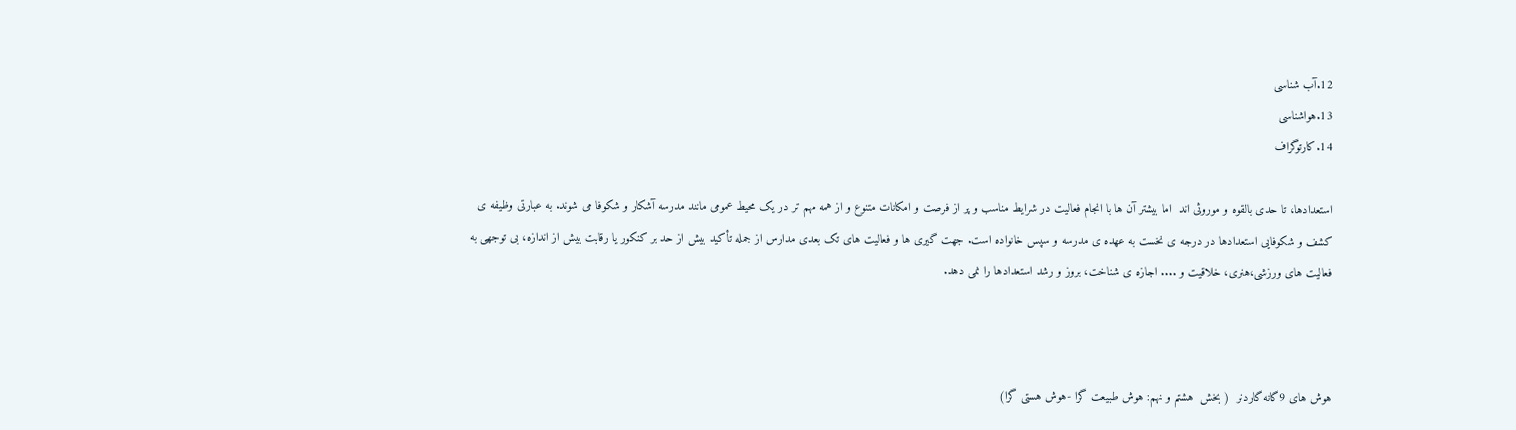12.آب شناسی
13.هواشناسی
14.کارتوگراف

استعدادها، تا حدی بالقوه و موروثی اند  اما بیشتر آن ها با انجام فعالیت در شرایط مناسب و پر از فرصت و امکانات متنوع و از همه مهم تر در یک محیط عمومی مانند مدرسه آشکار و شکوفا می شوند. به عبارتی وظیفه ی کشف و شکوفایی استعدادها در درجه ی نخست به عهده ی مدرسه و سپس خانواده است. جهت گیری ها و فعالیت های تک بعدی مدارس از جمله تأکید بیش از حد بر کنکور یا رقابت بیش از اندازه، بی توجهی به فعالیت های ورزشی،هنری، خلاقیت و .... اجازه ی شناخت، بروز و رشد استعدادها را نمی دهد.



هوش های 9گانه گاردنر  ( بخش  هشتم و نهم: هوش طبیعت گرا -هوش هستی گرا)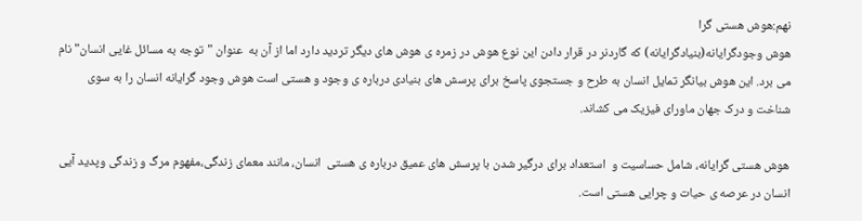نهم:هوش هستی گرا
هوش وجودگرایانه(بنیادگرایانه) که گاردنر در قرار دادن این نوع هوش در زمره ی هوش های دیگر تردید دارد اما از آن به  عنوان "توجه به مسائل غایی انسان" نام می برد. این هوش بیانگر تمایل انسان به طرح و جستجوی پاسخ برای پرسش های بنیادی درباره ی وجود و هستی است هوش وجود گرایانه انسان را به سوی شناخت و درک جهان ماورای فیزیک می کشاند.

هوش هستی گرایانه، شامل حساسیت و  استعداد برای درگیر شدن با پرسش های عمیق درباره ی هستی  انسان، مانند معمای زندگی،مفهوم مرگ و زندگی وپدید آیی انسان در عرصه ی حیات و چرایی هستی است.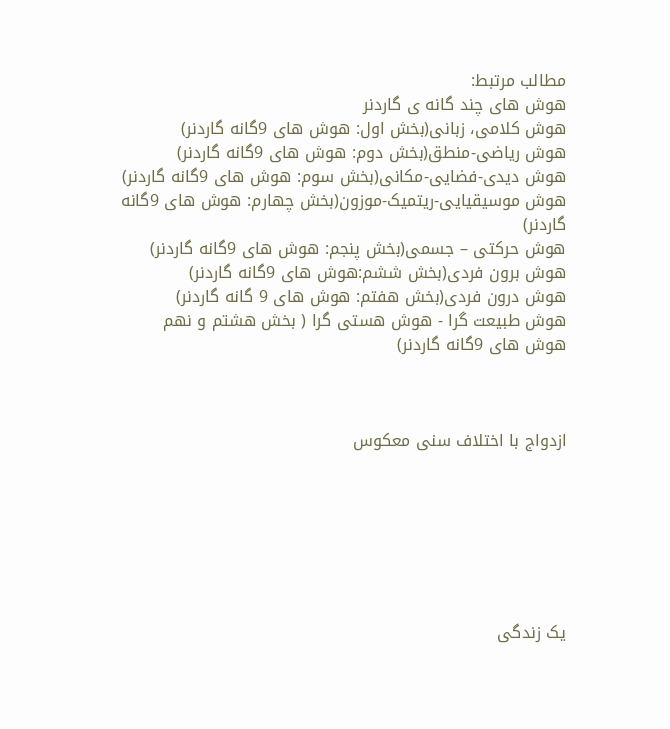مطالب مرتبط:
هوش های چند گانه ی گاردنر
هوش کلامی، زبانی(بخش اول: هوش های 9گانه گاردنر)
هوش ریاضی-منطق(بخش دوم: هوش های 9گانه گاردنر)
هوش دیدی-فضایی-مکانی(بخش سوم: هوش های 9گانه گاردنر)
هوش موسیقیایی-ریتمیک-موزون(بخش چهارم: هوش های 9گانه گاردنر)
هوش حرکتی – جسمی(بخش پنجم: هوش های 9گانه گاردنر)
هوش برون فردی(بخش ششم:هوش های 9گانه گاردنر)
هوش درون فردی(بخش هفتم: هوش های 9 گانه گاردنر)
هوش طبیعت گرا - هوش هستی گرا ( بخش هشتم و نهم هوش های 9گانه گاردنر)



ازدواج با اختلاف سنی معکوس







یک زندگی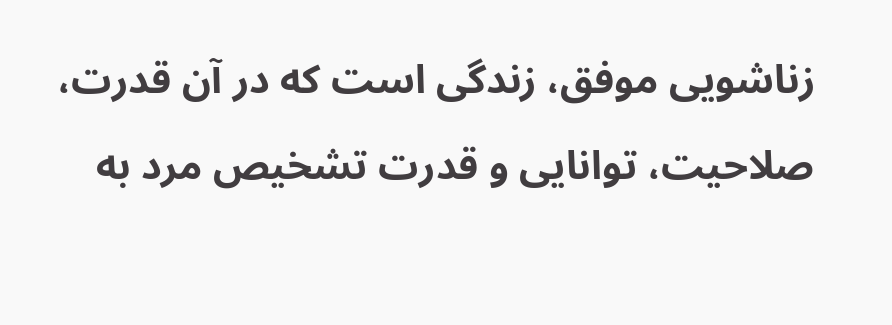زناشویی موفق، زندگی است که در آن قدرت، صلاحیت، توانایی و قدرت تشخیص مرد به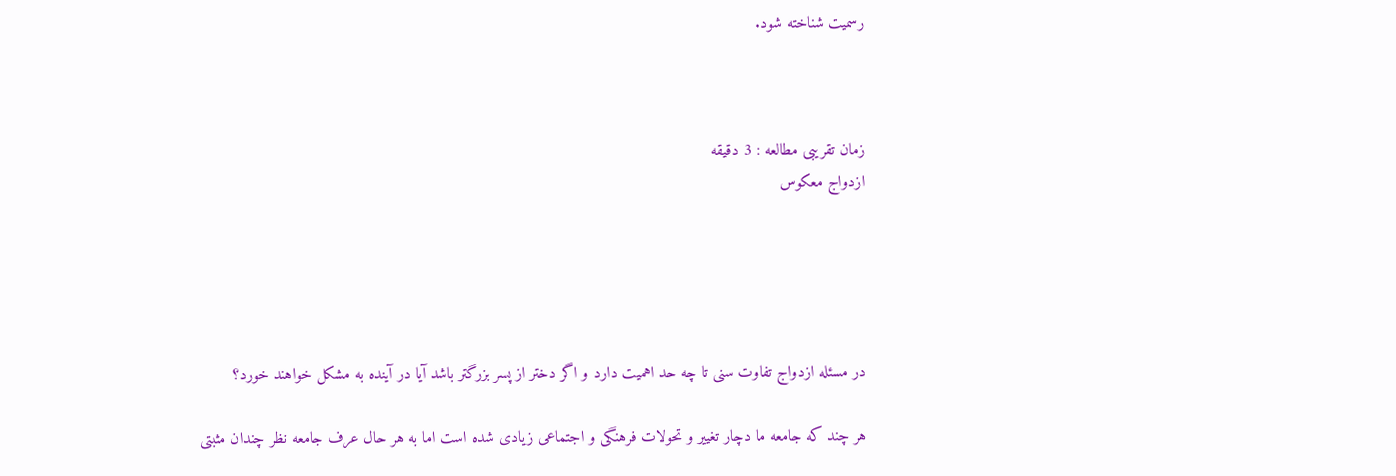رسمیت شناخته شود.



زمان تقریبی مطالعه : 3 دقیقه
ازدواج معکوس





در مسئله ازدواج تفاوت سنی تا چه حد اهمیت دارد و اگر دختر از پسر بزرگتر باشد آیا در آینده به مشکل خواهند خورد؟

هر چند که جامعه ما دچار تغییر و تحولات فرهنگی و اجتماعی زیادی شده است اما به هر حال عرف جامعه نظر چندان مثبتی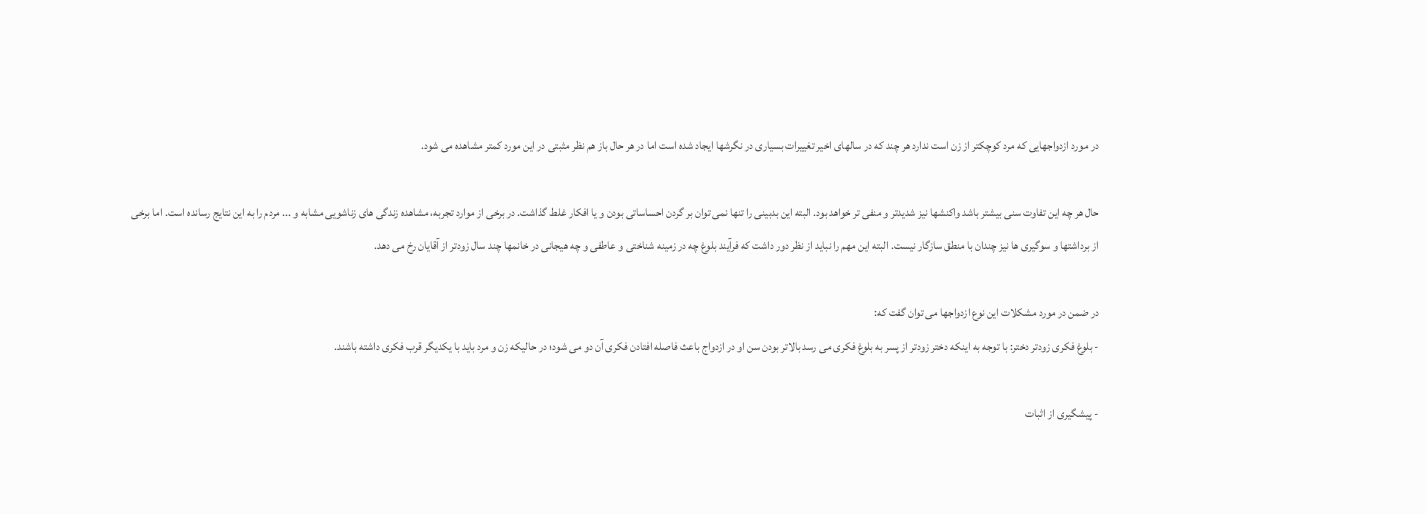در مورد ازدواجهایی که مرد کوچکتر از زن است ندارد هر چند که در سالهای اخیر تغییرات بسیاری در نگرشها ایجاد شده است اما در هر حال باز هم نظر مثبتی در این مورد کمتر مشاهده می شود.

حال هر چه این تفاوت سنی بیشتر باشد واکنشها نیز شدیدتر و منفی تر خواهد بود. البته این بدبینی را تنها نمی توان بر گردن احساساتی بودن و یا افکار غلط گذاشت. در برخی از موارد تجربه، مشاهده زندگی های زناشویی مشابه و ... مردم را به این نتایج رسانده است. اما برخی از برداشتها و سوگیری ها نیز چندان با منطق سازگار نیست. البته این مهم را نباید از نظر دور داشت که فرآیند بلوغ چه در زمینه شناختی و عاطفی و چه هیجانی در خانمها چند سال زودتر از آقایان رخ می دهد.

در ضمن در مورد مشکلات این نوع ازدواجها می توان گفت که:
- بلوغ فکری زودتر دختر: با توجه به اینکه دختر زودتر از پسر به بلوغ فکری می رسد بالاتر بودن سن او در ازدواج باعث فاصله افتادن فکری آن دو می شود؛ در حالیکه زن و مرد باید با یکدیگر قرب فکری داشته باشند.

- پیشگیری از اثبات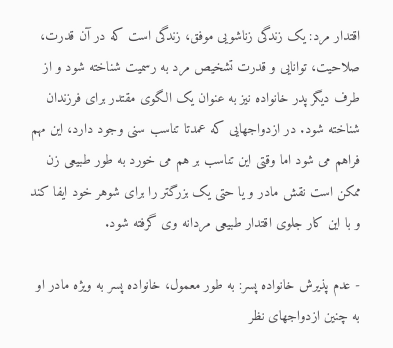اقتدار مرد: یک زندگی زناشویی موفق، زندگی است که در آن قدرت، صلاحیت، توانایی و قدرت تشخیص مرد به رسمیت شناخته شود و از طرف دیگر پدر خانواده نیز به عنوان یک الگوی مقتدر برای فرزندان شناخته شود. در ازدواجهایی که عمدتا تناسب سنی وجود دارد، این مهم فراهم می شود اما وقتی این تناسب بر هم می خورد به طور طبیعی زن ممکن است نقش مادر و یا حتی یک بزرگتر را برای شوهر خود ایفا کند و با این کار جلوی اقتدار طبیعی مردانه وی گرفته شود.

- عدم پذیرش خانواده پسر: به طور معمول، خانواده پسر به ویژه مادر او به چنین ازدواجهای نظر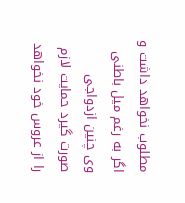مطلوب نخواهد داشت و اگر به رغم میل باطنی وی چنین ازدواجی صورت گیرد حمایت لازم را از عروس خود نخواهد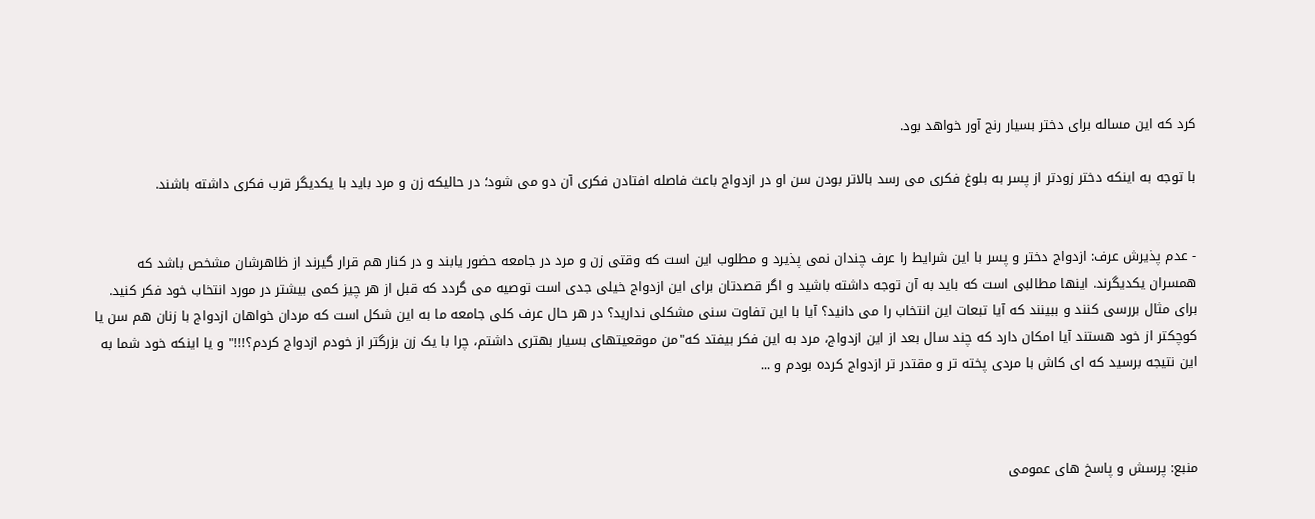کرد که این مساله برای دختر بسیار رنج آور خواهد بود.

با توجه به اینکه دختر زودتر از پسر به بلوغ فکری می رسد بالاتر بودن سن او در ازدواج باعث فاصله افتادن فکری آن دو می شود؛ در حالیکه زن و مرد باید با یکدیگر قرب فکری داشته باشند.


- عدم پذیرش عرف: ازدواج دختر و پسر با این شرایط را عرف چندان نمی پذیرد و مطلوب این است که وقتی زن و مرد در جامعه حضور یابند و در کنار هم قرار گیرند از ظاهرشان مشخص باشد که همسران یکدیگرند. اینها مطالبی است که باید به آن توجه داشته باشید و اگر قصدتان برای این ازدواج خیلی جدی است توصیه می گردد که قبل از هر چیز کمی بیشتر در مورد انتخاب خود فکر کنید. برای مثال بررسی کنند و ببینند که آیا تبعات این انتخاب را می دانید؟ آیا با این تفاوت سنی مشکلی ندارید؟ در هر حال عرف کلی جامعه ما به این شکل است که مردان خواهان ازدواج با زنان هم سن یا کوچکتر از خود هستند آیا امکان دارد که چند سال بعد از این ازدواج، مرد به این فکر بیفتد که"من موقعیتهای بسیار بهتری داشتم، چرا با یک زن بزرگتر از خودم ازدواج کردم؟!!!" و یا اینکه خود شما به این نتیجه برسید که ای کاش با مردی پخته تر و مقتدر تر ازدواج کرده بودم و ...



منبع: پرسش و پاسخ های عمومی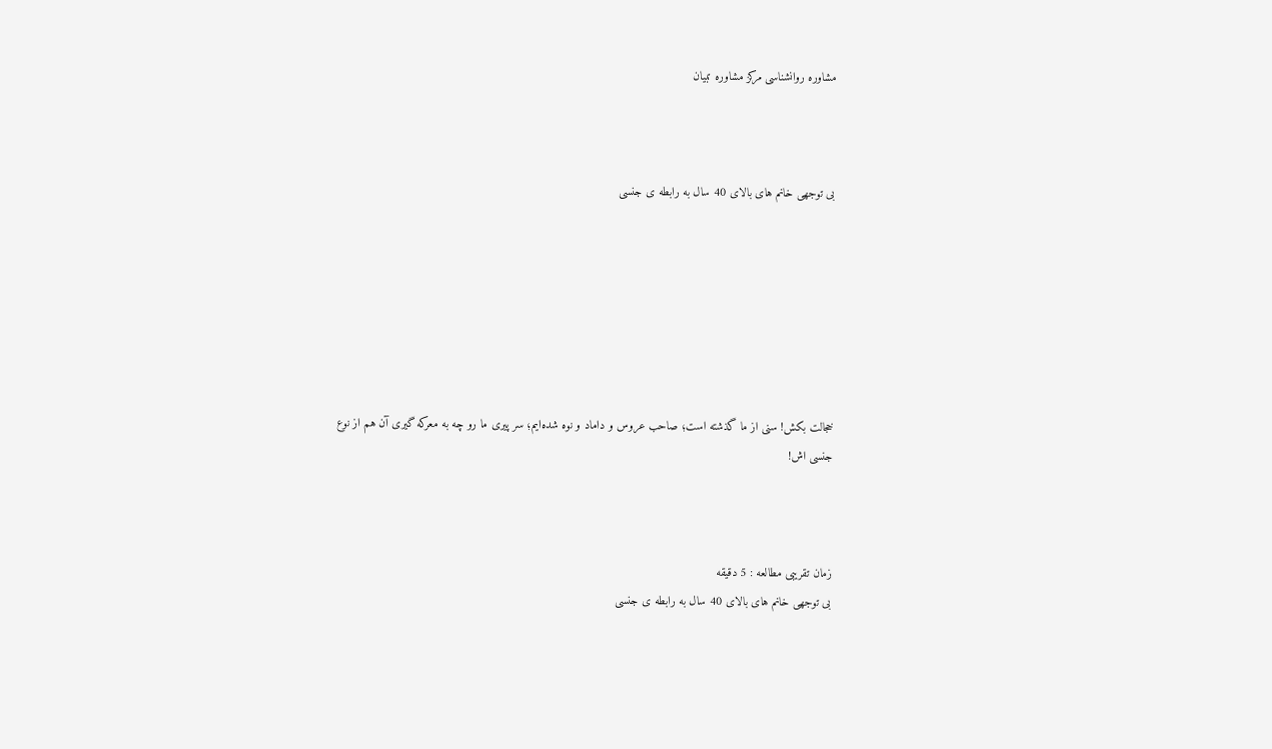مشاوره روانشناسی مرکز مشاوره تبیان



بی توجهی خانم های بالای 40 سال به رابطه ی جنسی







خجالت بکش! سنی از ما گذشته است؛ صاحب عروس و داماد و نوه شده‌ایم؛ سر پیری ما رو چه به معرکه گیری آن هم از نوع جنسی اش!



زمان تقریبی مطالعه : 5 دقیقه
بی توجهی خانم های بالای 40 سال به رابطه ی جنسی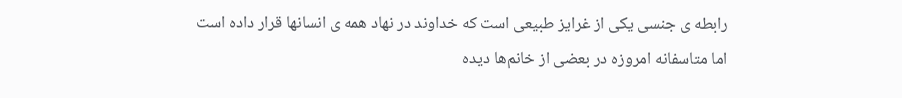رابطه ی جنسی یکی از غرایز طبیعی است که خداوند در نهاد همه ی انسانها قرار داده است اما متاسفانه امروزه در بعضی از خانم‌ها دیده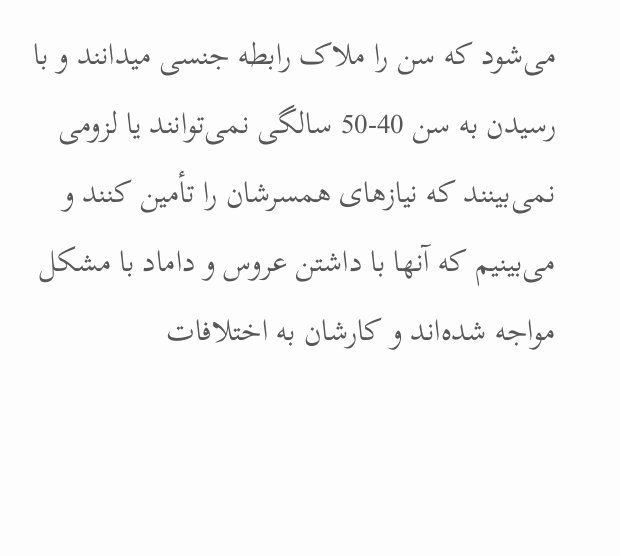می‌شود که سن را ملاک رابطه جنسی میدانند و با رسیدن به سن 40-50 سالگی نمی‌توانند یا لزومی نمی‌بینند که نیازهای همسرشان را تأمین کنند و می‌بینیم که آنها با داشتن عروس و داماد با مشکل مواجه شده‌اند و کارشان به اختلافات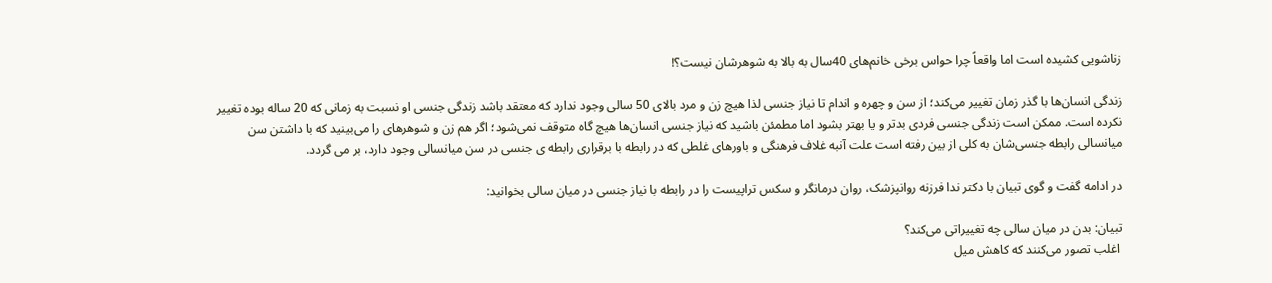زناشویی کشیده است اما واقعاً چرا حواس برخی خانم‌های 40سال به بالا به شوهرشان نیست؟!

زندگی انسان‌ها با گذر زمان تغییر می‌کند؛ از سن و چهره و اندام تا نیاز جنسی لذا هیچ زن و مرد بالای 50 سالی وجود ندارد که معتقد باشد زندگی جنسی او نسبت به زمانی که 20 ساله بوده تغییر نکرده است. ممکن است زندگی جنسی فردی بدتر و یا بهتر بشود اما مطمئن باشید که نیاز جنسی انسان‌ها هیچ گاه متوقف نمی‌شود؛ اگر هم زن و شوهرهای را می‌بینید که با داشتن سن میانسالی رابطه جنسی‌شان به کلی از بین رفته است علت آنبه غلاف فرهنگی و باورهای غلطی که در رابطه با برقراری رابطه ی جنسی در سن میانسالی وجود دارد، بر می گردد.

در ادامه گفت و گوی تبیان با دکتر ندا فرزنه روانپزشک، روان درمانگر و سکس تراپیست را در رابطه با نیاز جنسی در میان سالی بخوانید:

تبیان: بدن در میان سالی چه تغییراتی می‌کند؟
 اغلب تصور می‌کنند که کاهش میل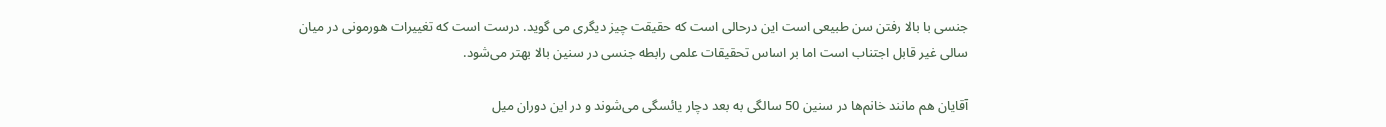جنسی با بالا رفتن سن طبیعی است این درحالی است که حقیقت چیز دیگری می گوید. درست است که تغییرات هورمونی در میان سالی غیر قابل اجتناب است اما بر اساس تحقیقات علمی رابطه جنسی در سنین بالا بهتر می‌شود.

آقایان هم مانند خانم‌ها در سنین 50 سالگی به بعد دچار یائسگی می‌شوند و در این دوران میل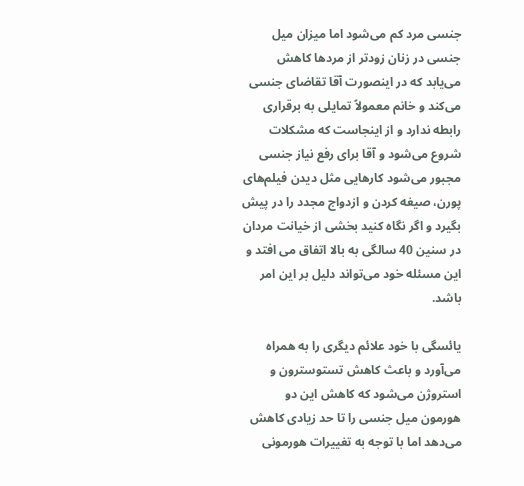جنسی مرد کم می‌شود اما میزان میل جنسی در زنان زودتر از مردها کاهش می‌یابد که در اینصورت آقا تقاضای جنسی می‌کند و خانم‌ معمولاً تمایلی به برقراری رابطه ندارد و از اینجاست که مشکلات شروع می‌شود و آقا برای رفع نیاز جنسی مجبور می‌شود کارهایی مثل دیدن فیلم‌های پورن، صیغه کردن و ازدواج مجدد را در پیش بگیرد و اگر نگاه کنید بخشی از خیانت مردان در سنین 40 سالگی به بالا اتفاق می افتد و این مسئله خود می‌تواند دلیل بر این امر باشد.

یائسگی با خود علائم دیگری را به همراه می‌آورد و باعث کاهش تستوسترون و استروژن می‌شود که کاهش این دو هورمون میل جنسی را تا حد زیادی کاهش می‌دهد اما با توجه به تغییرات هورمونی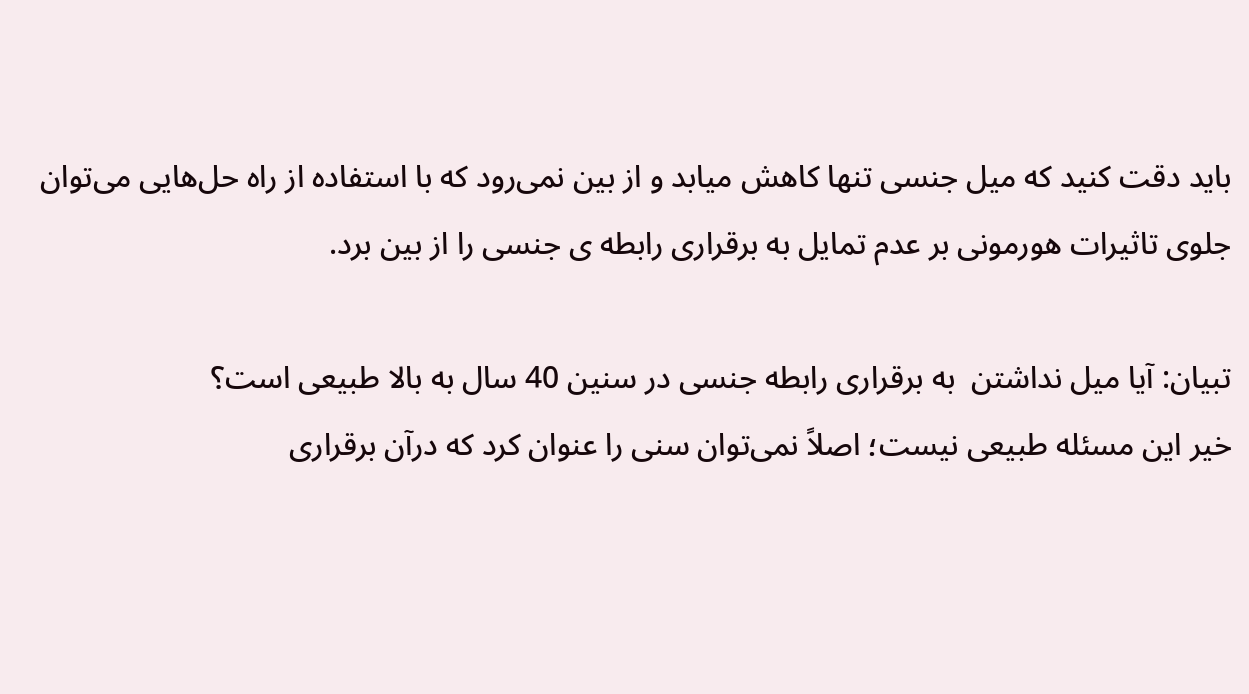باید دقت کنید که میل جنسی تنها کاهش میابد و از بین نمی‌رود که با استفاده از راه حل‌هایی می‌توان جلوی تاثیرات هورمونی بر عدم تمایل به برقراری رابطه ی جنسی را از بین برد.

تبیان: آیا میل نداشتن  به برقراری رابطه جنسی در سنین 40 سال به بالا طبیعی است؟
خیر این مسئله طبیعی نیست؛ اصلاً نمی‌توان سنی را عنوان کرد که درآن برقراری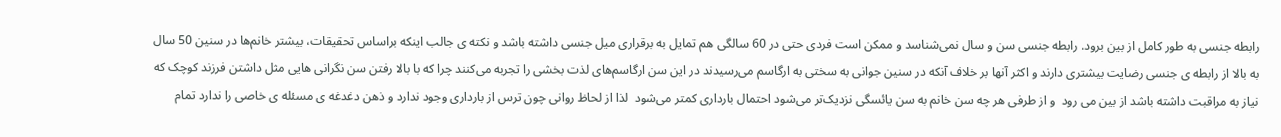رابطه جنسی به طور کامل از بین برود. رابطه جنسی سن و سال نمی‌شناسد و ممکن است فردی حتی در 60 سالگی هم تمایل به برقراری میل جنسی داشته باشد و نکته ی جالب اینکه براساس تحقیقات، بیشتر خانم‌ها در سنین 50 سال به بالا از رابطه ی جنسی رضایت بیشتری دارند و اکثر آنها بر خلاف آنکه در سنین جوانی به سختی به ارگاسم می‌رسیدند در این سن ارگاسم‌های لذت بخشی را تجربه می‌کنند چرا که با بالا رفتن سن نگرانی هایی مثل داشتن فرزند کوچک که نیاز به مراقبت داشته باشد از بین می رود  و از طرفی هر چه سن خانم به سن یائسگی نزدیک‌تر می‌شود احتمال بارداری کمتر می‌شود  لذا از لحاظ روانی چون ترس از بارداری وجود ندارد و ذهن دغدغه ی مسئله ی خاصی را ندارد تمام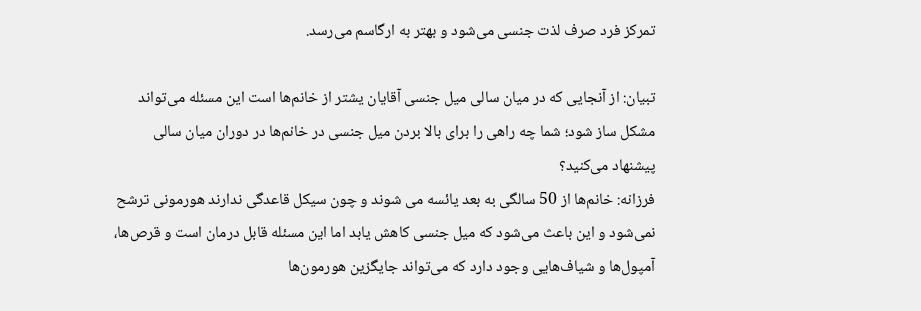تمرکز فرد صرف لذت جنسی می‌شود و بهتر به ارگاسم می‌رسد.

تبیان: از آنجایی که در میان سالی میل جنسی آقایان یشتر از خانم‌ها است این مسئله می‌تواند مشکل ساز شود؛ شما چه راهی را برای بالا بردن میل جنسی در خانم‌ها در دوران میان سالی پیشنهاد می‌کنید؟
فرزانه: خانم‌ها از 50 سالگی به بعد یائسه می شوند و چون سیکل قاعدگی ندارند هورمونی ترشح نمی‌شود و این باعث می‌شود که میل جنسی کاهش یابد اما این مسئله قابل درمان است و قرص‌ها، آمپول‌ها و شیاف‌هایی وجود دارد که می‌تواند جایگزین هورمون‌ها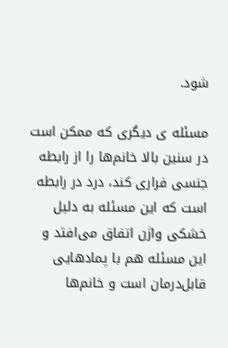شود.

مسئله ی دیگری که ممکن است در سنین بالا خانم‌ها را از رابطه جنسی فراری کند، درد در رابطه است که این مسئله به دلیل خشکی واژن اتفاق می‌افتد و این مسئله هم با پمادهایی قابل‌درمان است و خانم‌ها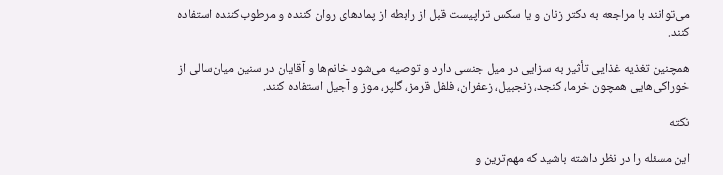می‌توانند با مراجعه به دکتر زنان و یا سکس تراپیست قبل از رابطه از پمادهای روان کننده و مرطوب‌کننده استفاده کنند.

همچنین تغذیه غذایی تأثیر به سزایی در میل جنسی دارد و توصیه می‌شود خانم‌ها و آقایان در سنین میان‌سالی از خوراکی‌هایی همچون خرما، کنجد، زنجبیل، زعفران، فلفل قرمز، گلپر، موز و آجیل استفاده کنند.

نکته

این مسئله را در نظر داشته باشید که مهم‌ترین و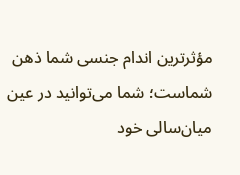مؤثرترین اندام جنسی شما ذهن شماست؛ شما می‌توانید در عین میان‌سالی خود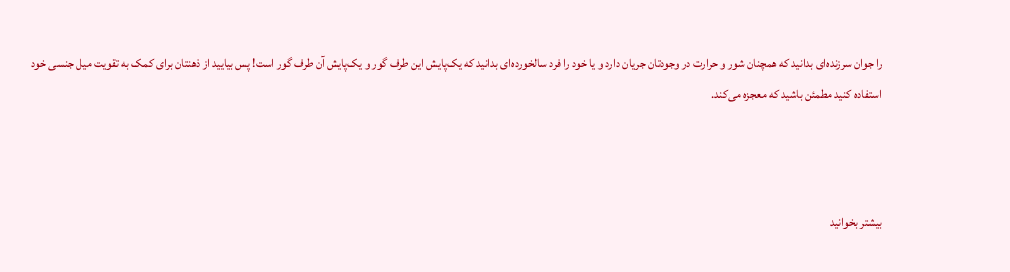را جوان سرزنده‌ای بدانید که همچنان شور و حرارت در وجودتان جریان دارد و یا خود را فرد سالخورده‌ای بدانید که یک‌پایش این‌ طرف گور و یک‌پایش آن طرف گور است! پس بیایید از ذهنتان برای کمک به تقویت میل جنسی خود استفاده کنید مطمئن باشید که معجزه می‌کند.



بیشتر بخوانید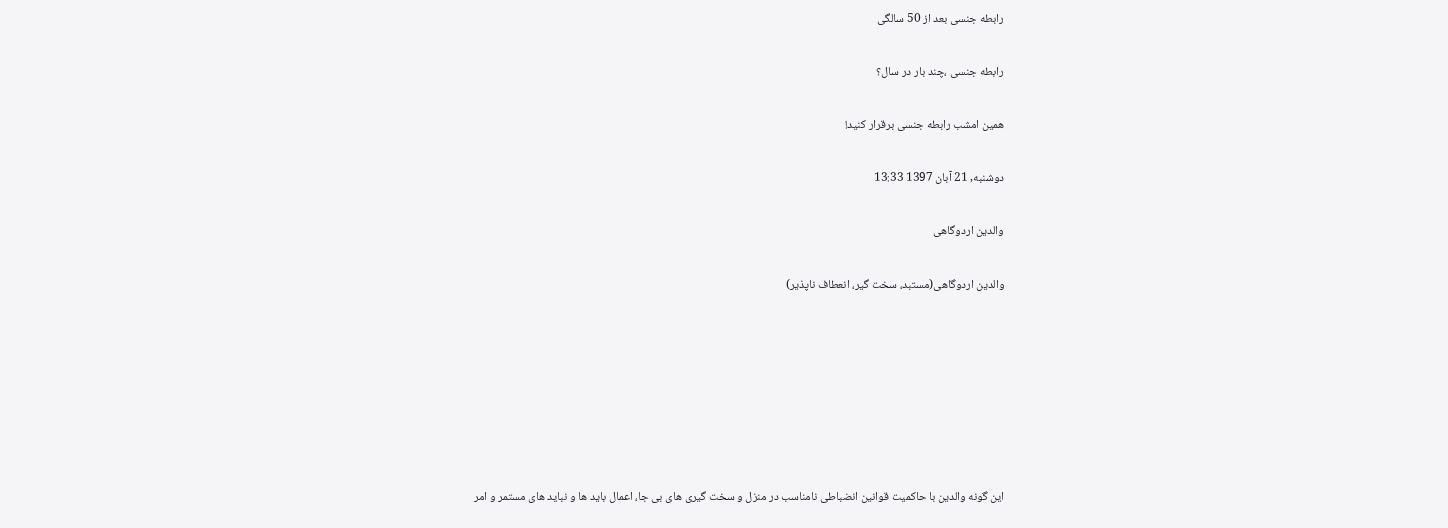رابطه جنسی بعد از 50 سالگی

رابطه جنسی ،چند بار در سال؟

همین امشب رابطه جنسی برقرار کنید!

دوشنبه, 21 آبان 1397 13:33

والدین اردوگاهی

والدین اردوگاهی(مستبد، سخت گیر، انعطاف ناپذیر)







این گونه والدین با حاکمیت قوانین انضباطی نامناسب در منزل و سخت گیری های بی جا، اعمال باید ها و نباید های مستمر و امر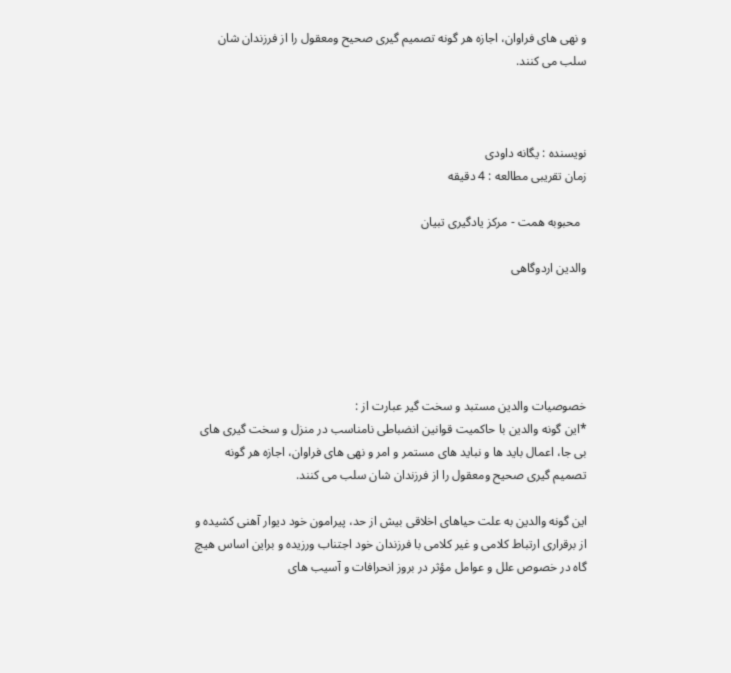و نهی های فراوان، اجازه هر گونه تصمیم گیری صحیح ومعقول را از فرزندان شان سلب می کنند.



نویسنده : یگانه داودی
زمان تقریبی مطالعه : 4 دقیقه

  محبوبه همت - مرکز یادگیری تبیان

والدین اردوگاهی





خصوصیات والدین مستبد و سخت گیر عبارت از :
*این گونه والدین با حاکمیت قوانین انضباطی نامناسب در منزل و سخت گیری های بی جا، اعمال باید ها و نباید های مستمر و امر و نهی های فراوان، اجازه هر گونه تصمیم گیری صحیح ومعقول را از فرزندان شان سلب می کنند.

این گونه والدین به علت حیاهای اخلاقی بیش از حد، پیرامون خود دیوار آهنی کشیده و از برقراری ارتباط کلامی و غیر کلامی با فرزندان خود اجتناب ورزیده و براین اساس هیچ گاه در خصوص علل و عوامل مؤثر در بروز انحرافات و آسیب های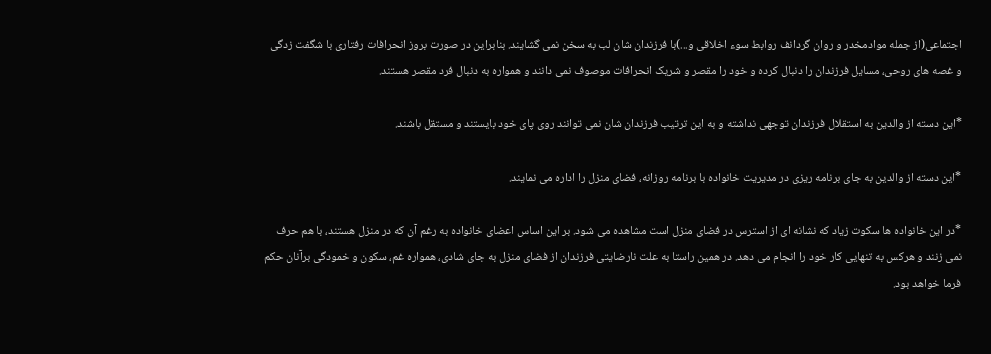اجتماعی(از جمله موادمخدر و روان گردانف روابط سوء اخلاقی و...)با فرزندان شان لب به سخن نمی گشایند. بنابراین در صورت بروز انحرافات رفتاری با شگفت زدگی و غصه های روحی، مسایل فرزندان را دنبال کرده و خود را مقصر و شریک انحرافات موصوف نمی دانند و همواره به دنبال فرد مقصر هستند.

*این دسته از والدین به استقلال فرزندان توجهی نداشته و به این ترتیب فرزندان شان نمی توانند روی پای خود بایستند و مستقل باشند.

*این دسته از والدین به جای برنامه ریزی در مدیریت خانواده با برنامه روزانه، فضای منزل را اداره می نمایند.

*در این خانواده ها سکوت زیاد که نشانه ای از استرس در فضای منزل است مشاهده می شود. بر این اساس اعضای خانواده به رغم آن که در منزل هستند، با هم حرف نمی زنند و هرکس به تنهایی کار خود را انجام می دهد. در همین راستا به علت نارضایتی فرزندان از فضای منزل به جای شادی، همواره غم، سکون و خمودگی برآنان حکم فرما خواهد بود.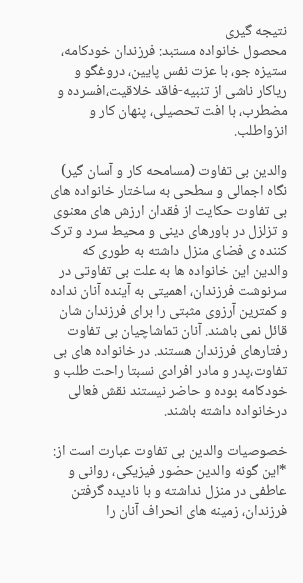نتیجه گیری
محصول خانواده مستبد: فرزندان خودکامه، ستیزه جو، با عزت نفس پایین، دروغگو و ریاکار ناشی از تنبیه-فاقد خلاقیت،افسرده و مضطرب، با افت تحصیلی، پنهان کار و انزواطلب.

والدین بی تفاوت (مسامحه کار و آسان گیر)
نگاه اجمالی و سطحی به ساختار خانواده های بی تفاوت حکایت از فقدان ارزش های معنوی و تزلزل در باورهای دینی و محیط سرد و ترک کننده ی فضای منزل داشته به طوری که والدین این خانواده ها به علت بی تفاوتی در سرنوشت فرزندان، اهمیتی به آینده آنان نداده و کمترین آرزوی مثبتی را برای فرزندان شان قائل نمی باشند. آنان تماشاچیان بی تفاوت رفتارهای فرزندان هستند. در خانواده های بی تفاوت،پدر و مادر افرادی نسبتا راحت طلب و خودکامه بوده و حاضر نیستند نقش فعالی درخانواده داشته باشند.

خصوصیات والدین بی تفاوت عبارت است از:
*این گونه والدین حضور فیزیکی، روانی و عاطفی در منزل نداشته و با نادیده گرفتن فرزندان، زمینه های انحراف آنان را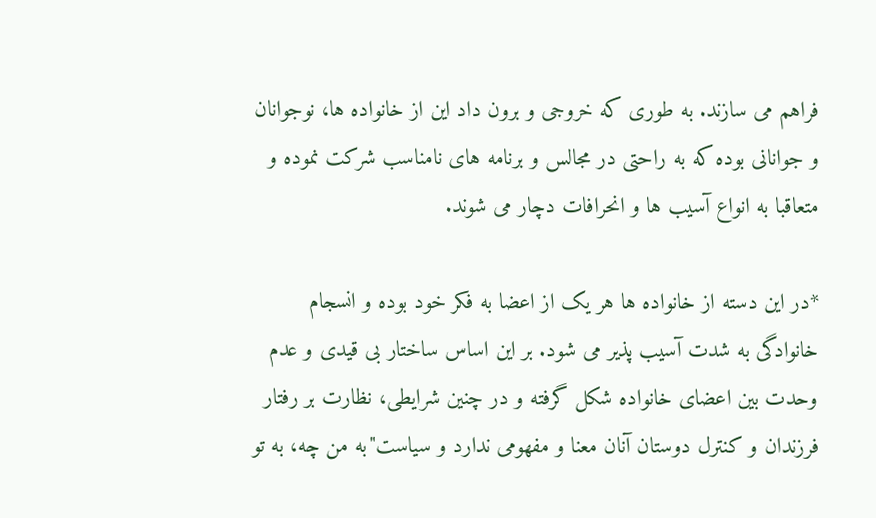فراهم می سازند. به طوری که خروجی و برون داد این از خانواده ها، نوجوانان و جوانانی بوده که به راحتی در مجالس و برنامه های نامناسب شرکت نموده و متعاقبا به انواع آسیب ها و انحرافات دچار می شوند.

*در این دسته از خانواده ها هر یک از اعضا به فکر خود بوده و انسجام خانوادگی به شدت آسیب پذیر می شود. بر این اساس ساختار بی قیدی و عدم وحدت بین اعضای خانواده شکل گرفته و در چنین شرایطی، نظارت بر رفتار فرزندان و کنترل دوستان آنان معنا و مفهومی ندارد و سیاست"به من چه، به تو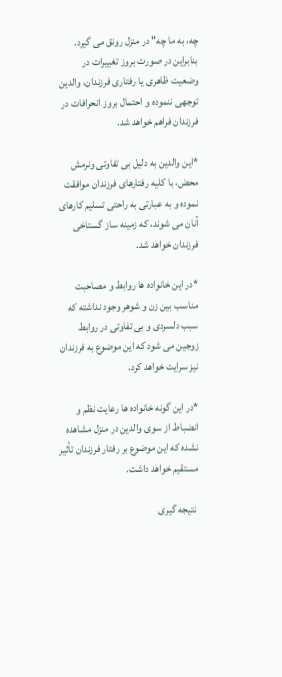چه، به ما چه" در منزل رونق می گیرد. بنابراین در صورت بروز تغییرات در وضعیت ظاهری یا رفتاری فرزندان، والدین توجهی ننموده و احتمال بروز انحرافات در فرزندان فراهم خواهد شد.

*این والدین به دلیل بی تفاوتی ونرمش محض، با کلیه رفتارهای فرزندان موافقت نموده و به عبارتی به راحتی تسلیم کارهای آنان می شوند، که زمینه ساز گستاخی فرزندان خواهد شد.

*در این خانواده ها روابط و مصاحبت مناسب بین زن و شوهر وجود نداشته که سبب دلسردی و بی تفاوتی در روابط زوجین می شود که این موضوع به فرزندان نیز سرایت خواهد کرد.

*در این گونه خانواده ها رعایت نظم و انضباط از سوی والدین در منزل مشاهده نشده که این موضوع بر رفتار فرزندان تأثیر مستقیم خواهد داشت.

 نتیجه گیری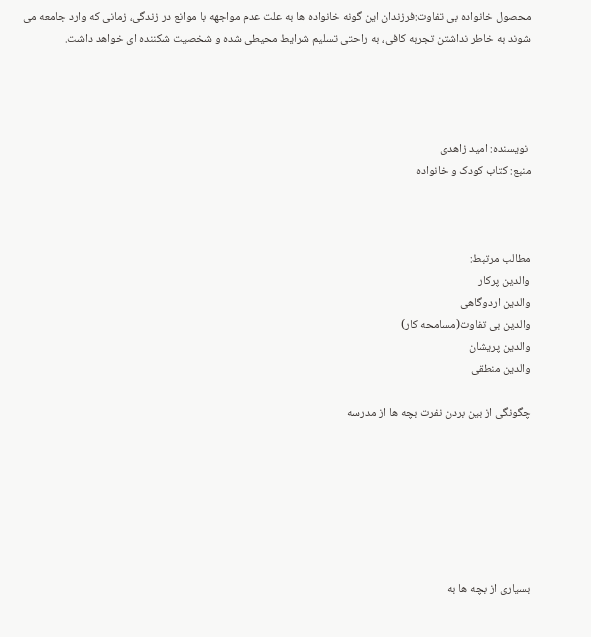محصول خانواده بی تفاوت:فرزندان این گونه خانواده ها به علت عدم مواجهه با موانع در زندگی، زمانی که وارد جامعه می شوند به خاطر نداشتن تجربه کافی، به راحتی تسلیم شرایط محیطی شده و شخصیت شکننده ای خواهد داشت.




 نویسنده: امید زاهدی
منبع: کتاب کودک و خانواده



مطالب مرتبط:
والدین پرکار
والدین اردوگاهی
والدین بی تفاوت(مسامحه کار)
والدین پریشان
والدین منطقی

چگونگی از بین بردن نفرت بچه ها از مدرسه







بسیاری از بچه ها به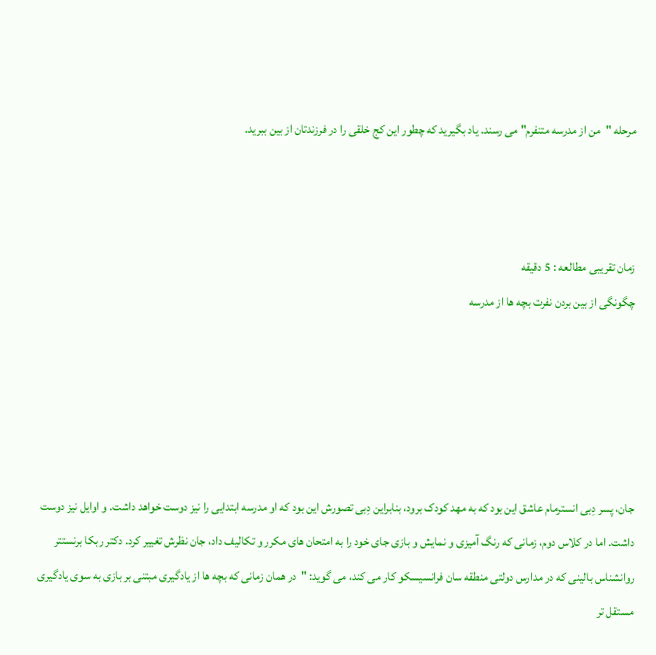مرحله "من از مدرسه متنفرم" می رسند. یاد بگیرید که چطور این کج خلقی را در فرزندتان از بین ببرید.



زمان تقریبی مطالعه : 5 دقیقه
چگونگی از بین بردن نفرت بچه ها از مدرسه





جان، پسر دِبی انسترمام عاشق این بود که به مهد کودک برود، بنابراین دِبی تصورش این بود که او مدرسه ابتدایی را نیز دوست خواهد داشت. و اوایل نیز دوست داشت. اما در کلاس دوم، زمانی که رنگ آمیزی و نمایش و بازی جای خود را به امتحان های مکرر و تکالیف داد، جان نظرش تغییر کرد. دکتر ربکا برنستتر روانشناس بالینی که در مدارس دولتی منطقه سان فرانسیسکو کار می کند، می گوید: "در همان زمانی که بچه ها از یادگیری مبتنی بر بازی به سوی یادگیری مستقل تر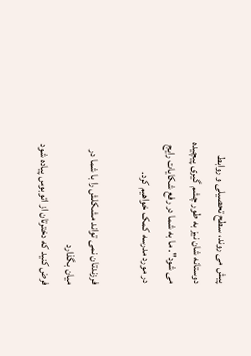پیش می روند، سطح تحصیلی و روابط دوستانه شان نیز به طور چشم گیری پیچیده می شود". ما به شما در رفع شکایات رایج در مورد مدرسه کمک خواهیم کرد.

فرزندتان نمی تواند مشکلش را با شما در میان بگذارد
فرض کنید که دخترتان از اتوبوس پیاده شود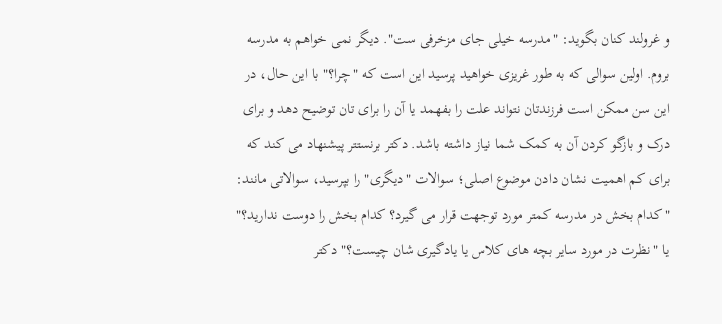و غرولند کنان بگوید: "مدرسه خیلی جای مزخرفی ست". دیگر نمی خواهم به مدرسه بروم. اولین سوالی که به طور غریزی خواهید پرسید این است که "چرا؟" با این حال، در این سن ممکن است فرزندتان نتواند علت را بفهمد یا آن را برای تان توضیح دهد و برای درک و بازگو کردن آن به کمک شما نیاز داشته باشد. دکتر برنستتر پیشنهاد می کند که برای کم اهمیت نشان دادن موضوع اصلی؛ سوالات "دیگری" را بپرسید، سوالاتی مانند: "کدام بخش در مدرسه کمتر مورد توجهت قرار می گیرد؟ کدام بخش را دوست ندارید؟" یا "نظرت در مورد سایر بچه های کلاس یا یادگیری شان چیست؟" دکتر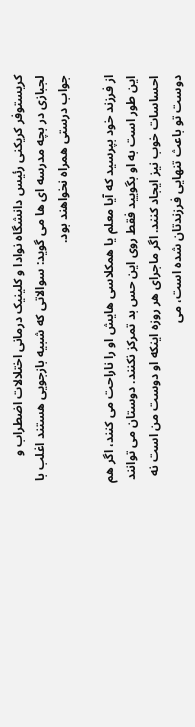کریستوفر کریکنی رئیس دانشگاه نوادا و کلینیک درمانی اختلالات اضطراب و لجبازی در بچه مدرسه ای ها می گوید: سوالاتی که شبیه بازجویی هستند اغلب با جواب درستی همراه نخواهند بود.

از فرزند خود بپرسید که آیا معلم یا همکلاسی هایش او را ناراحت می کنند، اگر هم این طور است به او بگویید فقط روی این حس بد تمرکز نکنند. دوستان می توانند احساسات خوب نیز ایجاد کنند. اگر ماجرای هر روزه اینکه او دوست من است نه دوست تو باعث تنهایی فرزندتان شده است، می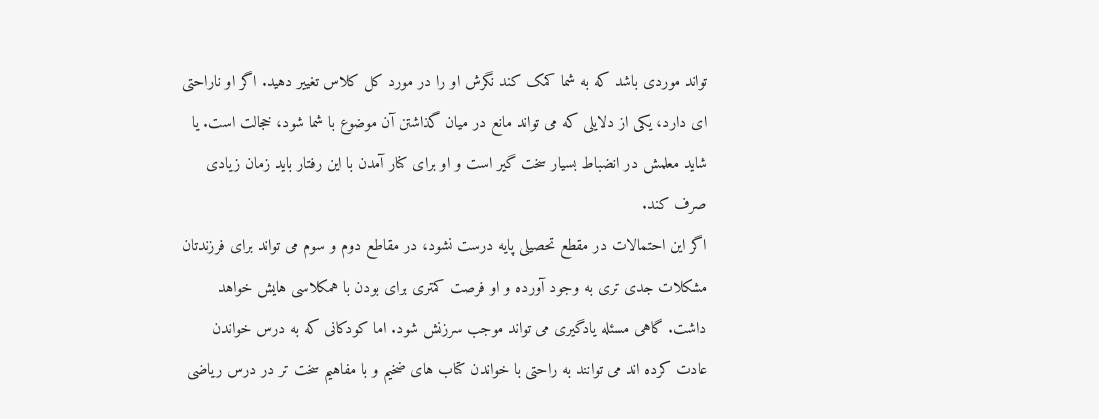تواند موردی باشد که به شما کمک کند نگرش او را در مورد کل کلاس تغییر دهید. اگر او ناراحتی ای دارد، یکی از دلایلی که می تواند مانع در میان گذاشتن آن موضوع با شما شود، خجالت است. یا شاید معلمش در انضباط بسیار سخت گیر است و او برای کنار آمدن با این رفتار باید زمان زیادی صرف کند.
اگر این احتمالات در مقطع تحصیلی پایه درست نشود، در مقاطع دوم و سوم می تواند برای فرزندتان مشکلات جدی تری به وجود آورده و او فرصت کمتری برای بودن با همکلاسی هایش خواهد داشت. گاهی مسئله یادگیری می تواند موجب سرزنش شود. اما کودکانی که به درس خواندن عادت کرده اند می توانند به راحتی با خواندن کتاب های ضخیم و با مفاهیم سخت تر در درس ریاضی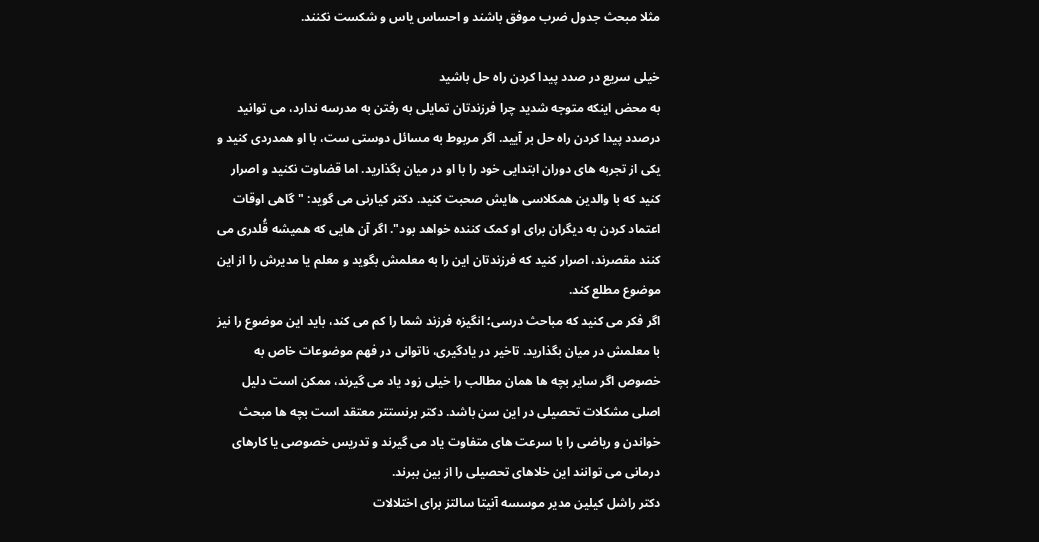مثلا مبحث جدول ضرب موفق باشند و احساس یاس و شکست نکنند.

خیلی سریع در صدد پیدا کردن راه حل باشید
به محض اینکه متوجه شدید چرا فرزندتان تمایلی به رفتن به مدرسه ندارد، می توانید درصدد پیدا کردن راه حل بر آیید. اگر مربوط به مسائل دوستی ست، با او همدردی کنید و یکی از تجربه های دوران ابتدایی خود را با او در میان بگذارید. اما قضاوت نکنید و اصرار کنید که با والدین همکلاسی هایش صحبت کنید. دکتر کیارنی می گوید: "گاهی اوقات اعتماد کردن به دیگران برای او کمک کننده خواهد بود". اگر آن هایی که همیشه قُلدری می کنند مقصرند، اصرار کنید که فرزندتان این را به معلمش بگوید و معلم یا مدیرش را از این موضوع مطلع کند.
اگر فکر می کنید که مباحث درسی؛ انگیزه فرزند شما را کم می کند، باید این موضوع را نیز با معلمش در میان بگذارید. تاخیر در یادگیری، ناتوانی در فهم موضوعات خاص به خصوص اگر سایر بچه ها همان مطالب را خیلی زود یاد می گیرند، ممکن است دلیل اصلی مشکلات تحصیلی در این سن باشد. دکتر برنستتر معتقد است بچه ها مبحث خواندن و ریاضی را با سرعت های متفاوت یاد می گیرند و تدریس خصوصی یا کارهای درمانی می توانند این خلاهای تحصیلی را از بین ببرند.
دکتر راشل کیلین مدیر موسسه آنیتا سالتز برای اختلالات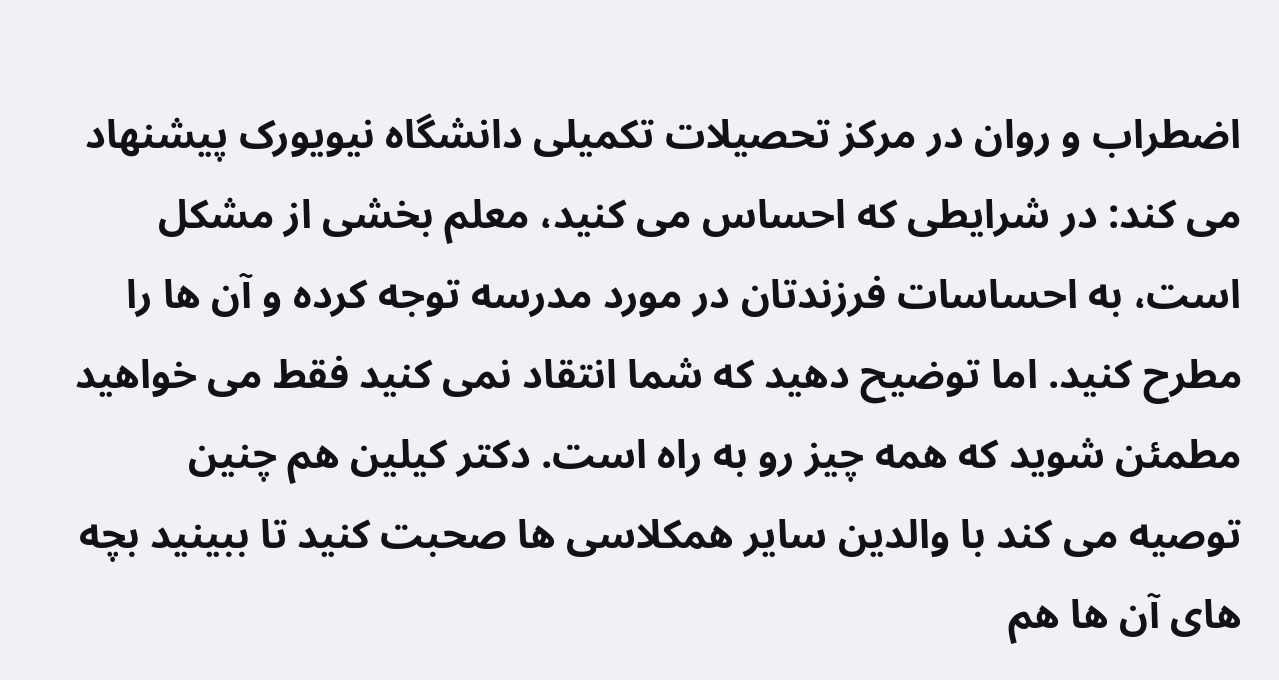اضطراب و روان در مرکز تحصیلات تکمیلی دانشگاه نیویورک پیشنهاد می کند: در شرایطی که احساس می کنید، معلم بخشی از مشکل است، به احساسات فرزندتان در مورد مدرسه توجه کرده و آن ها را مطرح کنید. اما توضیح دهید که شما انتقاد نمی کنید فقط می خواهید مطمئن شوید که همه چیز رو به راه است. دکتر کیلین هم چنین توصیه می کند با والدین سایر همکلاسی ها صحبت کنید تا ببینید بچه های آن ها هم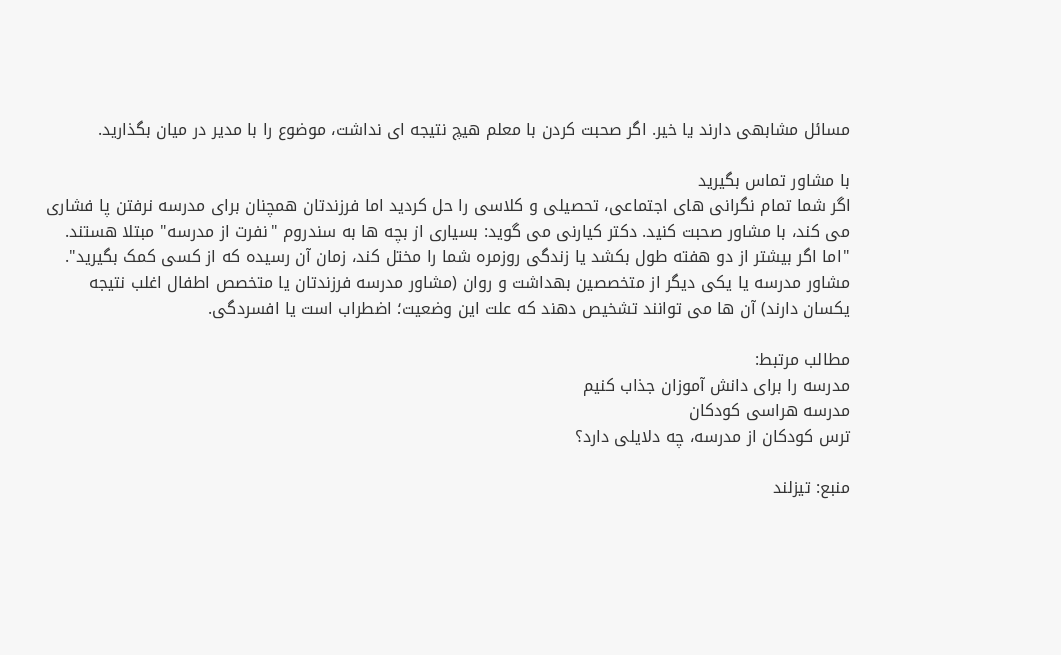مسائل مشابهی دارند یا خیر. اگر صحبت کردن با معلم هیچ نتیجه ای نداشت، موضوع را با مدیر در میان بگذارید.

با مشاور تماس بگیرید
اگر شما تمام نگرانی های اجتماعی، تحصیلی و کلاسی را حل کردید اما فرزندتان همچنان برای مدرسه نرفتن پا فشاری می کند، با مشاور صحبت کنید. دکتر کیارنی می گوید: بسیاری از بچه ها به سندروم "نفرت از مدرسه" مبتلا هستند. "اما اگر بیشتر از دو هفته طول بکشد یا زندگی روزمره شما را مختل کند، زمان آن رسیده که از کسی کمک بگیرید". مشاور مدرسه یا یکی دیگر از متخصصین بهداشت و روان (مشاور مدرسه فرزندتان یا متخصص اطفال اغلب نتیجه یکسان دارند) آن ها می توانند تشخیص دهند که علت این وضعیت؛ اضطراب است یا افسردگی.

مطالب مرتبط:
مدرسه را برای دانش آموزان جذاب کنیم
مدرسه هراسی کودکان
ترس کودکان از مدرسه، چه دلایلی دارد؟

منبع: تیزلند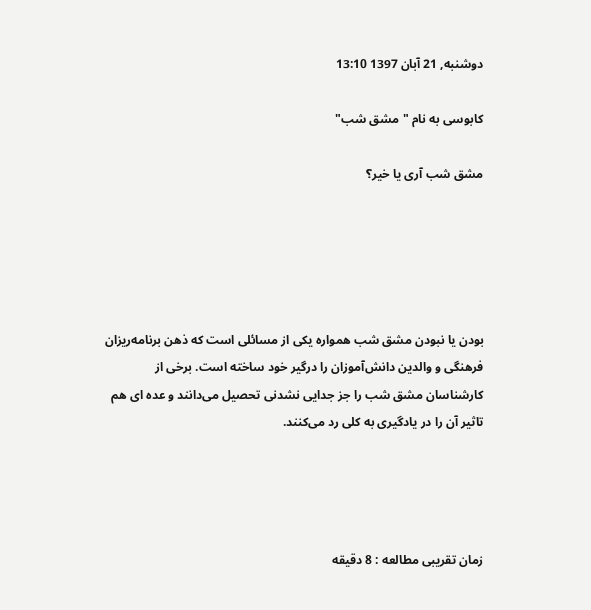دوشنبه, 21 آبان 1397 13:10

کابوسی به نام "مشق شب"

مشق شب آری یا خیر؟





بودن یا نبودن مشق شب همواره یکی از مسائلی است که ذهن برنامه‌ریزان فرهنگی و والدین دانش‌آموزان را درگیر خود ساخته است. برخی از کارشناسان مشق شب را جز جدایی نشدنی تحصیل می‌دانند و عده ای هم تاثیر آن را در یادگیری به کلی رد می‌کنند.




زمان تقریبی مطالعه : 8 دقیقه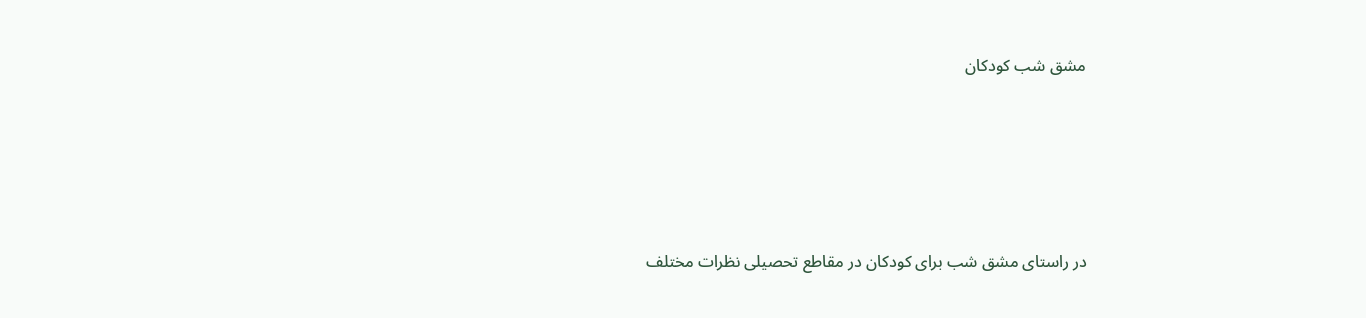مشق شب کودکان






در راستای مشق شب برای کودکان در مقاطع تحصیلی نظرات مختلف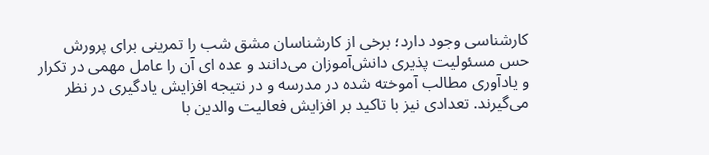کارشناسی وجود دارد؛ برخی از کارشناسان مشق شب را تمرینی برای پرورش حس مسئولیت پذیری دانش‌آموزان می‌دانند و عده ای آن را عامل مهمی در تکرار و یادآوری مطالب آموخته شده در مدرسه و در نتیجه افزایش یادگیری در نظر می‌گیرند. تعدادی نیز با تاکید بر افزایش فعالیت والدین با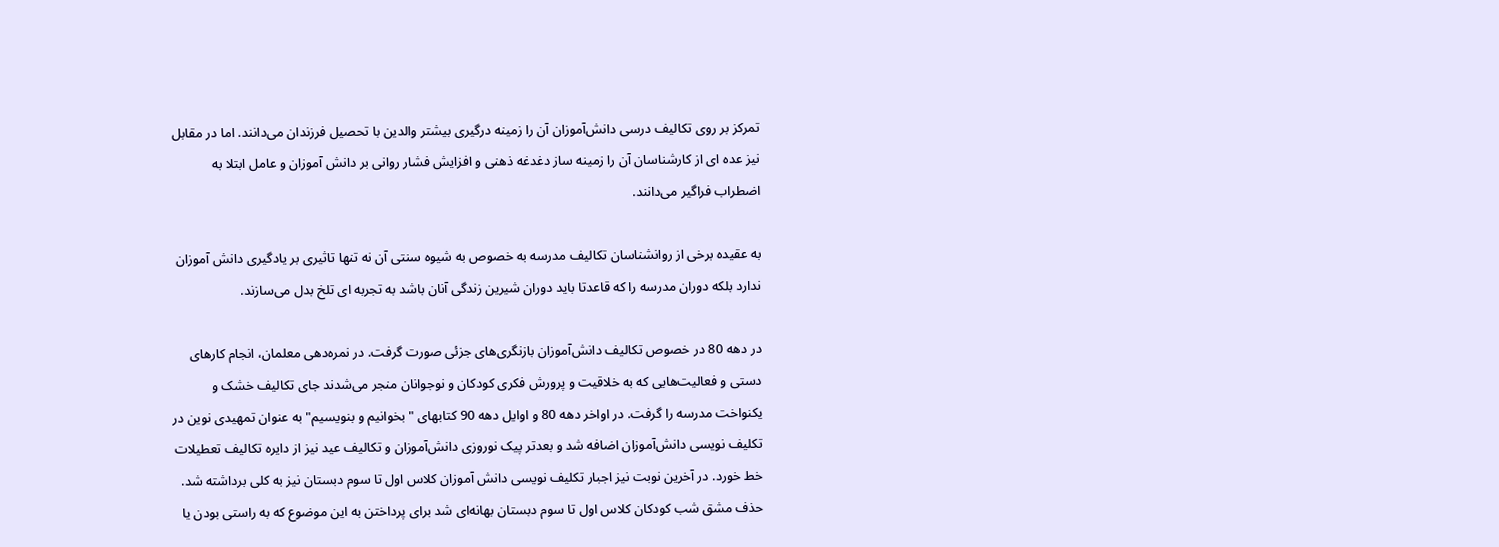تمرکز بر روی تکالیف درسی دانش‌آموزان آن را زمینه درگیری بیشتر والدین با تحصیل فرزندان می‌دانند. اما در مقابل نیز عده ای از کارشناسان آن را زمینه ساز دغدغه ذهنی و افزایش فشار روانی بر دانش آموزان و عامل ابتلا به اضطراب فراگیر می‌دانند.

به عقیده برخی از روانشناسان تکالیف مدرسه به خصوص به شیوه سنتی آن نه تنها تاثیری بر یادگیری دانش آموزان ندارد بلکه دوران مدرسه را که قاعدتا باید دوران شیرین زندگی آنان باشد به تجربه ای تلخ بدل می‌سازند.

در دهه 80 در خصوص تکالیف دانش‌آموزان بازنگری‌های جزئی صورت گرفت. در نمره‌دهی معلمان، انجام کارهای دستی و فعالیت‌هایی که به خلاقیت و پرورش فکری کودکان و نوجوانان منجر می‌شدند جای تکالیف خشک و یکنواخت مدرسه را گرفت. در اواخر دهه 80 و اوایل دهه 90 کتابهای "بخوانیم و بنویسیم" به عنوان تمهیدی نوین در تکلیف نویسی دانش‌آموزان اضافه شد و بعدتر پیک نوروزی دانش‌آموزان و تکالیف عید نیز از دایره تکالیف تعطیلات خط خورد. در آخرین نوبت نیز اجبار تکلیف نویسی دانش آموزان کلاس اول تا سوم دبستان نیز به کلی برداشته شد. حذف مشق شب کودکان کلاس اول تا سوم دبستان بهانه‌ای شد برای پرداختن به این موضوع که به راستی بودن یا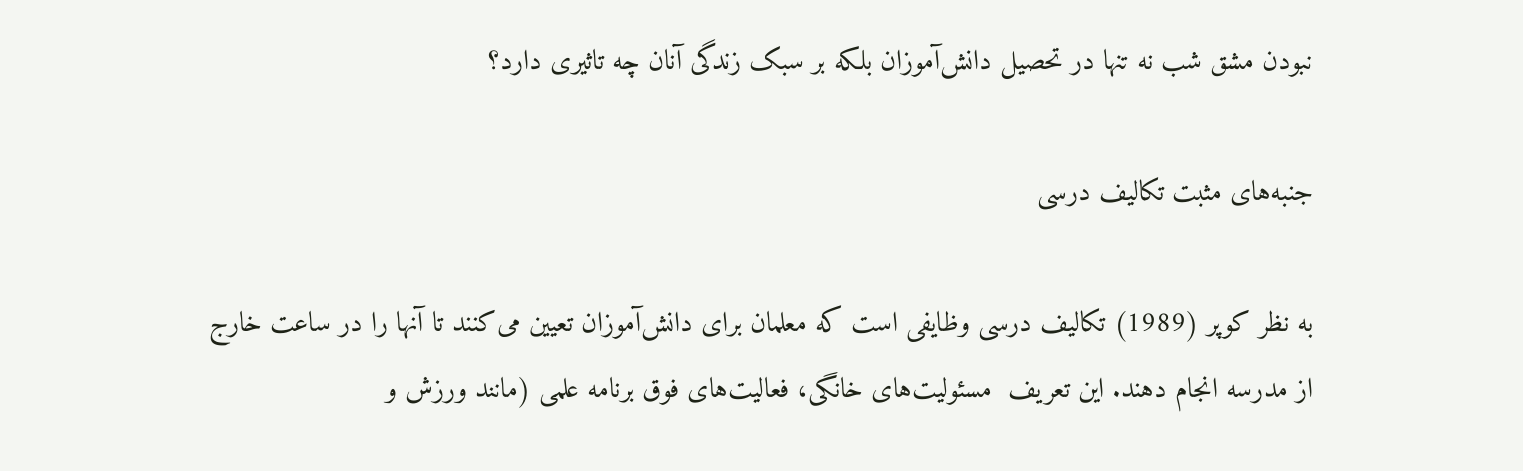نبودن مشق شب نه تنها در تحصیل دانش‌آموزان بلکه بر سبک زندگی آنان چه تاثیری دارد؟

جنبه‌های مثبت تکالیف درسی

به نظر کوپر (1989) تکالیف درسی وظایفی است که معلمان برای دانش‌آموزان تعیین می‌کنند تا آنها را در ساعت خارج  از مدرسه انجام دهند. این تعریف  مسئولیت‌های خانگی، فعالیت‌های فوق برنامه علمی (مانند ورزش و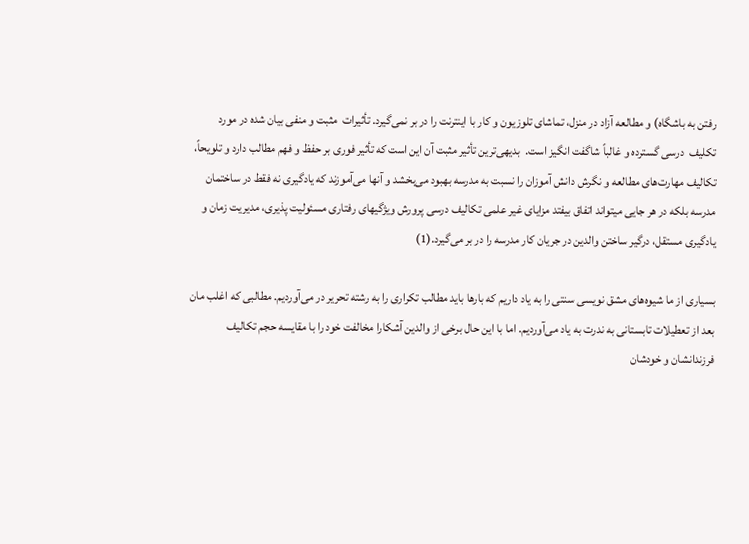رفتن به باشگاه) و مطالعه آزاد در منزل، تماشای تلوزیون و کار با اینترنت را در بر نمی‌گیرد. تأثیرات  مثبت و منفی بیان شده در مورد تکلیف  درسی گسترده و غالباً شاگفت انگیز است.  بدیهی‌ترین تأثیر مثبت آن این است که تأثیر فوری بر حفظ و فهم مطالب دارد و تلویحاً، تکالیف مهارت‌های مطالعه و نگرش دانش آموزان را نسبت به مدرسه بهبود می‌بخشد و آنها می‌آموزند که یادگیری نه فقط در ساختمان مدرسه بلکه در هر جایی میتواند اتفاق بیفتد مزایای غیر علمی تکالیف درسی پرورش ویژگیهای رفتاری مسئولیت پذیری، مدیریت زمان و یادگیری مستقل، درگیر ساختن والدین در جریان کار مدرسه را در بر می‌گیرد.(1)

بسیاری از ما شیوه‌های مشق نویسی سنتی را به یاد داریم که بارها باید مطالب تکراری را به رشته تحریر در می‌آوردیم. مطالبی که اغلب مان بعد از تعطیلات تابستانی به ندرت به یاد می‌آوردیم. اما با این حال برخی از والدین آشکارا مخالفت خود را با مقایسه حجم تکالیف فرزندانشان و خودشان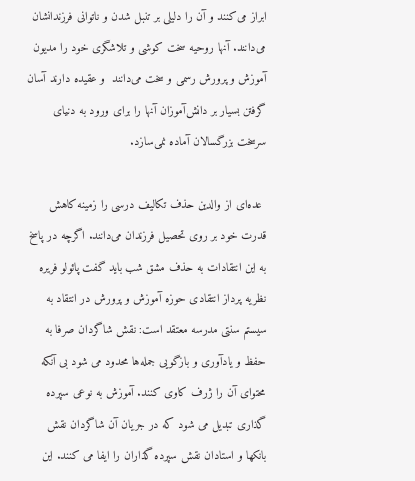ابراز می‌کنند و آن را دلیلی بر تنبل شدن و ناتوانی فرزندانشان می‌دانند. آنها روحیه سخت کوشی و تلاشگری خود را مدیون آموزش و پرورش رسمی و سخت می‌دانند  و عقیده دارند آسان گرفتن بسیار بر دانش‌آموزان آنها را برای ورود به دنیای سرسخت بزرگسالان آماده نمی‌سازد.

 عده‌ای از والدین حذف تکالیف درسی را زمینه کاهش قدرت خود بر روی تحصیل فرزندان می‌دانند. اگرچه در پاسخ به این انتقادات به حذف مشق شب باید گفت پائولو فریره نظریه پرداز انتقادی حوزه آموزش و پرورش در انتقاد به سیستم سنتی مدرسه معتقد است: نقش شاگردان صرفا به حفظ و یادآوری و بازگویی جمله‌ها محدود می شود بی آنکه محتوای آن را ژرف کاوی کنند. آموزش به نوعی سپرده گذاری تبدیل می شود که در جریان آن شاگردان نقش بانکها و استادان نقش سپرده گذاران را ایفا می کنند. این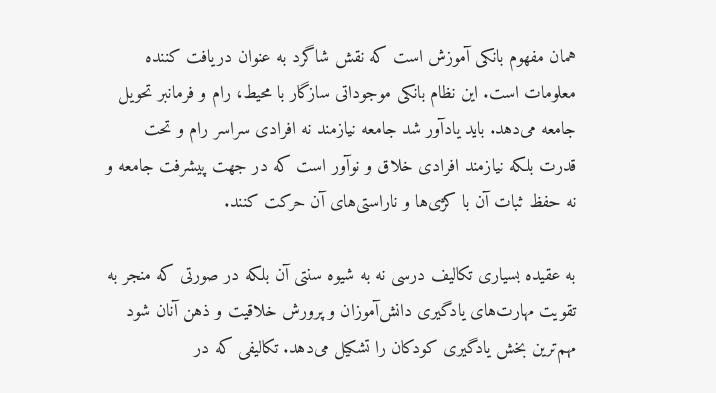همان مفهوم بانکی آموزش است که نقش شاگرد به عنوان دریافت کننده معلومات است. این نظام بانکی موجوداتی سازگار با محیط، رام و فرمانبر تحویل جامعه می‌دهد. باید یادآور شد جامعه نیازمند نه افرادی سراسر رام و تحت قدرت بلکه نیازمند افرادی خلاق و نوآور است که در جهت پیشرفت جامعه و نه حفظ ثبات آن با کژی‌ها و ناراستی‌های آن حرکت کنند.

به عقیده بسیاری تکالیف درسی نه به شیوه سنتی آن بلکه در صورتی که منجر به تقویت مهارت‌های یادگیری دانش‌آموزان و پرورش خلاقیت و ذهن آنان شود مهم‌ترین بخش یادگیری کودکان را تشکیل می‌دهد. تکالیفی که در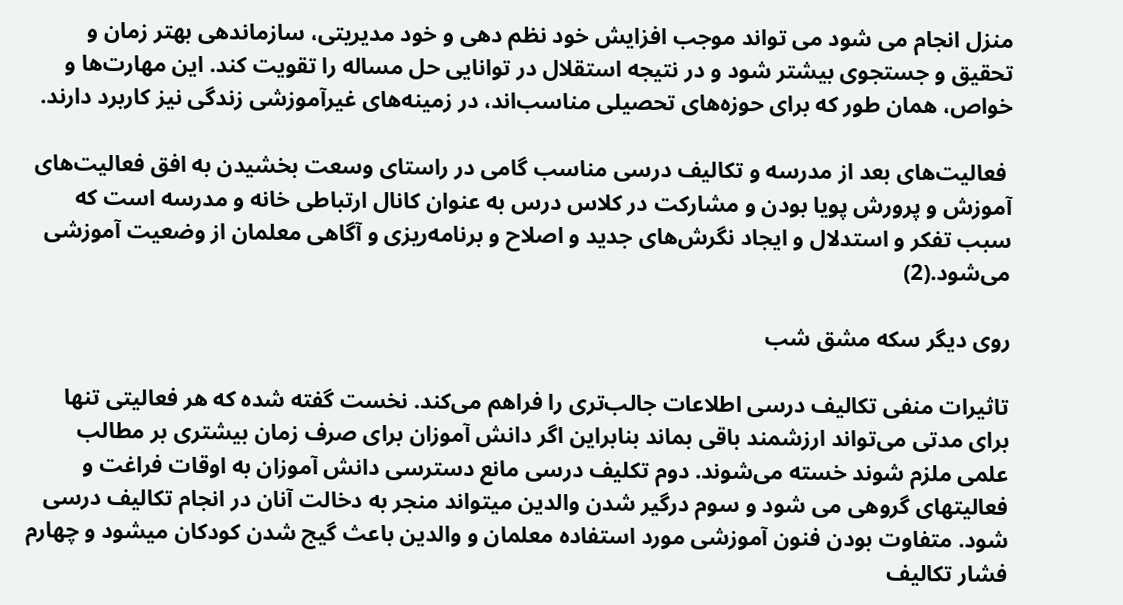منزل انجام می شود می تواند موجب افزایش خود نظم دهی و خود مدیریتی، سازماندهی بهتر زمان و تحقیق و جستجوی بیشتر شود و در نتیجه استقلال در توانایی حل مساله را تقویت کند. این مهارت‌ها و خواص، همان طور که برای حوزه‌های تحصیلی مناسب‌اند، در زمینه‌های غیرآموزشی زندگی نیز کاربرد دارند.

 فعالیت‌های بعد از مدرسه و تکالیف درسی مناسب گامی در راستای وسعت بخشیدن به افق فعالیت‌های آموزش و پرورش پویا بودن و مشارکت در کلاس درس به عنوان کانال ارتباطی خانه و مدرسه است که سبب تفکر و استدلال و ایجاد نگرش‌های جدید و اصلاح و برنامه‌ریزی و آگاهی معلمان از وضعیت آموزشی می‌شود.(2)

روی دیگر سکه مشق شب

تاثیرات منفی تکالیف درسی اطلاعات جالب‌تری را فراهم می‌کند. نخست گفته شده که هر فعالیتی تنها برای مدتی می‌تواند ارزشمند باقی بماند بنابراین اگر دانش آموزان برای صرف زمان بیشتری بر مطالب علمی ملزم شوند خسته می‌شوند. دوم تکلیف درسی مانع دسترسی دانش آموزان به اوقات فراغت و فعالیتهای گروهی می شود و سوم درگیر شدن والدین میتواند منجر به دخالت آنان در انجام تکالیف درسی شود. متفاوت بودن فنون آموزشی مورد استفاده معلمان و والدین باعث گیج شدن کودکان میشود و چهارم فشار تکالیف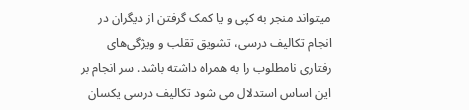میتواند منجر به کپی و یا کمک گرفتن از دیگران در انجام تکالیف درسی، تشویق تقلب و ویژگی‌های رفتاری نامطلوب را به همراه داشته باشد. سر انجام بر این اساس استدلال می شود تکالیف درسی یکسان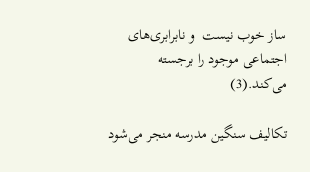ساز خوب نیست  و نابرابری‌های اجتماعی موجود را برجسته می‌کند.(3)

تکالیف سنگین مدرسه منجر می‌شود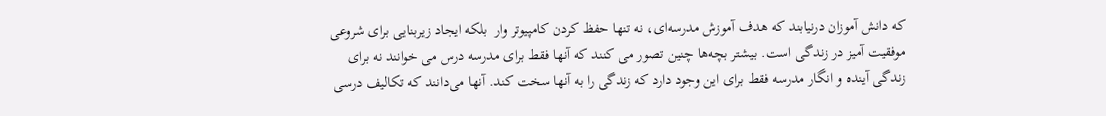که دانش آموزان درنیابند که هدف آموزش مدرسه‌ای، نه تنها حفظ کردن کامپیوتر وار  بلکه ایجاد زیربنایی برای شروعی موفقیت آمیز در زندگی است. بیشتر بچه‌ها چنین تصور می کنند که آنها فقط برای مدرسه درس می خوانند نه برای زندگی آینده و انگار مدرسه فقط برای این وجود دارد که زندگی را به آنها سخت کند. آنها می‌دانند که تکالیف درسی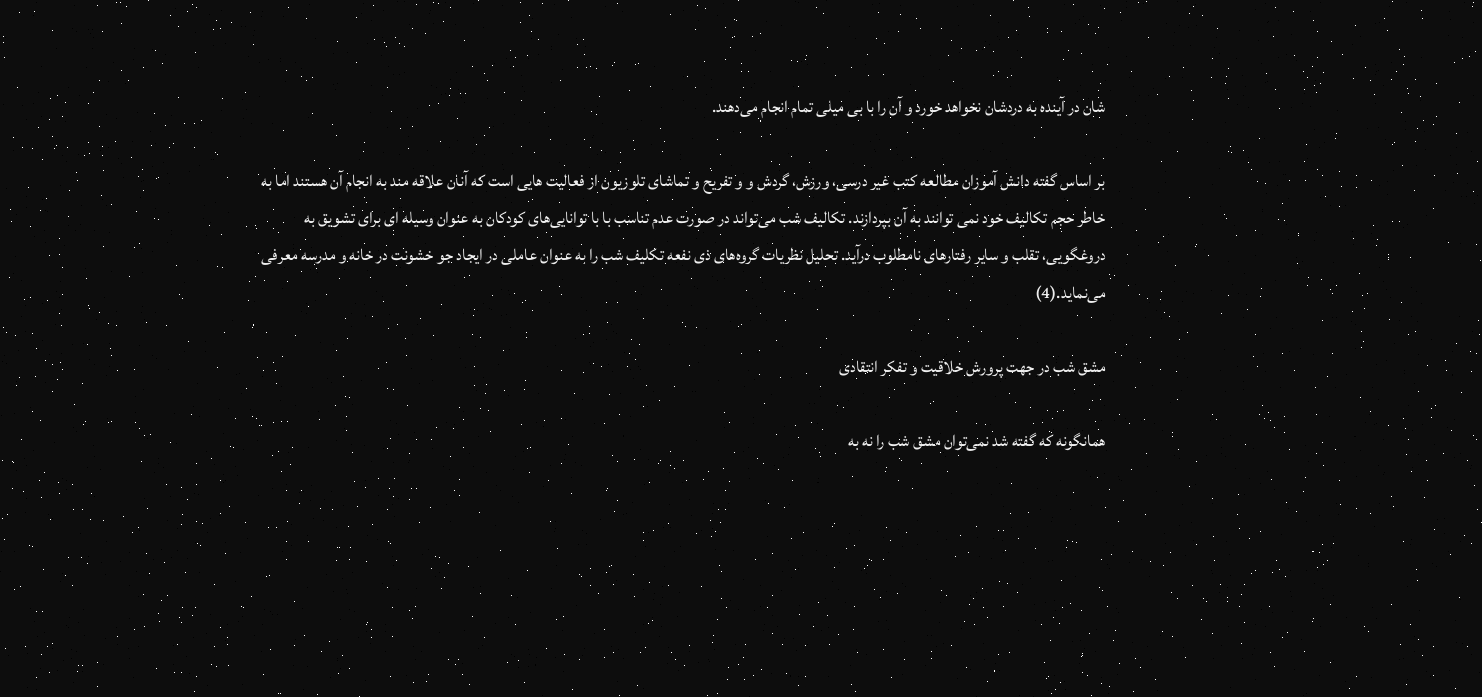شان در آینده به دردشان نخواهد خورد و آن را با بی میلی تمام انجام می‌دهند.

بر اساس گفته دانش آموزان مطالعه کتب غیر درسی، ورزش، گردش و و تفریح و تماشای تلوزیون از فعالیت هایی است که آنان علاقه مند به انجام آن هستند اما به خاطر حجم تکالیف خود نمی توانند به آن بپردازند. تکالیف شب می‌تواند در صورت عدم تناسب با با توانایی‌های کودکان به عنوان وسیله ای برای تشویق به دروغگویی، تقلب و سایر رفتارهای نامطلوب درآید. تحلیل نظریات گروه‌های ذی نفعه تکلیف شب را به عنوان عاملی در ایجاد جو خشونت در خانه و مدرسه معرفی می‌نماید.(4)

مشق شب در جهت پرورش خلاقیت و تفکر انتقادی

همانگونه که گفته شد نمی‌توان مشق شب را نه به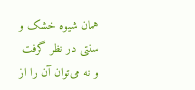همان شیوه خشک و سنتی در نظر گرفت و نه می‌توان آن را از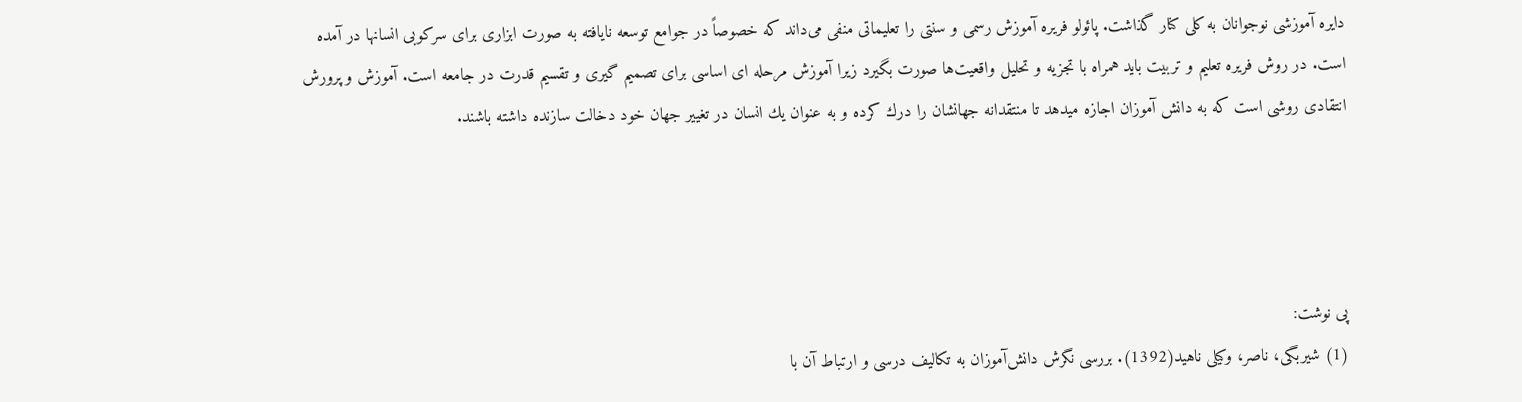دایره آموزشی نوجوانان به کلی کنار گذاشت. پائولو فریره آموزش رسمی و سنتی را تعلیماتی منفی می‌داند كه خصوصاً در جوامع توسعه نایافته به صورت ابزاری برای سركوبی انسانها در آمده است. در روش فریره تعلیم و تربیت باید همراه با تجزیه و تحلیل واقعیت‌ها صورت بگیرد زیرا آموزش مرحله ای اساسی برای تصمیم گیری و تقسیم قدرت در جامعه است. آموزش و پرورش انتقادی روشی است كه به دانش آموزان اجازه میدهد تا منتقدانه جهانشان را درك كرده و به عنوان یك انسان در تغییر جهان خود دخالت سازنده داشته باشند.




پی نوشت:
(1) شیربگی، ناصر، وکیلی ناهید(1392). بررسی نگرش دانش‌آموزان به تکالیف درسی و ارتباط آن با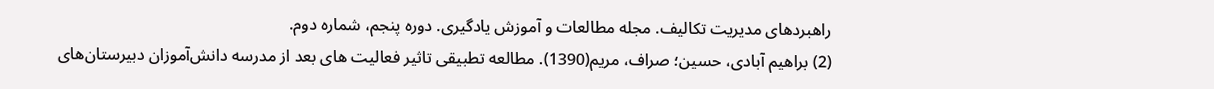راهبردهای مدیریت تکالیف. مجله مطالعات و آموزش یادگیری. دوره پنجم، شماره دوم.
(2) براهیم آبادی، حسین؛ صراف، مریم(1390). مطالعه تطبیقی تاثیر فعالیت های بعد از مدرسه دانش‌آموزان دبیرستان‌های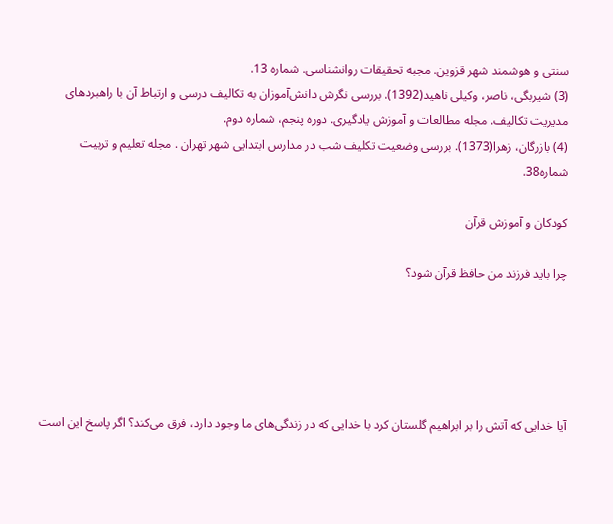سنتی و هوشمند شهر قزوین. مجبه تحقیقات روانشناسی. شماره 13.
(3) شیربگی، ناصر، وکیلی ناهید(1392). بررسی نگرش دانش‌آموزان به تکالیف درسی و ارتباط آن با راهبردهای مدیریت تکالیف. مجله مطالعات و آموزش یادگیری. دوره پنجم، شماره دوم.
(4) بازرگان، زهرا(1373). بررسی وضعیت تکلیف شب در مدارس ابتدایی شهر تهران . مجله تعلیم و تربیت شماره38.

کودکان و آموزش قرآن

چرا باید فرزند من حافظ قرآن شود؟





آیا خدایی که آتش را بر ابراهیم گلستان کرد با خدایی که در زندگی‌های ما وجود دارد، فرق می‌کند؟ اگر پاسخ این است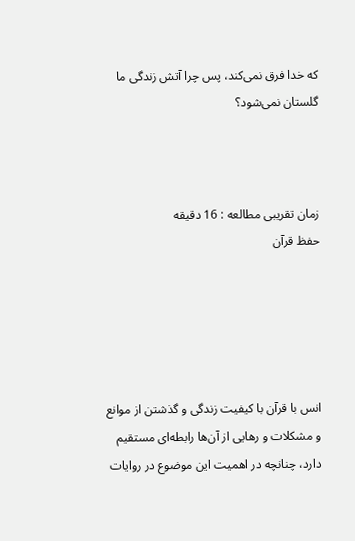که خدا فرق نمی‌کند، پس چرا آتش زندگی ما گلستان نمی‌شود؟



زمان تقریبی مطالعه : 16 دقیقه
حفظ قرآن





انس با قرآن با کیفیت زندگی و گذشتن از موانع و مشکلات و رهایی از آن‌ها رابطه‌ای مستقیم دارد، چنانچه در اهمیت این موضوع در روایات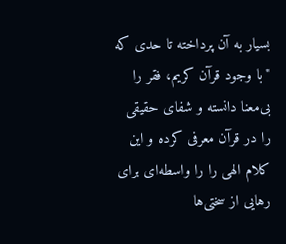بسیار به آن پرداخته تا حدی که "با وجود قرآن کریم، فقر را بی‌معنا دانسته و شفای حقیقی را در قرآن معرفی کرده و این کلام الهی را را واسطه‌ای برای رهایی از سختی‌ها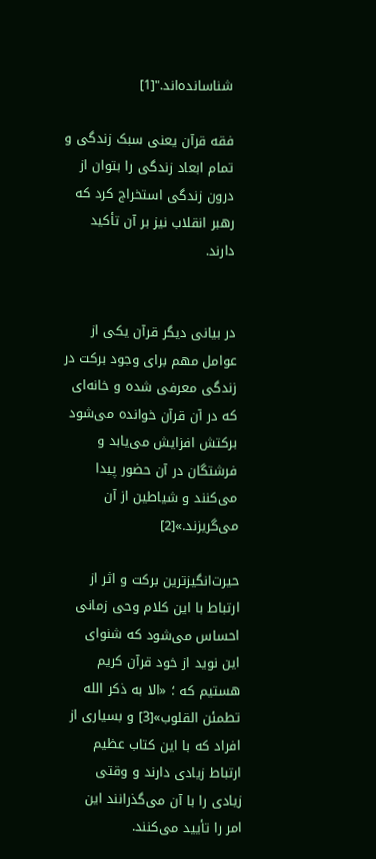شناسانده‌اند."[1]

فقه قرآن یعنی سبک زندگی و تمام ابعاد زندگی را بتوان از درون زندگی استخراج کرد که رهبر انقلاب نیز بر آن تأکید دارند.


در بیانی دیگر قرآن یکی از عوامل مهم برای وجود برکت در زندگی معرفی شده و خانه‌ای که در آن قرآن خوانده می‌شود برکتش افزایش می‌یابد و فرشتگان در آن حضور پیدا می‌کنند و شیاطین از آن می‌گریزند.»[2]

حیرت‌انگیزترین برکت و اثر از ارتباط با این کلام وحی زمانی احساس می‌شود که شنوای این نوید از خود قرآن کریم هستیم که ؛ «الا به ذکر الله تطمئن القلوب»[3] و بسیاری از افراد که با این کتاب عظیم ارتباط زیادی دارند و وقتی زیادی را با آن می‌گذرانند این امر را تأیید می‌کنند.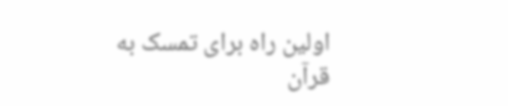اولین راه برای تمسک به قرآن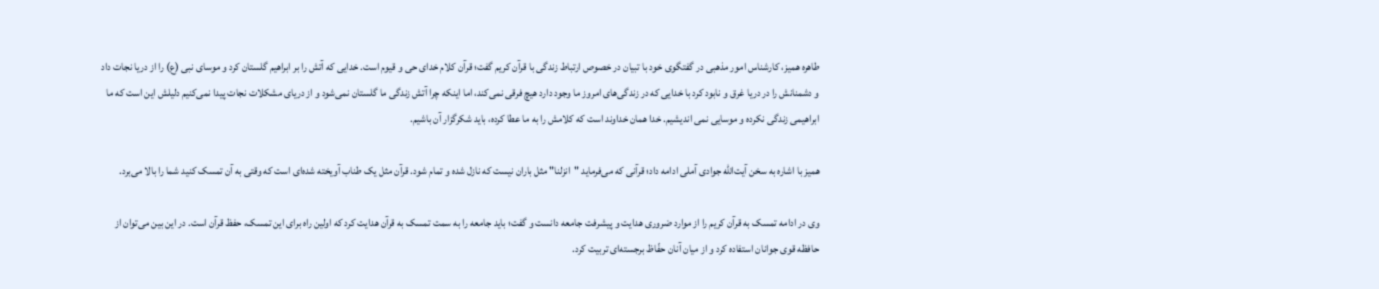طاهره همیز، کارشناس امور مذهبی در گفتگوی خود با تبیان در خصوص ارتباط زندگی با قرآن کریم گفت؛ قرآن کلام خدای حی و قیوم است. خدایی که آتش را بر ابراهیم گلستان کرد و موسای نبی (ع) را از دریا نجات داد و دشمنانش را در دریا غرق و نابود کرد با خدایی که در زندگی‌های امروز ما وجود دارد هیچ فرقی نمی‌کند، اما اینکه چرا آتش زندگی ما گلستان نمی‌شود و از دریای مشکلات نجات پیدا نمی‌کنیم دلیلش این است که ما ابراهیمی زندگی نکرده و موسایی نمی اندیشیم. خدا همان خداوند است که کلامش را به ما عطا کرده، باید شکرگزار آن باشیم.

همیز با اشاره به سخن آیت‌الله جوادی آملی ادامه داد؛ قرآنی که می‌فرماید "انزلنا" مثل باران نیست که نازل شده و تمام شود. قرآن مثل یک طناب آویخته شده‌ای است که وقتی به آن تمسک کنید شما را بالا می‌برد.

وی در ادامه تمسک به قرآن کریم را از موارد ضروری هدایت و پیشرفت جامعه دانست و گفت؛ باید جامعه را به سمت تمسک به قرآن هدایت کرد که اولین راه برای این تمسک، حفظ قرآن است. در این بین می‌توان از حافظه قوی جوانان استفاده کرد و از میان آنان حفّاظ برجسته‌ای تربیت کرد.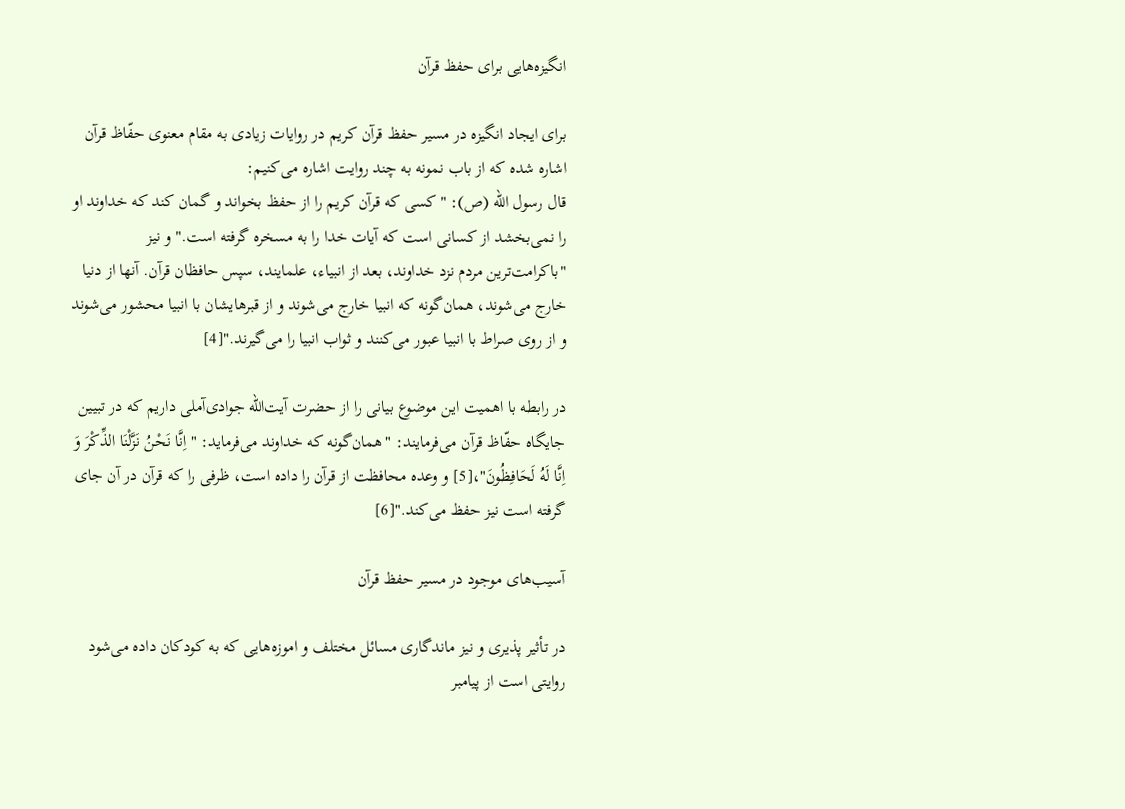انگیزه‌هایی برای حفظ قرآن

برای ایجاد انگیزه در مسیر حفظ قرآن کریم در روایات زیادی به مقام معنوی حفّاظ قرآن اشاره شده که از باب نمونه به چند روایت اشاره می‌کنیم:
قال رسول الله (ص): "کسی که قرآن کریم را از حفظ بخواند و گمان کند که خداوند او را نمی‌بخشد از کسانی است که آیات خدا را به مسخره گرفته است." و نیز "باکرامت‌ترین مردم نزد خداوند، بعد از انبیاء، علمایند، سپس حافظان قرآن. آنها از دنیا خارج می‌شوند، همان‌گونه که انبیا خارج می‌شوند و از قبرهایشان با انبیا محشور می‌شوند و از روی صراط با انبیا عبور می‌کنند و ثواب انبیا را می‌گیرند."[4]

در رابطه با اهمیت این موضوع بیانی را از حضرت آیت‌الله جوادی‌آملی داریم که در تبیین جایگاه حفّاظ قرآن می‌فرمایند: "همان‌گونه که خداوند می‌فرماید: "اِنَّا نَحْنُ نَزَّلْنَا الذِّکْرَ وَ اِنَّا لَهُ لَحَافِظُونَ"،[5] و وعده محافظت از قرآن را داده است، ظرفی را که قرآن در آن جای گرفته است نیز حفظ می‌کند."[6]

آسیب‌های موجود در مسیر حفظ قرآن

در تأثیر پذیری و نیز ماندگاری مسائل مختلف و اموزه‌هایی که به کودکان داده می‌شود روایتی است از پیامبر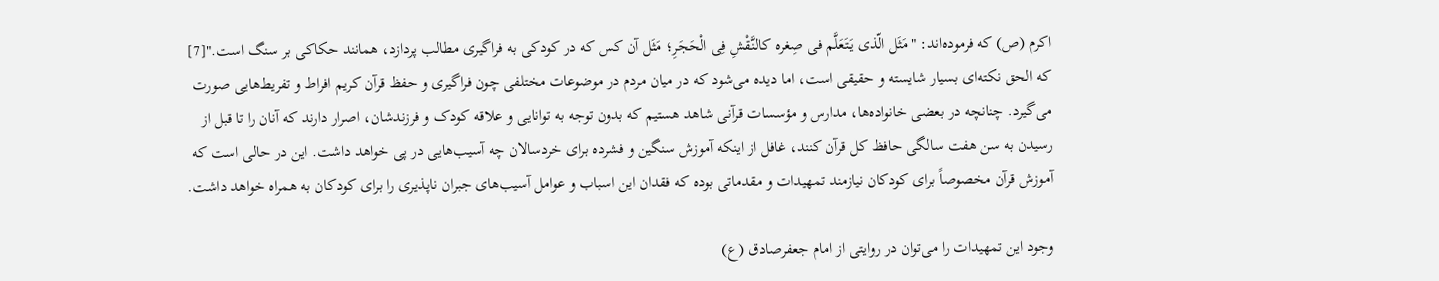اکرم (ص) که فرموده‌اند: "مَثَل الّذی یَتَعَلَّم فی صِغره کالنَّقْشِ فِی الْحَجَرِ؛ مَثَل آن کس که در کودکی به فراگیری مطالب پردازد، همانند حکاکی بر سنگ است."[7] که الحق نکته‌ای بسیار شایسته و حقیقی است، اما دیده می‌شود که در میان مردم در موضوعات مختلفی چون فراگیری و حفظ قرآن کریم افراط و تفریط‌هایی صورت می‌گیرد. چنانچه در بعضی خانواده‌ها، مدارس و مؤسسات قرآنی شاهد هستیم که بدون توجه به توانایی و علاقه کودک و فرزندشان، اصرار دارند که آنان را تا قبل از رسیدن به سن هفت سالگی حافظ کل قرآن کنند، غافل از اینکه آموزش سنگین و فشرده برای خردسالان چه آسیب‌هایی در پی خواهد داشت. این در حالی است که آموزش قرآن مخصوصاً برای کودکان نیازمند تمهیدات و مقدماتی بوده که فقدان این اسباب و عوامل آسیب‌های جبران ناپذیری را برای کودکان به همراه خواهد داشت.

وجود این تمهیدات را می‌توان در روایتی از امام جعفرصادق (ع)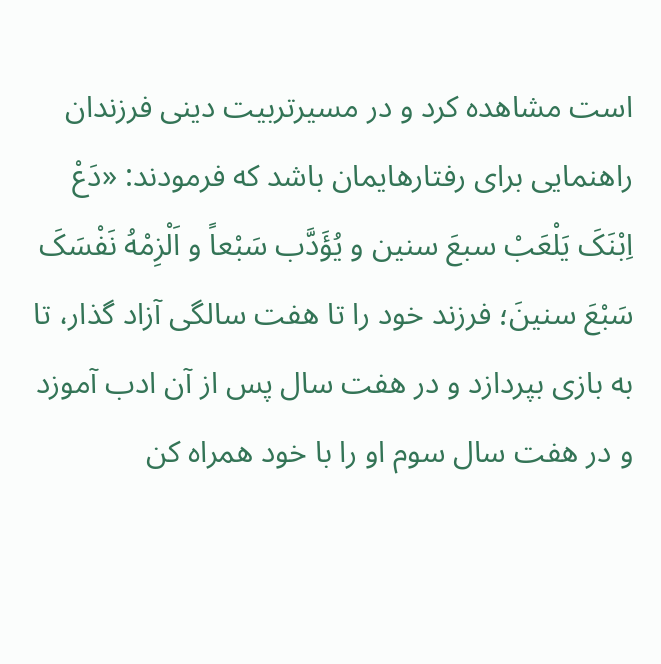است مشاهده کرد و در مسیرتربیت دینی فرزندان راهنمایی برای رفتارهایمان باشد که فرمودند: «دَعْ اِبْنَکَ یَلْعَبْ سبعَ سنین و یُؤَدَّب سَبْعاً و اَلْزِمْهُ نَفْسَکَ سَبْعَ سنینَ؛ فرزند خود را تا هفت سالگی آزاد گذار، تا به بازی بپردازد و در هفت سال پس از آن ادب آموزد و در هفت سال سوم او را با خود همراه کن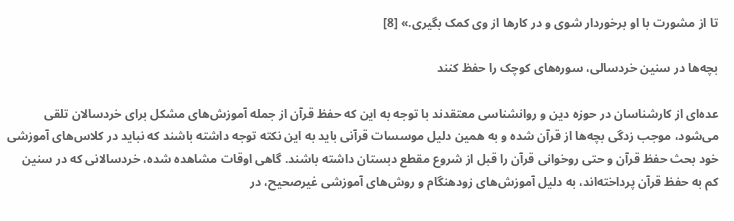تا از مشورت با او برخوردار شوی و در کارها از وی کمک بگیری.» [8]

بچه‌ها در سنین خردسالی، سوره‌های کوچک را حفظ کنند

عده‌ای از کارشناسان در حوزه دین و روانشناسی معتقدند با توجه به این که حفظ قرآن از جمله آموزش‌های مشکل برای خردسالان تلقی می‌شود، موجب زدگی بچه‌ها از قرآن شده و به همین دلیل موسسات قرآنی باید به این نکته توجه داشته باشند که نباید در کلاس‌های آموزشی خود بحث حفظ قرآن و حتی روخوانی قرآن را قبل از شروع مقطع دبستان داشته باشند. گاهی اوقات مشاهده شده، خردسالانی که در سنین کم به حفظ قرآن پرداخته‌اند، به دلیل آموزش‌های زودهنگام و روش‌های آموزشی غیرصحیح، در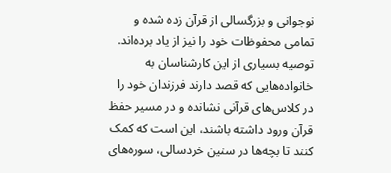نوجوانی و بزرگسالی از قرآن زده شده و تمامی محفوظات خود را نیز از یاد برده‌اند.
توصیه بسیاری از این کارشناسان به خانواده‌‌هایی که قصد دارند فرزندان خود را در کلاس‌های قرآنی نشانده و در مسیر حفظ قرآن ورود داشته باشند، این است که کمک کنند تا بچه‌ها در سنین خردسالی، سوره‌های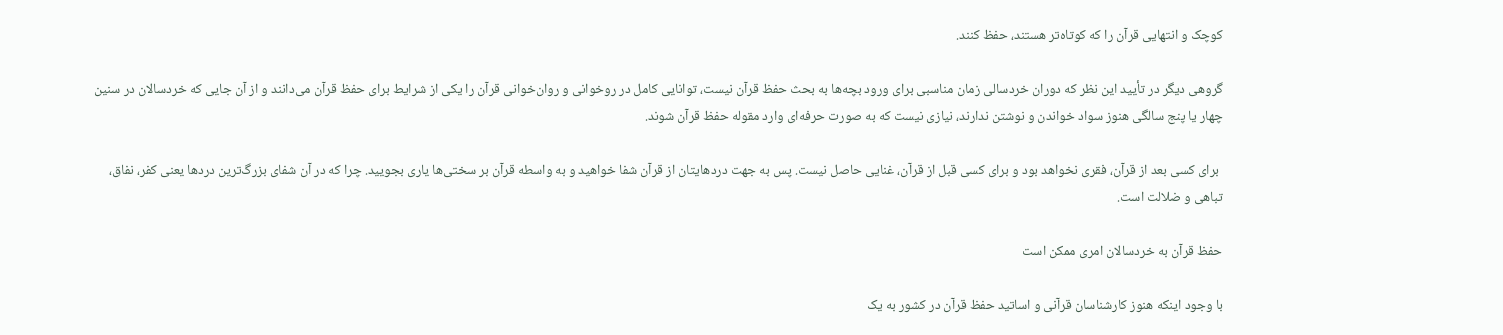کوچک و انتهایی قرآن را که کوتاه‌تر هستند، حفظ کنند.

گروهی دیگر در تأیید این نظر که دوران خردسالی زمان مناسبی برای ورود بچه‌ها به بحث حفظ قرآن نیست، توانایی کامل در روخوانی و روان‌خوانی قرآن را یکی از شرایط برای حفظ قرآن می‌دانند و از آن جایی که خردسالان در سنین چهار یا پنج سالگی هنوز سواد خواندن و نوشتن ندارند، نیازی نیست که به صورت حرفه‌ای وارد مقوله حفظ قرآن شوند.

 برای کسی بعد از قرآن، فقری نخواهد بود و برای کسی قبل از قرآن، غنایی حاصل نیست. پس به جهت دردهایتان از قرآن شفا خواهید و به واسطه قرآن بر سختی‌ها یاری بجویید. چرا که در آن شفای بزرگ‌ترین دردها یعنی کفر، نفاق، تباهی و ضلالت است.

حفظ قرآن به خردسالان امری ممکن است

با وجود اینکه هنوز کارشناسان قرآنی و اساتید حفظ قرآن در کشور به یک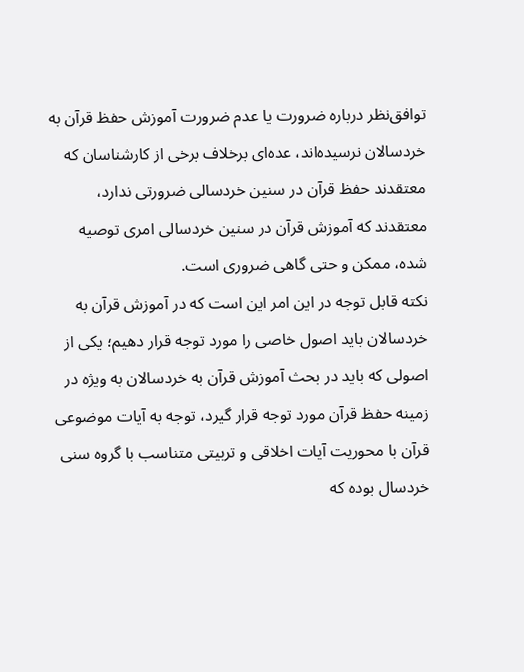توافق‌نظر درباره ضرورت یا عدم ضرورت آموزش حفظ قرآن به خردسالان نرسیده‌اند، عده‌ای برخلاف برخی از کارشناسان که معتقدند حفظ قرآن در سنین خردسالی ضرورتی ندارد، معتقدند که آموزش قرآن در سنین خردسالی امری توصیه شده، ممکن و حتی گاهی ضروری است.
نکته قابل توجه در این امر این است که در آموزش قرآن به خردسالان باید اصول خاصی را مورد توجه قرار دهیم؛ یکی از اصولی که باید در بحث آموزش قرآن به خردسالان به ویژه در زمینه حفظ قرآن مورد توجه قرار گیرد، توجه به آیات موضوعی قرآن با محوریت آیات اخلاقی و تربیتی متناسب با گروه سنی خردسال بوده که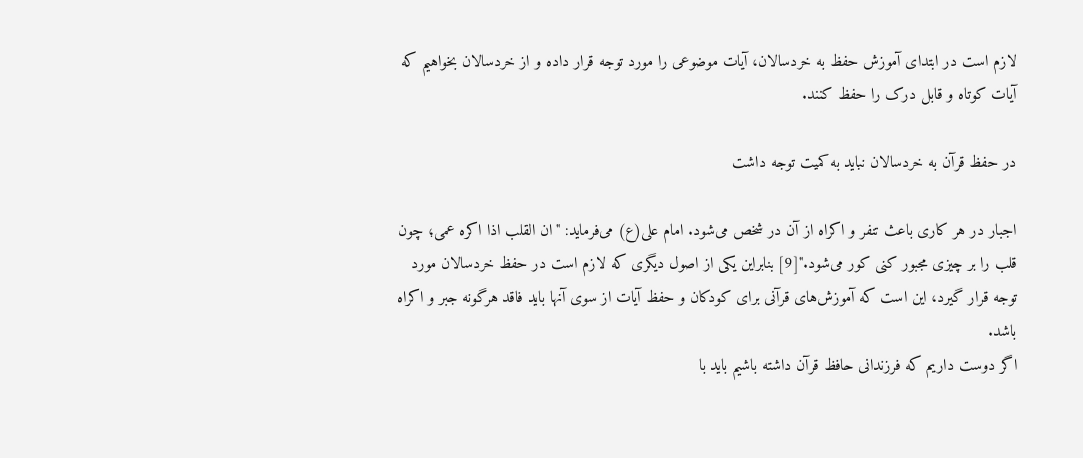لازم است در ابتدای آموزش حفظ به خردسالان، آیات موضوعی را مورد توجه قرار داده و از خردسالان بخواهیم که آیات کوتاه و قابل درک را حفظ کنند.

در حفظ قرآن به خردسالان نباید به کمیت توجه داشت

اجبار در هر کاری باعث تنفر و اکراه از آن در شخص می‌شود. امام علی(ع) می‌فرماید: "ان القلب اذا اکره عمی؛ چون قلب را بر چیزی مجبور کنی کور می‌شود."[9] بنابراین یکی از اصول دیگری که لازم است در حفظ خردسالان مورد توجه قرار گیرد، این است که آموزش‌های قرآنی برای کودکان و حفظ آیات از سوی آنها باید فاقد هرگونه جبر و اکراه باشد.
اگر دوست داریم که فرزندانی حافظ قرآن داشته باشیم باید با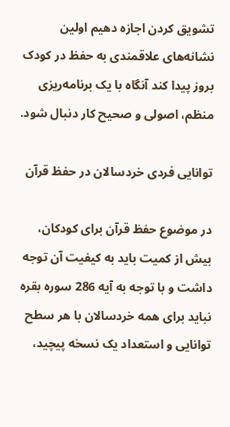تشویق کردن اجازه دهیم اولین نشانه‌های علاقمندی به حفظ در کودک بروز پیدا کند آنگاه با یک برنامه‌ریزی منظم، اصولی و صحیح کار دنبال شود.

توانایی فردی خردسالان در حفظ قرآن

در موضوع حفظ قرآن برای کودکان، بیش از کمیت باید به کیفیت آن توجه داشت و با توجه به آیه 286 سوره بقره نباید برای همه خردسالان با هر سطح توانایی و استعداد یک نسخه پیچید،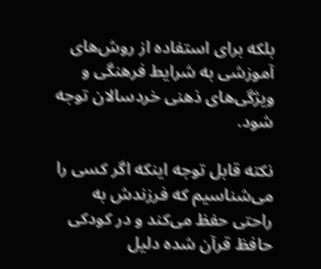بلکه برای استفاده از روش‌های آموزشی به شرایط فرهنگی و ویژگی‌های ذهنی خردسالان توجه شود.

نکته قابل توجه اینکه اگر کسی را می‌شناسیم که فرزندش به راحتی حفظ می‌کند و در کودکی حافظ قرآن شده دلیل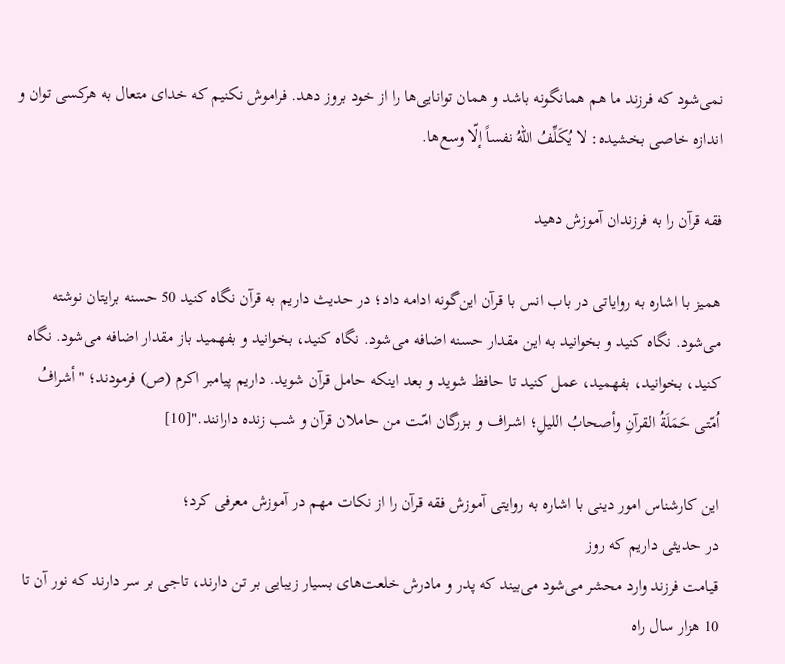نمی‌شود که فرزند ما هم همانگونه باشد و همان توانایی‌ها را از خود بروز دهد. فراموش نکنیم که خدای متعال به هرکسی توان و اندازه خاصی بخشیده: لا یُکَلِّفُ اللهُ نفساً إلّا وسع‌ها.

فقه قرآن را به فرزندان آموزش دهید

همیز با اشاره به روایاتی در باب انس با قرآن این‌گونه ادامه داد؛ در حدیث داریم به قرآن نگاه کنید 50 حسنه برایتان نوشته می‌شود. نگاه کنید و بخوانید به این مقدار حسنه اضافه می‌شود. نگاه کنید، بخوانید و بفهمید باز مقدار اضافه می‌شود. نگاه کنید، بخوانید، بفهمید، عمل کنید تا حافظ شوید و بعد اینکه حامل قرآن شوید. داریم پیامبر اکرم (ص) فرمودند؛ "أشرافُ اُمّتی حَمَلَةُ القرآنِ وأصحابُ اللیلِ؛ اشـراف و بـزرگان امّـت من حاملان قرآن و شب زنده دارانند."[10]

این کارشناس امور دینی با اشاره به روایتی آموزش فقه قرآن را از نکات مهم در آموزش معرفی کرد؛
در حدیثی داریم که روز
قیامت فرزند وارد محشر می‌شود می‌بیند که پدر و مادرش خلعت‌های بسیار زیبایی بر تن دارند، تاجی بر سر دارند که نور آن تا 10 هزار سال راه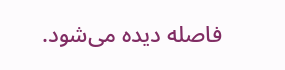فاصله دیده می‌شود.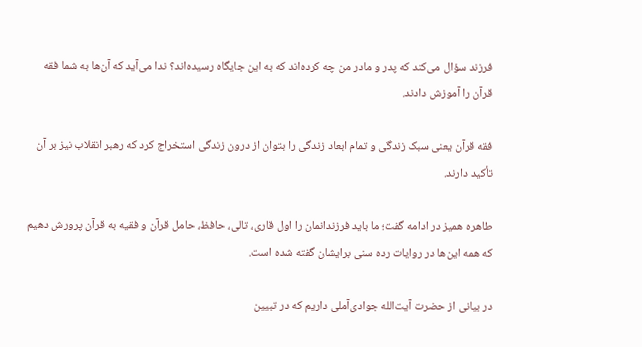فرزند سؤال می‌کند که پدر و مادر من چه کرده‌اند که به این جایگاه رسیده‌اند؟ ندا می‌آید که آن‌ها به شما فقه قرآن را آموزش دادند.

فقه قرآن یعنی سبک زندگی و تمام ابعاد زندگی را بتوان از درون زندگی استخراج کرد که رهبر انقلاب نیز بر آن تأکید دارند.

طاهره همیز در ادامه گفت؛ ما باید فرزندانمان را اول قاری، تالی، حافظ، حامل قرآن و فقیه به قرآن پرورش دهیم که همه این‌ها در روایات رده سنی برایشان گفته شده است.

در بیانی از حضرت آیت‌الله جوادی‌آملی داریم که در تبیین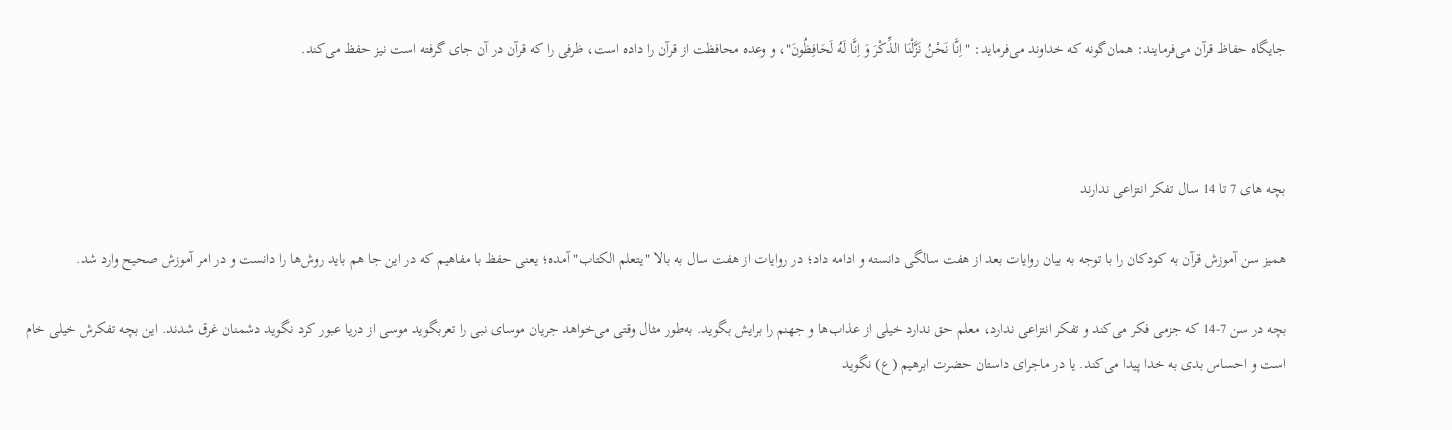جایگاه حفاظ قرآن می‌فرمایند: همان‌گونه که خداوند می‌فرماید: "اِنَّا نَحْنُ نَزَّلْنَا الذِّکْرَ وَ اِنَّا لَهُ لَحَافِظُونَ"، و وعده محافظت از قرآن را داده است، ظرفی را که قرآن در آن جای گرفته است نیز حفظ می‌کند.



بچه های 7 تا 14 سال تفکر انتزاعی ندارند

همیز سن آموزش قرآن به کودکان را با توجه به بیان روایات بعد از هفت سالگی دانسته و ادامه داد؛ در روایات از هفت سال به بالا "یتعلم الکتاب" آمده؛ یعنی حفظ با مفاهیم که در این جا هم باید روش‌ها را دانست و در امر آموزش صحیح وارد شد.

بچه در سن 7-14 که جزمی فکر می‌کند و تفکر انتزاعی ندارد، معلم حق ندارد خیلی از عذاب‌ها و جهنم را برایش بگوید. به‌طور مثال وقتی می‌خواهد جریان موسای نبی را تعربگوید موسی از دریا عبور کرد نگوید دشمنان غرق شدند. این بچه تفکرش خیلی خام است و احساس بدی به خدا پیدا می‌کند. یا در ماجرای داستان حضرت ابرهیم (ع) نگوید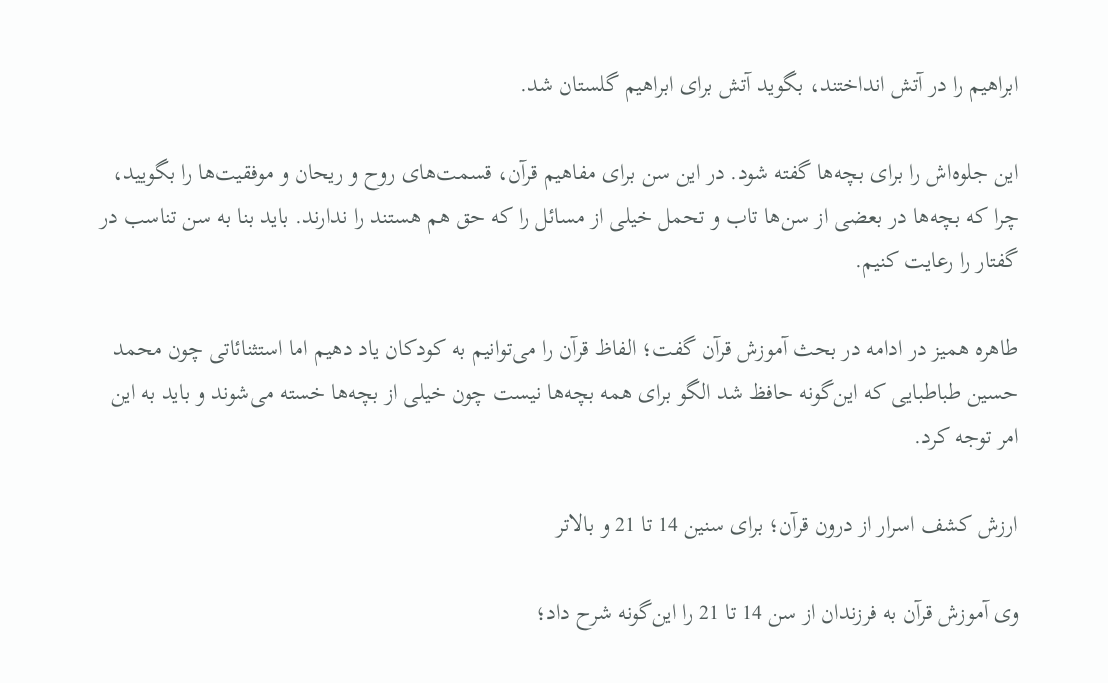ابراهیم را در آتش انداختند، بگوید آتش برای ابراهیم گلستان شد.

این جلوه‌اش را برای بچه‌ها گفته شود. در این سن برای مفاهیم قرآن، قسمت‌های روح و ریحان و موفقیت‌ها را بگویید، چرا که بچه‌ها در بعضی از سن‌ها تاب و تحمل خیلی از مسائل را که حق هم هستند را ندارند. باید بنا به سن تناسب در گفتار را رعایت کنیم.

طاهره همیز در ادامه در بحث آموزش قرآن گفت؛ الفاظ قرآن را می‌توانیم به کودکان یاد دهیم اما استثنائاتی چون محمد حسین طباطبایی که این‌گونه حافظ شد الگو برای همه بچه‌ها نیست چون خیلی از بچه‌ها خسته می‌شوند و باید به این امر توجه کرد.

ارزش کشف اسرار از درون قرآن؛ برای سنین 14 تا 21 و بالاتر

وی آموزش قرآن به فرزندان از سن 14 تا 21 را این‌گونه شرح داد؛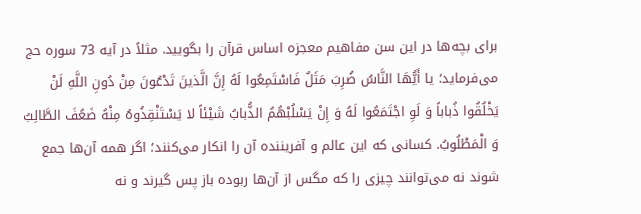برای بچه‌ها در این سن مفاهیم معجزه اساس قرآن را بگویید. مثلاً در آیه 73 سوره حج می‌فرماید؛ یا أَیُّهَا النَّاسُ ضُرِبَ مَثَلٌ فَاسْتَمِعُوا لَهُ إِنَّ الَّذینَ تَدْعُونَ مِنْ دُونِ اللَّهِ لَنْ یَخْلُقُوا ذُباباً وَ لَوِ اجْتَمَعُوا لَهُ وَ إِنْ یَسْلُبْهُمُ الذُّبابُ شَیْئاً لا یَسْتَنْقِذُوهُ مِنْهُ ضَعُفَ الطَّالِبُ وَ الْمَطْلُوبُ. کسانی که این عالم و آفریننده آن را انکار می‌کنند؛ اگر همه آن‌ها جمع شوند نه می‌توانند چیزی را که مگس از آن‌ها ربوده باز پس گیرند و نه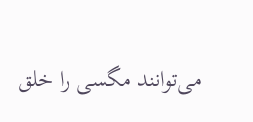می‌توانند مگسی را خلق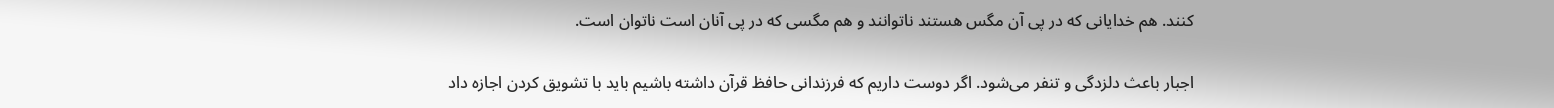کنند. هم خدایانی که در پی آن مگس هستند ناتوانند و هم مگسی که در پی آنان است ناتوان است.

اجبار باعث دلزدگی و تنفر می‌شود. اگر دوست داریم که فرزندانی حافظ قرآن داشته باشیم باید با تشویق کردن اجازه داد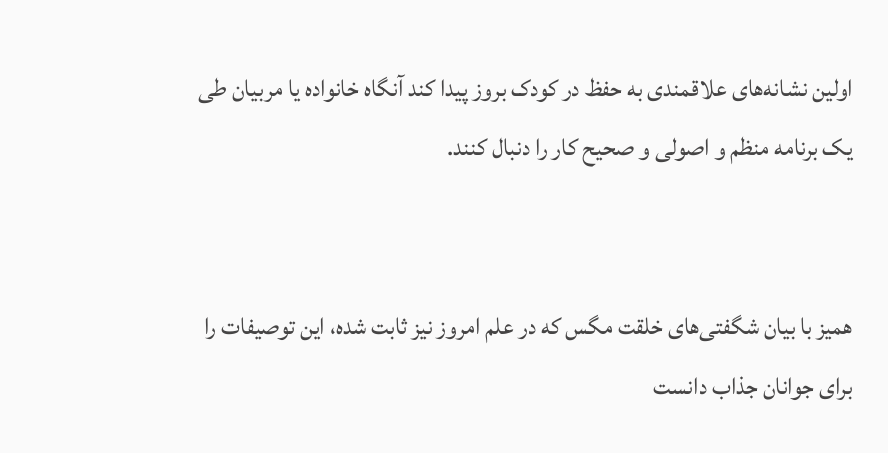اولین نشانه‌های علاقمندی به حفظ در کودک بروز پیدا کند آنگاه خانواده یا مربیان طی یک برنامه منظم و اصولی و صحیح کار را دنبال کنند.


همیز با بیان شگفتی‌های خلقت مگس که در علم امروز نیز ثابت شده، این توصیفات را برای جوانان جذاب دانست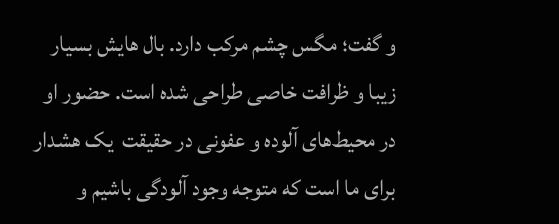و گفت؛ مگس چشم مرکب دارد. بال ‌هایش بسیار زیبا و ظرافت خاصی طراحی شده است. حضور او در محیط‌های آلوده و عفونی در حقیقت  یک هشدار برای ما است که متوجه وجود آلودگی باشیم و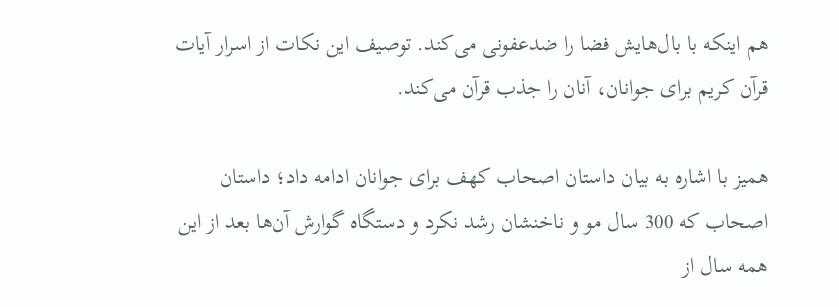هم اینکه با بال‌هایش فضا را ضد‌عفونی می‌کند. توصیف این نکات از اسرار آیات قرآن کریم برای جوانان، آنان را جذب قرآن می‌کند.

همیز با اشاره به بیان داستان اصحاب کهف برای جوانان ادامه داد؛ داستان اصحاب که 300 سال مو و ناخنشان رشد نکرد و دستگاه گوارش آن‌ها بعد از این همه سال از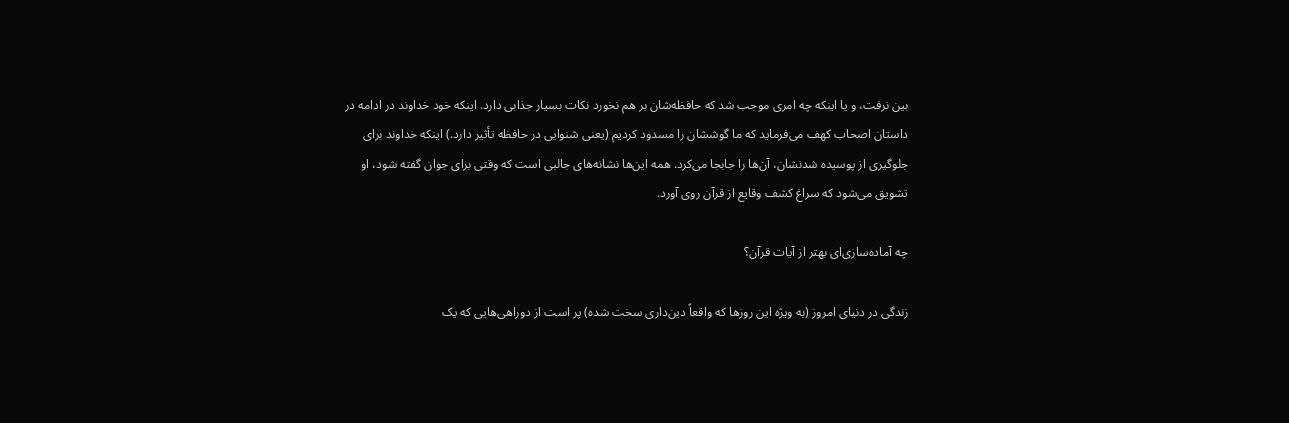بین نرفت، و یا اینکه چه امری موجب شد که حافظه‌شان بر هم نخورد نکات بسیار جذابی دارد. اینکه خود خداوند در ادامه در داستان اصحاب کهف می‌فرماید که ما گوششان را مسدود کردیم (یعنی شنوایی در حافظه تأثیر دارد.) اینکه خداوند برای جلوگیری از پوسیده شدنشان، آن‌ها را جابجا می‌کرد. همه این‌ها نشانه‌های جالبی است که وقتی برای جوان گفته شود، او تشویق می‌شود که سراغ کشف وقایع از قرآن روی آورد.

چه آماده‌سازی‌ای بهتر از آیات قرآن؟

زندگی در دنیای امروز (به ویژه این روزها که واقعاً دین‌داری سخت شده) پر است از دوراهی‌هایی که یک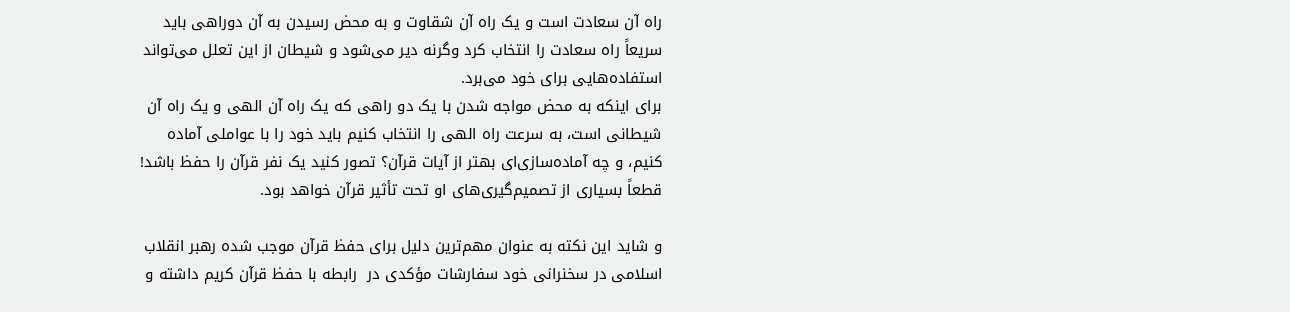راه آن سعادت است و یک راه آن شقاوت و به محض رسیدن به آن دوراهی باید سریعاً راه سعادت را انتخاب کرد وگرنه دیر می‌شود و شیطان از این تعلل می‌تواند استفاده‌هایی برای خود می‌برد.
برای اینکه به محض مواجه شدن با یک دو راهی که یک راه آن الهی و یک راه آن شیطانی است، به سرعت راه الهی را انتخاب کنیم باید خود را با عواملی آماده کنیم، و چه آماده‌سازی‌ای بهتر از آیات قرآن؟ تصور کنید یک نفر قرآن را حفظ باشد! قطعاً بسیاری از تصمیم‌گیری‌های او تحت تأثیر قرآن خواهد بود.

و شاید این نکته به عنوان مهم‌ترین دلیل برای حفظ قرآن موجب شده رهبر انقلاب اسلامی در سخنرانی خود سفارشات مؤکدی در  رابطه با حفظ قرآن کریم داشته و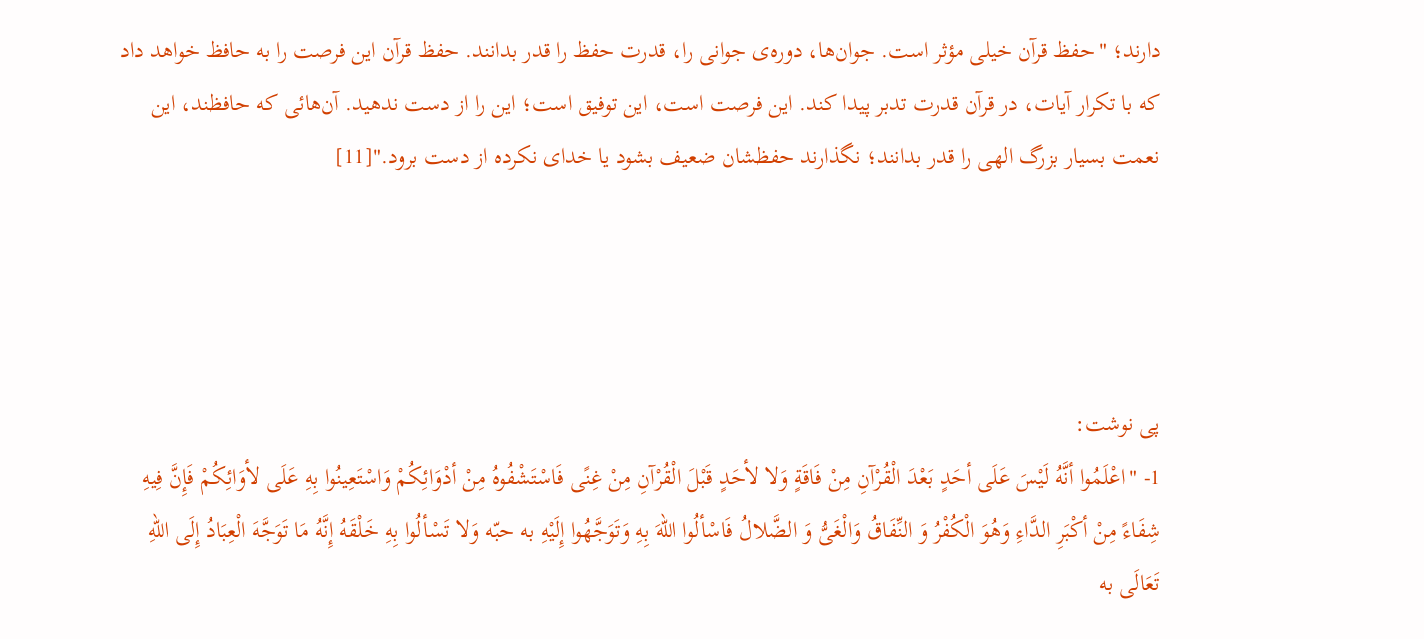دارند؛ "حفظ قرآن خیلی مؤثر است. جوان‌ها، دوره‌ی جوانی را، قدرت حفظ را قدر بدانند. حفظ قرآن این فرصت را به حافظ خواهد داد که با تکرار آیات، در قرآن قدرت تدبر پیدا کند. این فرصت است، این توفیق است؛ این را از دست ندهید. آن‌هائی که حافظند، این نعمت بسیار بزرگ الهی را قدر بدانند؛ نگذارند حفظشان ضعیف بشود یا خدای نکرده از دست برود."[11]




پی نوشت:
1- "اعْلَمُوا أنَّهُ لَیْسَ عَلَی أحَدٍ بَعْدَ الْقُرْآنِ مِنْ فَاقَةٍ وَلا لأحَدٍ قَبْلَ الْقُرْآنِ مِنْ غِنًی فَاسْتَشْفُوهُ مِنْ أدْوَائِکُمْ وَاسْتَعِینُوا بِهِ عَلَی لأوَائِکُمْ فَإِنَّ فِیهِ شِفَاءً مِنْ أکْبَرِ الدَّاءِ وَهُوَ الْکُفْرُ وَ النِّفَاقُ وَالْغَیُّ وَ الضَّلالُ فَاسْألُوا اللهَ بِهِ وَتَوَجَّهُوا إِلَیْهِ به حبّه وَلا تَسْألُوا بِهِ خَلْقَهُ إِنَّهُ مَا تَوَجَّهَ الْعِبَادُ إِلَی اللهِ تَعَالَی به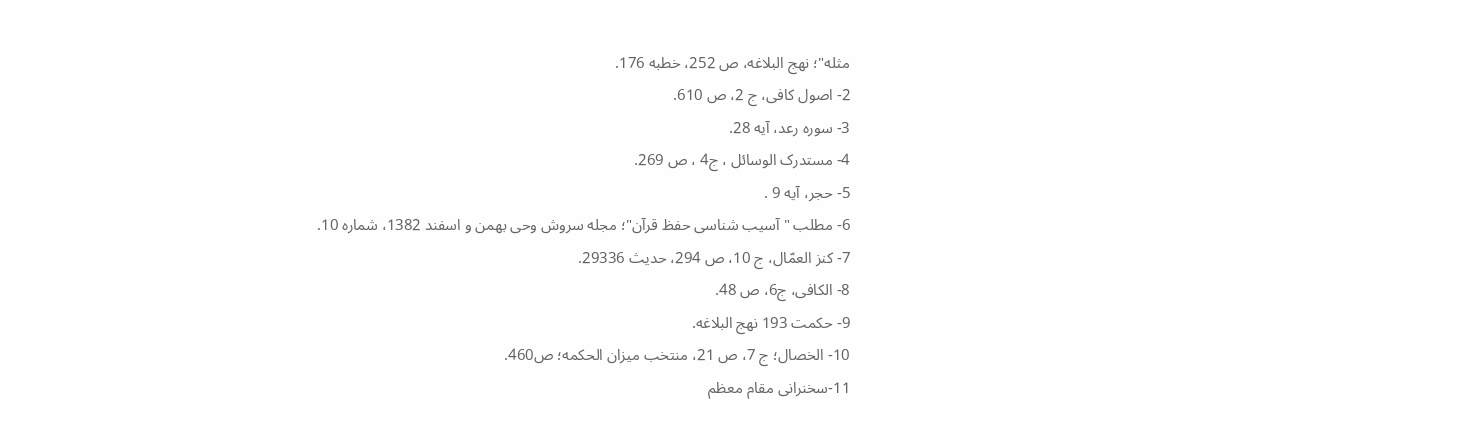مثله"؛ نهج البلاغه، ص 252، خطبه 176.
2- اصول كافی، ج 2، ص 610.
3- سوره رعد، آیه 28.
4- مستدرک الوسائل ، ج4 ، ص 269.
5- حجر، آیه 9 .
6- مطلب "آسیب شناسی حفظ قرآن"؛ مجله سروش وحی بهمن و اسفند 1382، شماره 10.
7- کنز العمّال، ج 10، ص 294، حدیث 29336.
8- الکافی، ج6، ص 48.
9- حکمت 193 نهج البلاغه.
10- الخصال؛ ج 7، ص 21، منتخب میزان الحكمه؛ ص460.
11-سخنرانی مقام معظم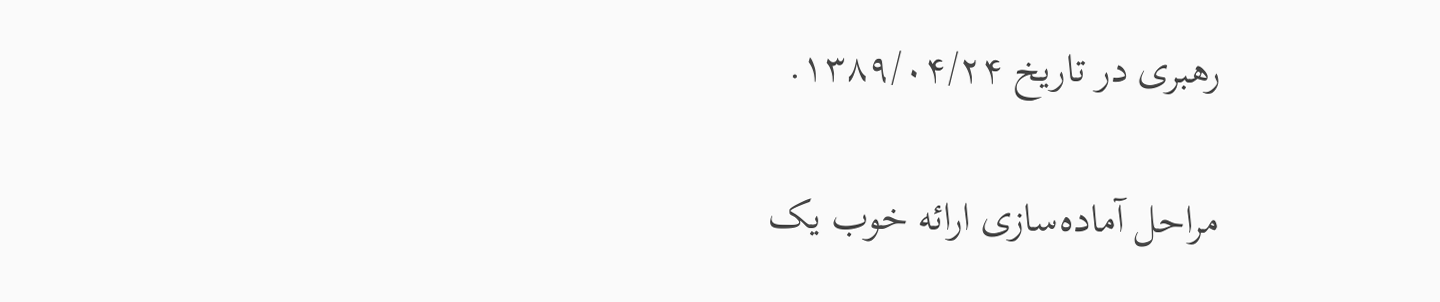رهبری در تاریخ ۱۳۸۹/۰۴/۲۴.

مراحل آماده‌سازی ارائه خوب یک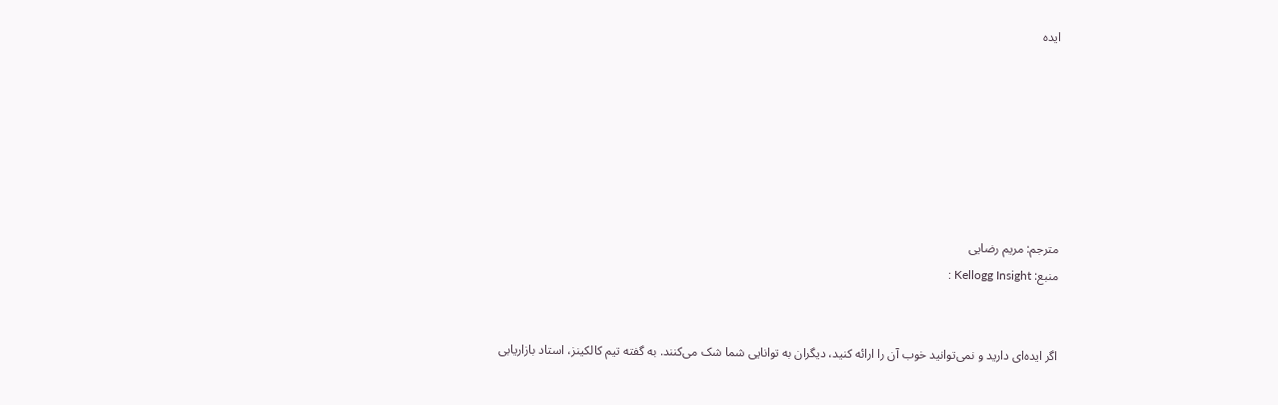ایده







مترجم: مریم رضایی
منبع: Kellogg Insight :


اگر ایده‌ای دارید و نمی‌توانید خوب آن را ارائه کنید، دیگران به توانایی شما شک می‌کنند. به گفته تیم کالکینز، استاد بازاریابی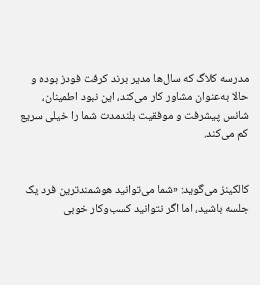مدرسه کلاگ که سال‌‌ها مدیر برند کرفت فودز بوده و حالا به‌عنوان مشاور کار می‌کند، این نبود اطمینان، شانس پیشرفت و موفقیت بلندمدت شما را خیلی سریع کم می‌‌کند.


کالکینز می‌گوید: «شما می‌توانید هوشمندترین فرد یک جلسه باشید، اما اگر نتوانید کسب‌وکار خوبی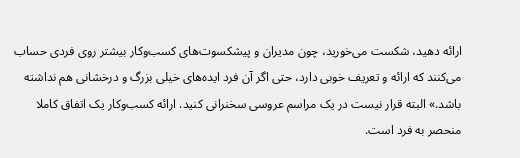ارائه دهید، شکست می‌خورید، چون مدیران و پیشکسوت‌های کسب‌وکار بیشتر روی فردی حساب می‌کنند که ارائه و تعریف خوبی دارد، حتی اگر آن فرد ایده‌های خیلی بزرگ و درخشانی هم نداشته باشد.» البته قرار نیست در یک مراسم عروسی سخنرانی کنید. ارائه کسب‌وکار یک اتفاق کاملا منحصر به فرد است.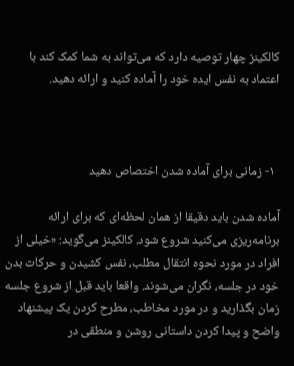کالکینز چهار توصیه دارد که می‌تواند به شما کمک کند با اعتماد به نفس ایده خود را آماده کنید و ارائه دهید.



  ۱- زمانی برای آماده شدن اختصاص دهید

آماده شدن باید دقیقا از همان لحظه‌ای که برای ارائه برنامه‌ریزی می‌کنید شروع شود. کالکینز می‌گوید: «خیلی از افراد در مورد نحوه انتقال مطلب، نفس کشیدن و حرکات بدن خود در جلسه، نگران می‌شوند. واقعا باید قبل از شروع جلسه زمان بگذارید و در مورد مخاطب، مطرح کردن یک پیشنهاد واضح و پیدا کردن داستانی روشن و منطقی در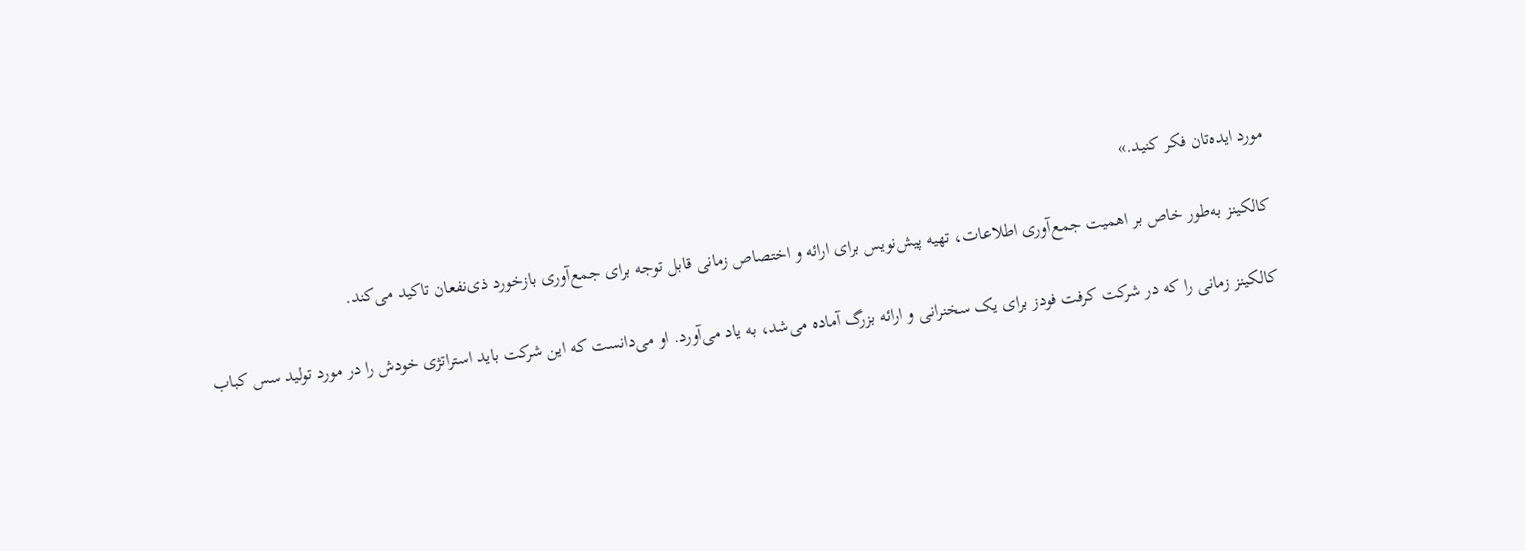مورد ایده‌تان فکر کنید.»

کالکینز به‌طور خاص بر اهمیت جمع‌آوری اطلاعات، تهیه پیش‌نویس برای ارائه و اختصاص زمانی قابل توجه برای جمع‌آوری بازخورد ذی‌نفعان تاکید می‌کند.

کالکینز زمانی را که در شرکت کرفت فودز برای یک سخنرانی و ارائه بزرگ آماده می‌شد، به یاد می‌آورد. او می‌دانست که این شرکت باید استراتژی خودش را در مورد تولید سس کباب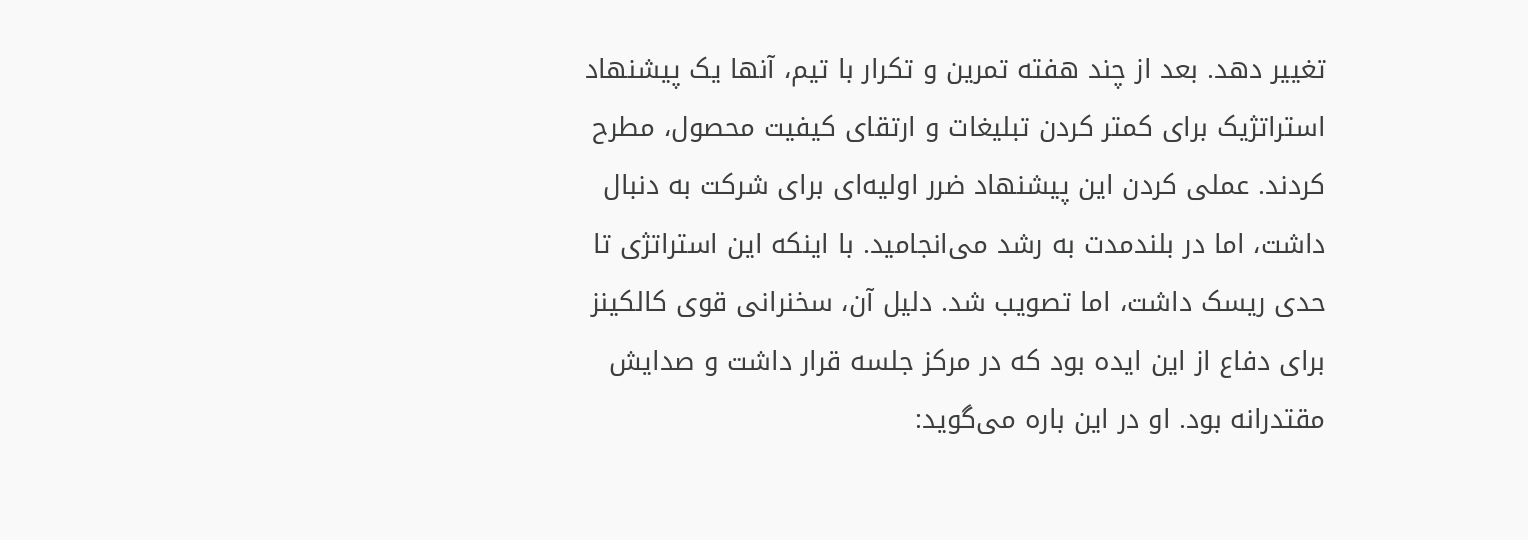تغییر دهد. بعد از چند هفته تمرین و تکرار با تیم، آنها یک پیشنهاد استراتژیک برای کمتر کردن تبلیغات و ارتقای کیفیت محصول، مطرح کردند. عملی کردن این پیشنهاد ضرر اولیه‌ای برای شرکت به دنبال داشت، اما در بلندمدت به رشد می‌انجامید. با اینکه این استراتژی تا حدی ریسک داشت، اما تصویب شد. دلیل آن، سخنرانی قوی کالکینز برای دفاع از این ایده بود که در مرکز جلسه قرار داشت و صدایش مقتدرانه بود. او در این باره می‌گوید: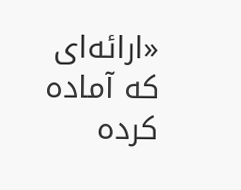«ارائه‌ای که آماده کرده‌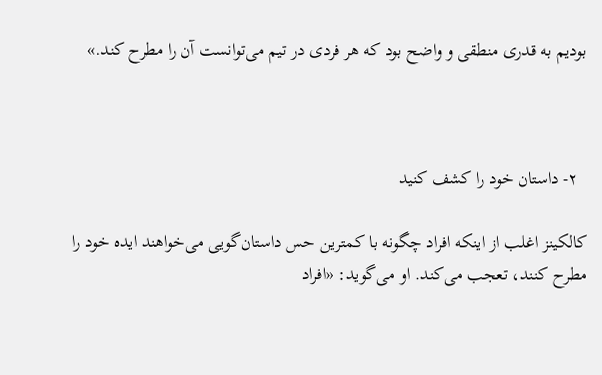بودیم به قدری منطقی و واضح بود که هر فردی در تیم می‌توانست آن را مطرح کند.»



  ۲- داستان خود را کشف کنید

کالکینز اغلب از اینکه افراد چگونه با کمترین حس داستان‌گویی می‌خواهند ایده خود را مطرح کنند، تعجب می‌کند. او می‌گوید: «افراد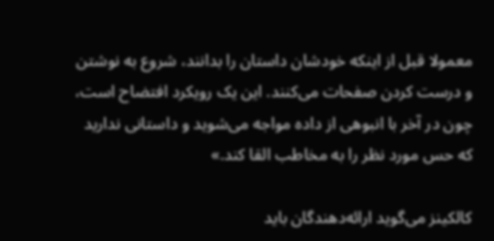معمولا قبل از اینکه خودشان داستان را بدانند، شروع به نوشتن و درست کردن صفحات می‌کنند. این یک رویکرد افتضاح است، چون در آخر با انبوهی از داده مواجه می‌شوید و داستانی ندارید که حس مورد نظر را به مخاطب القا کند.»

کالکینز می‌گوید ارائه‌دهندگان باید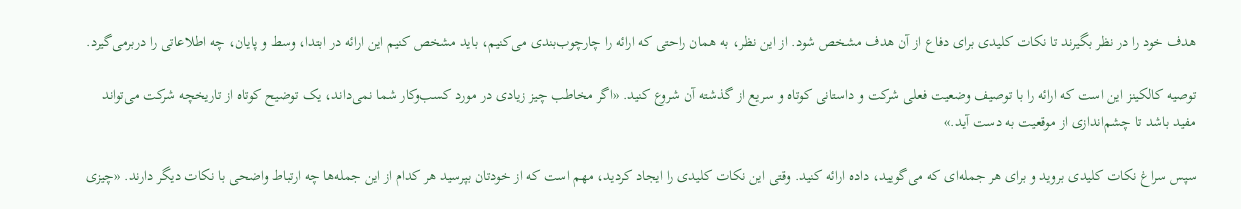هدف خود را در نظر بگیرند تا نکات کلیدی برای دفاع از آن هدف مشخص شود. از این نظر، به همان راحتی که ارائه را چارچوب‌بندی می‌کنیم، باید مشخص کنیم این ارائه در ابتدا، وسط و پایان، چه اطلاعاتی را دربرمی‌گیرد.

توصیه کالکینز این است که ارائه را با توصیف وضعیت فعلی شرکت و داستانی کوتاه و سریع از گذشته آن شروع کنید. «اگر مخاطب چیز زیادی در مورد کسب‌وکار شما نمی‌داند، یک توضیح کوتاه از تاریخچه شرکت می‌تواند مفید باشد تا چشم‌اندازی از موقعیت به دست‌ آید.»

سپس سراغ نکات کلیدی بروید و برای هر جمله‌ای که می‌گویید، داده ارائه کنید. وقتی این نکات کلیدی را ایجاد کردید، مهم است که از خودتان بپرسید هر کدام از این جمله‌ها چه ارتباط واضحی با نکات دیگر دارند. «چیزی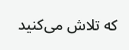که تلاش می‌کنید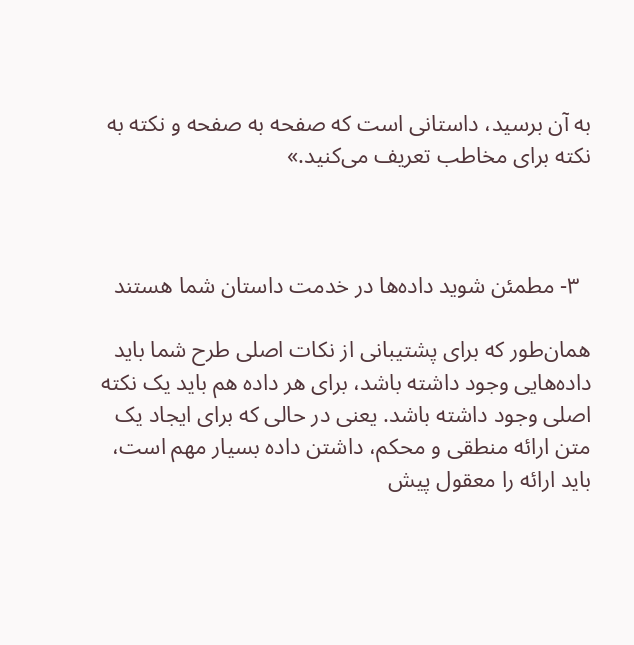به آن برسید، داستانی است که صفحه به صفحه و نکته به نکته برای مخاطب تعریف می‌کنید.»



  ۳- مطمئن شوید داده‌ها در خدمت داستان‌ شما هستند

همان‌طور که برای پشتیبانی از نکات اصلی طرح شما باید داده‌هایی وجود داشته باشد، برای هر داده هم باید یک نکته اصلی وجود داشته باشد. یعنی در حالی که برای ایجاد یک متن ارائه منطقی و محکم، داشتن داده بسیار مهم است، باید ارائه را معقول پیش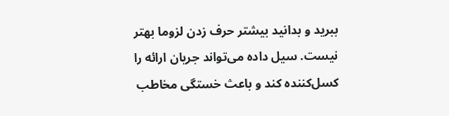ببرید و بدانید بیشتر حرف زدن لزوما بهتر نیست. سیل داده می‌تواند جریان ارائه را کسل‌کننده کند و باعث خستگی مخاطب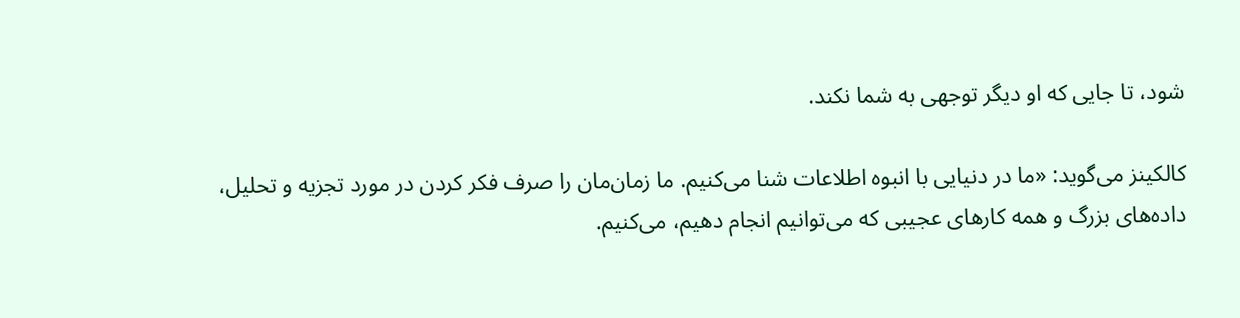شود، تا جایی که او دیگر توجهی به شما نکند.

کالکینز می‌گوید: «ما در دنیایی با انبوه اطلاعات شنا می‌کنیم. ما زمان‌مان را صرف فکر کردن در مورد تجزیه و تحلیل، داده‌های بزرگ و همه کارهای عجیبی که می‌توانیم انجام دهیم، می‌کنیم.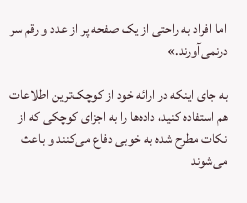اما افراد به راحتی از یک صفحه پر از عدد و رقم سر درنمی‌آورند.»

به جای اینکه در ارائه خود از کوچک‌ترین اطلاعات هم استفاده کنید، داده‌ها را به اجزای کوچکی که از نکات مطرح شده به خوبی دفاع می‌کنند و باعث می‌شوند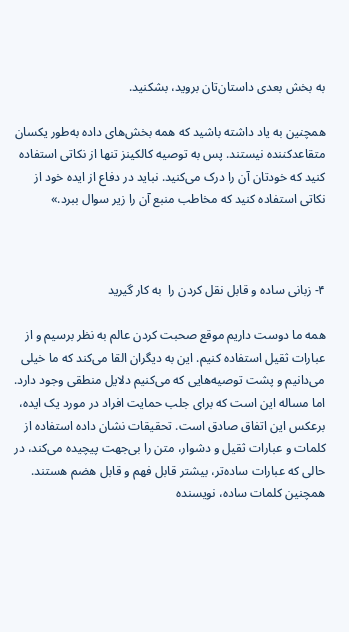به بخش بعدی داستان‌تان بروید، بشکنید.

همچنین به یاد داشته باشید که همه بخش‌های داده به‌طور یکسان متقاعدکننده نیستند. پس به توصیه کالکینز تنها از نکاتی استفاده کنید که خودتان آن را درک می‌کنید. نباید در دفاع از ایده خود از نکاتی استفاده کنید که مخاطب منبع آن را زیر سوال ببرد.»



۴- زبانی ساده و قابل نقل کردن را  به کار گیرید

همه ما دوست داریم موقع صحبت کردن عالم به نظر برسیم و از عبارات ثقیل استفاده کنیم. این به دیگران القا می‌کند که ما خیلی می‌دانیم و پشت توصیه‌هایی که می‌کنیم دلایل منطقی وجود دارد. اما مساله این است که برای جلب حمایت افراد در مورد یک ایده، برعکس این اتفاق صادق است. تحقیقات نشان داده استفاده از کلمات و عبارات ثقیل و دشوار، متن‌ را بی‌جهت پیچیده می‌کند، در حالی که عبارات ساده‌تر، بیشتر قابل فهم و قابل هضم هستند. همچنین کلمات ساده، نویسنده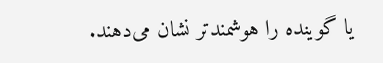یا گوینده را هوشمندتر نشان می‌دهند.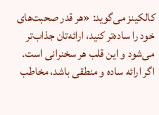کالکینز می‌گوید: «هر قدر صحبت‌های خود را ساده‌تر کنید، ارائه‌تان جذاب‌تر می‌شود و این قلب هر سخنرانی است. اگر ارائه ساده و منطقی باشد، مخاطب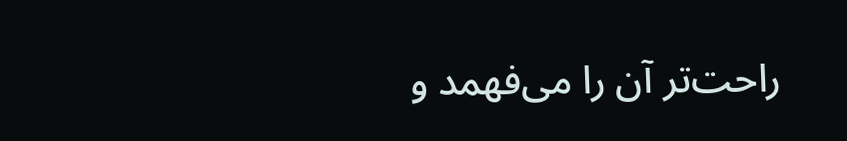راحت‌تر آن را می‌فهمد و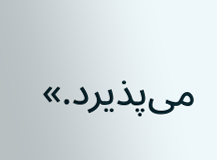می‌پذیرد.»